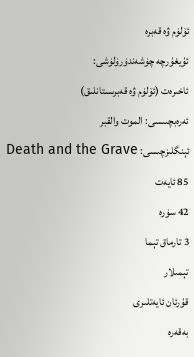ئۆلۈم ۋە قەبرە
ئۇيغۇرچە چۈشەندۈرۈلۈشى:
ئاخىرەت (ئۆلۈم ۋە قەبرىستانلىق)
ئەرەبچىىسى: الموت والقبر
ئېنگلىزچىسى: Death and the Grave
85 ئايەت
42 سۈرە
3 تارماق تېما
تېمىلار
قۇرئان ئايەتلىرى
بەقەرە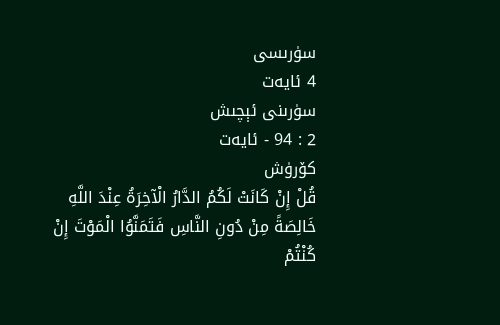سۈرىسى
4 ئايەت
سۈرىنى ئېچىش
2 : 94 - ئايەت
كۆرۈش
قُلْ إِنْ كَانَتْ لَكُمُ الدَّارُ الْآخِرَةُ عِنْدَ اللَّهِ خَالِصَةً مِنْ دُونِ النَّاسِ فَتَمَنَّوُا الْمَوْتَ إِنْ كُنْتُمْ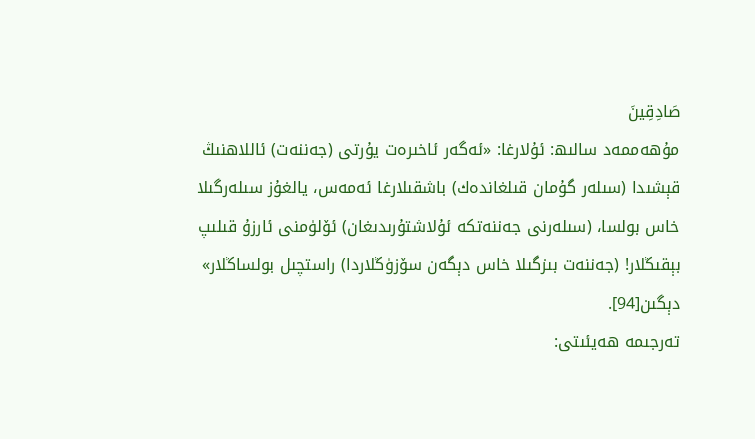صَادِقِينَ
مۇھەممەد سالىھ: ئۇلارغا: «ئەگەر ئاخىرەت يۇرتى (جەننەت) ئاللاھنىڭ قېشىدا (سىلەر گۇمان قىلغاندەك) باشقىلارغا ئەمەس، يالغۇز سىلەرگىلا خاس بولسا، (سىلەرنى جەننەتكە ئۇلاشتۇرىدىغان) ئۆلۈمنى ئارزۇ قىلىپ بېقىڭلار! (جەننەت بىزگىلا خاس دېگەن سۆزۈڭلاردا) راستچىل بولساڭلار» دېگىن[94].
تەرجىمە ھەيئىتى: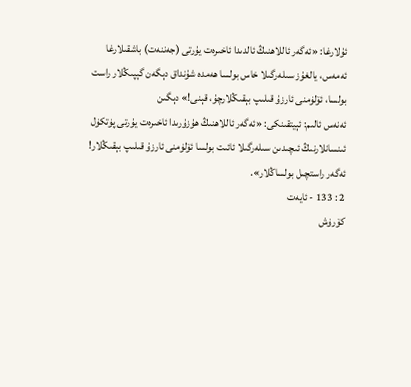ئۇلارغا: «ئەگەر ئاللاھنىڭ ئالدىدا ئاخىرەت يۇرتى (جەننەت) باشقىلارغا ئەمەس، يالغۇز سىلەرگىلا خاس بولسا ھەمدە شۇنداق دېگەن گېپىڭلار راست بولسا، ئۆلۈمنى ئارزۇ قىلىپ بېقىڭلارچۇ، قېنى!» دېگىن
ئەنەس ئالىم: ئېيتقىنكى: «ئەگەر ئاللاھنىڭ ھۇزۇرىدا ئاخىرەت يۇرتى پۈتكۈل ئىنسانلارنىڭ ئىچىدىن سىلەرگىلا ئائىت بولسا ئۆلۈمنى ئارزۇ قىلىپ بېقىڭلار! ئەگەر راستچىل بولساڭلار».
2 : 133 - ئايەت
كۆرۈش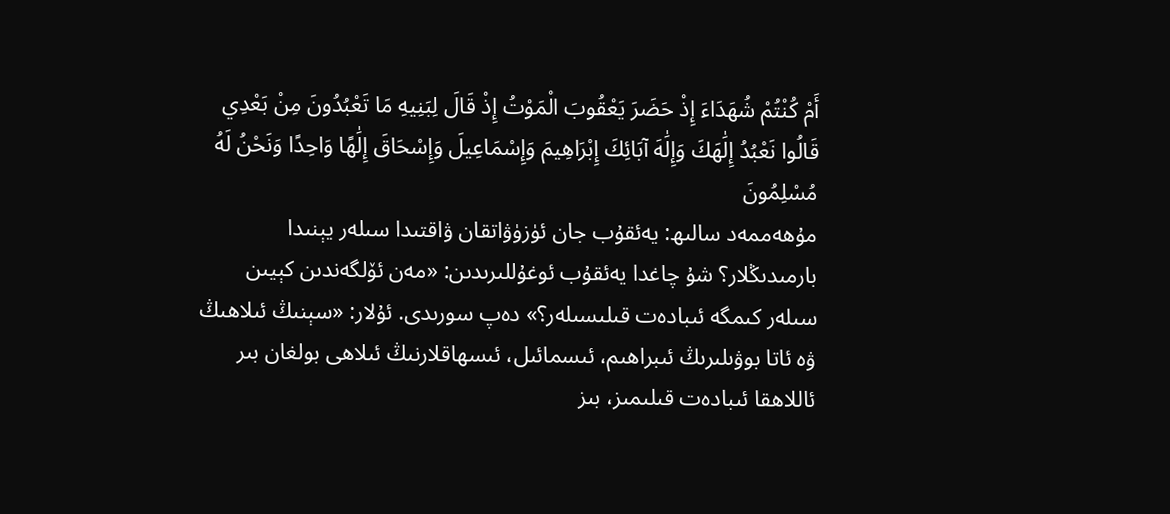أَمْ كُنْتُمْ شُهَدَاءَ إِذْ حَضَرَ يَعْقُوبَ الْمَوْتُ إِذْ قَالَ لِبَنِيهِ مَا تَعْبُدُونَ مِنْ بَعْدِي قَالُوا نَعْبُدُ إِلَٰهَكَ وَإِلَٰهَ آبَائِكَ إِبْرَاهِيمَ وَإِسْمَاعِيلَ وَإِسْحَاقَ إِلَٰهًا وَاحِدًا وَنَحْنُ لَهُ مُسْلِمُونَ
مۇھەممەد سالىھ: يەئقۇب جان ئۈزۈۋاتقان ۋاقتىدا سىلەر يېنىدا بارمىدىڭلار؟ شۇ چاغدا يەئقۇب ئوغۇللىرىدىن: «مەن ئۆلگەندىن كېيىن سىلەر كىمگە ئىبادەت قىلىسىلەر؟» دەپ سورىدى. ئۇلار: «سېنىڭ ئىلاھىڭ ۋە ئاتا بوۋىلىرىڭ ئىبراھىم، ئىسمائىل، ئىسھاقلارنىڭ ئىلاھى بولغان بىر ئاللاھقا ئىبادەت قىلىمىز، بىز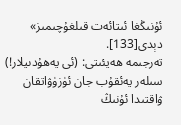ئۇنىڭغا ئىتائەت قىلغۇچىمىز» دېدى[133].
تەرجىمە ھەيئىتى: (ئى يەھۇدىيلار!) سىلەر يەئقۇب جان ئۈزۈۋاتقان ۋاقتىدا ئۇنىڭ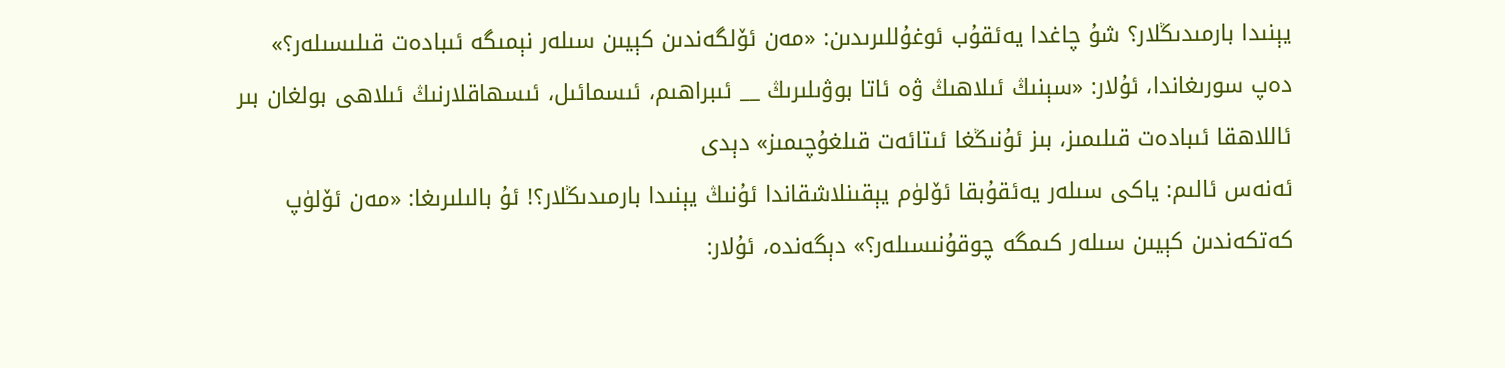يېنىدا بارمىدىڭلار؟ شۇ چاغدا يەئقۇب ئوغۇللىرىدىن: «مەن ئۆلگەندىن كېيىن سىلەر نېمىگە ئىبادەت قىلىسىلەر؟» دەپ سورىغاندا، ئۇلار: «سېنىڭ ئىلاھىڭ ۋە ئاتا بوۋىلىرىڭ __ ئىبراھىم، ئىسمائىل، ئىسھاقلارنىڭ ئىلاھى بولغان بىر ئاللاھقا ئىبادەت قىلىمىز، بىز ئۇنىڭغا ئىتائەت قىلغۇچىمىز» دېدى
ئەنەس ئالىم: ياكى سىلەر يەئقۇبقا ئۆلۈم يېقىنلاشقاندا ئۇنىڭ يېنىدا بارمىدىڭلار؟! ئۇ بالىلىرىغا: «مەن ئۆلۈپ كەتكەندىن كېيىن سىلەر كىمگە چوقۇنىسىلەر؟» دېگەندە، ئۇلار: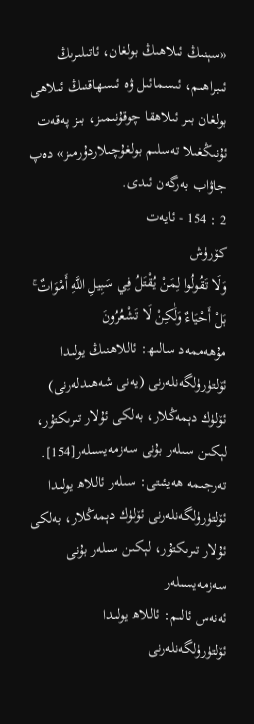«سېنىڭ ئىلاھىڭ بولغان، ئاتىلىرىڭ ئىبراھىم، ئىسمائىل ۋە ئىسھاقنىڭ ئىلاھى بولغان بىر ئىلاھقا چوقۇنىمىز، بىز پەقەت ئۇنىڭغىلا تەسلىم بولغۇچىلاردۇرمىز» دەپ جاۋاب بەرگەن ئىدى.
2 : 154 - ئايەت
كۆرۈش
وَلَا تَقُولُوا لِمَنْ يُقْتَلُ فِي سَبِيلِ اللَّهِ أَمْوَاتٌ ۚ بَلْ أَحْيَاءٌ وَلَٰكِنْ لَا تَشْعُرُونَ
مۇھەممەد سالىھ: ئاللاھنىڭ يولىدا ئۆلتۈرۈلگەنلەرنى (يەنى شەھىدلەرنى) ئۆلۈك دېمەڭلار، بەلكى ئۇلار تىرىكتۇر، لېكىن سىلەر بۇنى سەزمەيسىلەر[154].
تەرجىمە ھەيئىتى: سىلەر ئاللاھ يولىدا ئۆلتۈرۈلگەنلەرنى ئۆلۈك دېمەڭلار، بەلكى ئۇلار تىرىكتۇر، لېكىن سىلەر بۇنى سەزمەيسىلەر
ئەنەس ئالىم: ئاللاھ يولىدا ئۆلتۈرۈلگەنلەرنى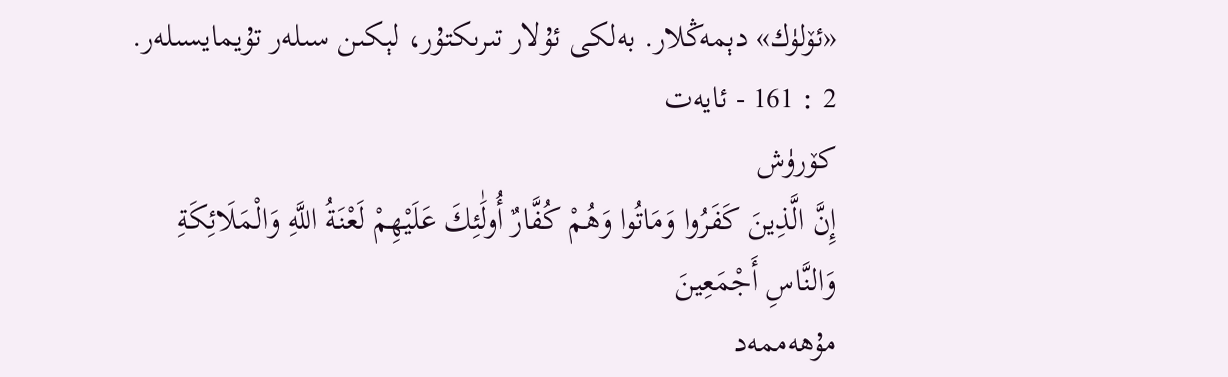«ئۆلۈك» دېمەڭلار. بەلكى ئۇلار تىرىكتۇر، لېكىن سىلەر تۇيمايسىلەر.
2 : 161 - ئايەت
كۆرۈش
إِنَّ الَّذِينَ كَفَرُوا وَمَاتُوا وَهُمْ كُفَّارٌ أُولَٰئِكَ عَلَيْهِمْ لَعْنَةُ اللَّهِ وَالْمَلَائِكَةِ وَالنَّاسِ أَجْمَعِينَ
مۇھەممەد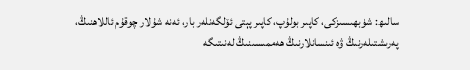سالىھ: شۈبھىسىزكى، كاپىر بولۇپ، كاپىر پېتى ئۆلگەنلەر بار، ئەنە شۇلار چوقۇم ئاللاھنىڭ، پەرىشتىلەرنىڭ ۋە ئىنسانلارنىڭ ھەممىسىنىڭ لەنىتىگە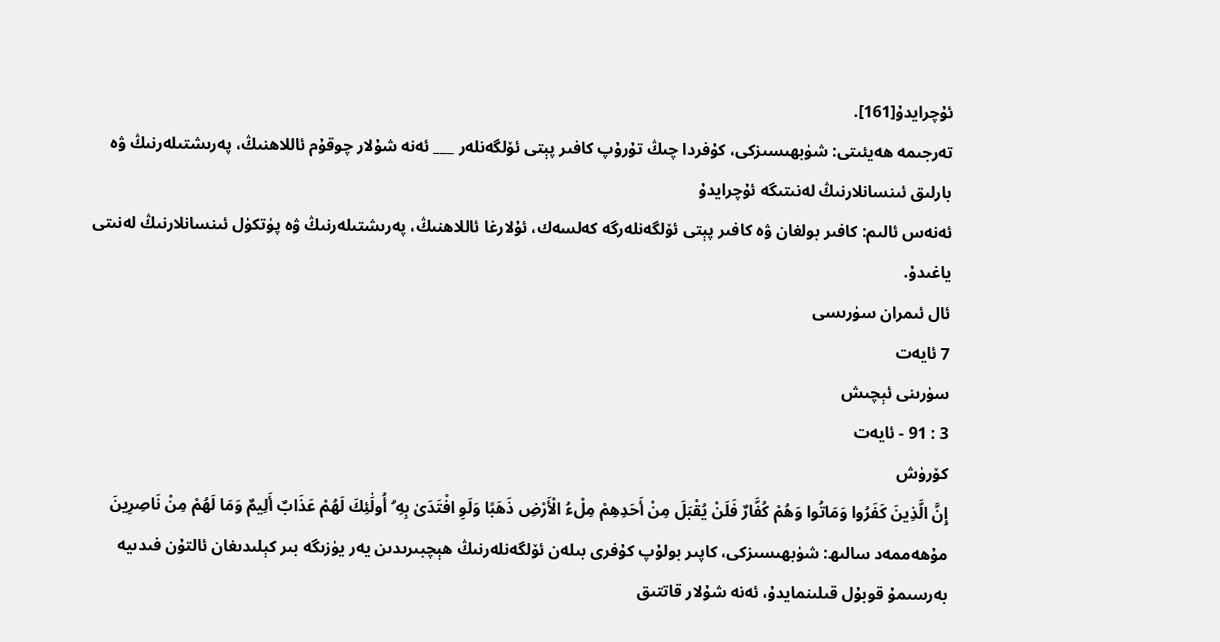ئۇچرايدۇ[161].
تەرجىمە ھەيئىتى: شۈبھىسىزكى، كۇفردا چىڭ تۇرۇپ كافىر پېتى ئۆلگەنلەر ___ ئەنە شۇلار چوقۇم ئاللاھنىڭ، پەرىشتىلەرنىڭ ۋە بارلىق ئىنسانلارنىڭ لەنىتىگە ئۇچرايدۇ
ئەنەس ئالىم: كافىر بولغان ۋە كافىر پېتى ئۆلگەنلەرگە كەلسەك، ئۇلارغا ئاللاھنىڭ، پەرىشتىلەرنىڭ ۋە پۈتكۈل ئىنسانلارنىڭ لەنىتى ياغىدۇ.
ئال ئىمران سۈرىسى
7 ئايەت
سۈرىنى ئېچىش
3 : 91 - ئايەت
كۆرۈش
إِنَّ الَّذِينَ كَفَرُوا وَمَاتُوا وَهُمْ كُفَّارٌ فَلَنْ يُقْبَلَ مِنْ أَحَدِهِمْ مِلْءُ الْأَرْضِ ذَهَبًا وَلَوِ افْتَدَىٰ بِهِ ۗ أُولَٰئِكَ لَهُمْ عَذَابٌ أَلِيمٌ وَمَا لَهُمْ مِنْ نَاصِرِينَ
مۇھەممەد سالىھ: شۈبھىسىزكى، كاپىر بولۇپ كۇفرى بىلەن ئۆلگەنلەرنىڭ ھېچبىرىدىن يەر يۈزىگە بىر كېلىدىغان ئالتۇن فىدىيە بەرسىمۇ قوبۇل قىلىنمايدۇ، ئەنە شۇلار قاتتىق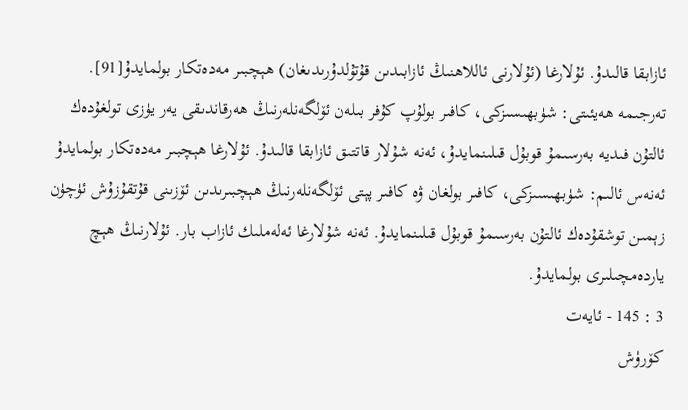ئازابقا قالىدۇ. ئۇلارغا (ئۇلارنى ئاللاھنىڭ ئازابىدىن قۇتۇلدۇرىدىغان) ھېچبىر مەدەتكار بولمايدۇ[91].
تەرجىمە ھەيئىتى: شۈبھىسىزكى، كافىر بولۇپ كۇفر بىلەن ئۆلگەنلەرنىڭ ھەرقاندىقى يەر يۈزى تولغۇدەك ئالتۇن فىديە بەرسىمۇ قوبۇل قىلىنمايدۇ، ئەنە شۇلار قاتتىق ئازابقا قالىدۇ. ئۇلارغا ھېچبىر مەدەتكار بولمايدۇ
ئەنەس ئالىم: شۈبھىسىزكى، كافىر بولغان ۋە كافىر پېتى ئۆلگەنلەرنىڭ ھېچبىرىدىن ئۆزىنى قۇتقۇزۇش ئۈچۈن زېمىن توشقۇدەك ئالتۇن بەرسىمۇ قوبۇل قىلىنمايدۇ. ئەنە شۇلارغا ئەلەملىك ئازاب بار. ئۇلارنىڭ ھېچ ياردەمچىلىرى بولمايدۇ.
3 : 145 - ئايەت
كۆرۈش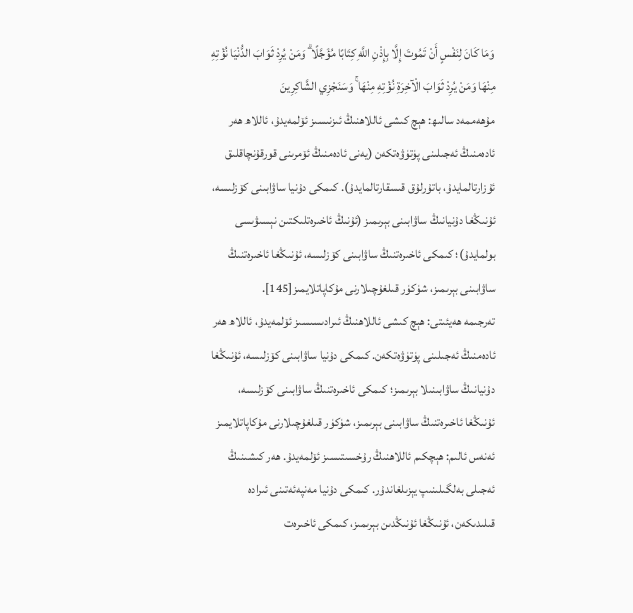وَمَا كَانَ لِنَفْسٍ أَنْ تَمُوتَ إِلَّا بِإِذْنِ اللَّهِ كِتَابًا مُؤَجَّلًا ۗ وَمَنْ يُرِدْ ثَوَابَ الدُّنْيَا نُؤْتِهِ مِنْهَا وَمَنْ يُرِدْ ثَوَابَ الْآخِرَةِ نُؤْتِهِ مِنْهَا ۚ وَسَنَجْزِي الشَّاكِرِينَ
مۇھەممەد سالىھ: ھېچ كىشى ئاللاھنىڭ ئىزنىسىز ئۆلمەيدۇ، ئاللاھ ھەر ئادەمنىڭ ئەجىلىنى پۈتۈۋەتكەن (يەنى ئادەمنىڭ ئۆمرىنى قورقۇنچاقلىق ئۇزارتالمايدۇ، باتۇرلۇق قىسقارتالمايدۇ). كىمكى دۇنيا ساۋابىنى كۆزلىسە، ئۇنىڭغا دۇنيانىڭ ساۋابىنى بېرىمىز (ئۇنىڭ ئاخىرەتلىكتىن نېسىۋىسى بولمايدۇ)؛ كىمكى ئاخىرەتنىڭ ساۋابىنى كۆزلىسە، ئۇنىڭغا ئاخىرەتنىڭ ساۋابىنى بېرىمىز، شۈكۈر قىلغۇچىلارنى مۇكاپاتلايمىز[145].
تەرجىمە ھەيئىتى: ھېچ كىشى ئاللاھنىڭ ئىرادىسىسىز ئۆلمەيدۇ، ئاللاھ ھەر ئادەمنىڭ ئەجىلىنى پۈتۈۋەتكەن. كىمكى دۇنيا ساۋابىنى كۆزلىسە، ئۇنىڭغا دۇنيانىڭ ساۋابىنىلا بېرىمىز؛ كىمكى ئاخىرەتنىڭ ساۋابىنى كۆزلىسە، ئۇنىڭغا ئاخىرەتنىڭ ساۋابىنى بېرىمىز، شۈكۈر قىلغۇچىلارنى مۇكاپاتلايمىز
ئەنەس ئالىم: ھېچكىم ئاللاھنىڭ رۇخسىتىسىز ئۆلمەيدۇ. ھەر كىشىنىڭ ئەجىلى بەلگىلىنىپ يېزىلغاندۇر. كىمكى دۇنيا مەنپەئەتىنى ئىرادە قىلىدىكەن، ئۇنىڭغا ئۇنىڭدىن بېرىمىز، كىمكى ئاخىرەت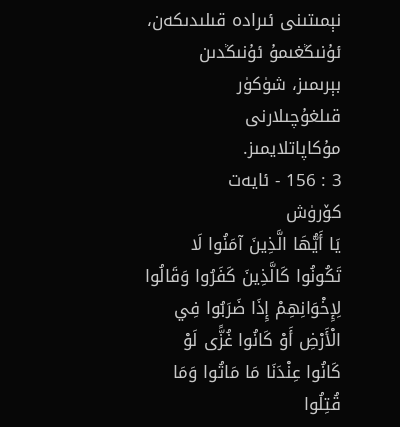نېمىتىنى ئىرادە قىلىدىكەن، ئۇنىڭغىمۇ ئۇنىڭدىن بېرىمىز، شۈكۈر قىلغۇچىلارنى مۇكاپاتلايمىز.
3 : 156 - ئايەت
كۆرۈش
يَا أَيُّهَا الَّذِينَ آمَنُوا لَا تَكُونُوا كَالَّذِينَ كَفَرُوا وَقَالُوا لِإِخْوَانِهِمْ إِذَا ضَرَبُوا فِي الْأَرْضِ أَوْ كَانُوا غُزًّى لَوْ كَانُوا عِنْدَنَا مَا مَاتُوا وَمَا قُتِلُوا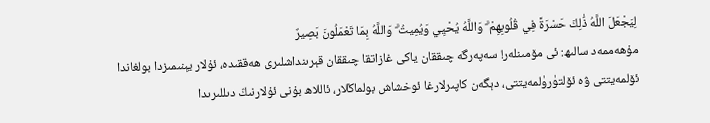لِيَجْعَلَ اللَّهُ ذَٰلِكَ حَسْرَةً فِي قُلُوبِهِمْ ۗ وَاللَّهُ يُحْيِي وَيُمِيتُ ۗ وَاللَّهُ بِمَا تَعْمَلُونَ بَصِيرٌ
مۇھەممەد سالىھ: ئى مۆمىنلەر! سەپەرگە چىققان ياكى غازاتقا چىققان قېرىنداشلىرى ھەققىدە، ئۇلار يېنىمىزدا بولغاندا ئۆلمەيتتى ۋە ئۆلتۈرۈلمەيتتى، دېگەن كاپىرلارغا ئوخشاش بولماڭلار، ئاللاھ بۇنى ئۇلارنىڭ دىللىرىدا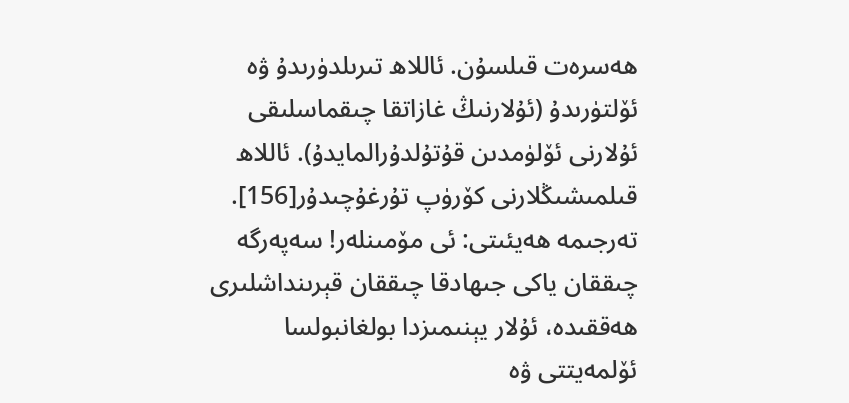ھەسرەت قىلسۇن. ئاللاھ تىرىلدۈرىدۇ ۋە ئۆلتۈرىدۇ (ئۇلارنىڭ غازاتقا چىقماسلىقى ئۇلارنى ئۆلۈمدىن قۇتۇلدۇرالمايدۇ). ئاللاھ قىلمىشىڭلارنى كۆرۈپ تۇرغۇچىدۇر[156].
تەرجىمە ھەيئىتى: ئى مۆمىنلەر! سەپەرگە چىققان ياكى جىھادقا چىققان قېرىنداشلىرى ھەققىدە، ئۇلار يېنىمىزدا بولغانبولسا ئۆلمەيتتى ۋە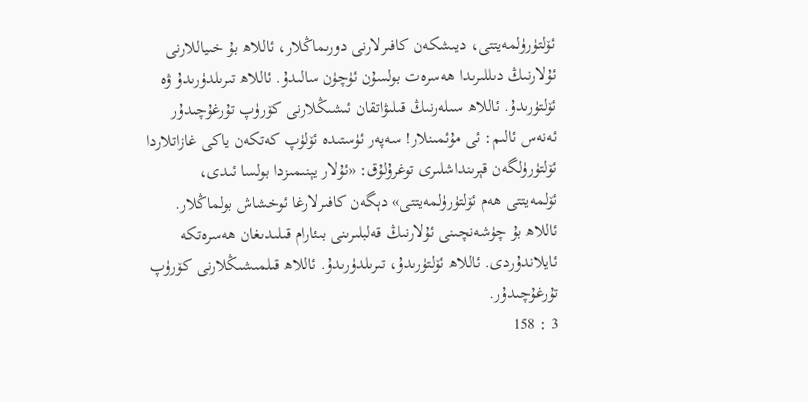ئۆلتۈرۈلمەيتتى، ديىشكەن كافىرلارنى دورىماڭلار، ئاللاھ بۇ خىياللارنى ئۇلارنىڭ دىللىرىدا ھەسرەت بولسۇن ئۈچۈن سالىدۇ. ئاللاھ تىرىلدۈرىدۇ ۋە ئۆلتۈرىدۇ. ئاللاھ سىلەرنىڭ قىلىۋاتقان ئىشىڭلارنى كۆرۈپ تۇرغۇچىدۇر
ئەنەس ئالىم: ئى مۇئمىنلار! سەپەر ئۈستىدە ئۆلۈپ كەتكەن ياكى غازاتلاردا ئۆلتۈرۈلگەن قېرىنداشلىرى توغرۇلۇق: «ئۇلار يېنىمىزدا بولسا ئىدى، ئۆلمەيتتى ھەم ئۆلتۈرۈلمەيتتى» دېگەن كافىرلارغا ئوخشاش بولماڭلار. ئاللاھ بۇ چۈشەنچىنى ئۇلارنىڭ قەلبلىرىنى بىئارام قىلىدىغان ھەسرەتكە ئايلاندۇردى. ئاللاھ ئۆلتۈرىدۇ، تىرىلدۈرىدۇ. ئاللاھ قىلمىشىڭلارنى كۆرۈپ تۇرغۇچىدۇر.
3 : 158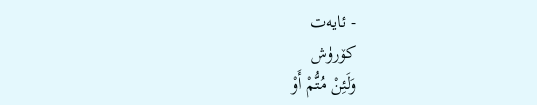- ئايەت
كۆرۈش
وَلَئِنْ مُتُّمْ أَوْ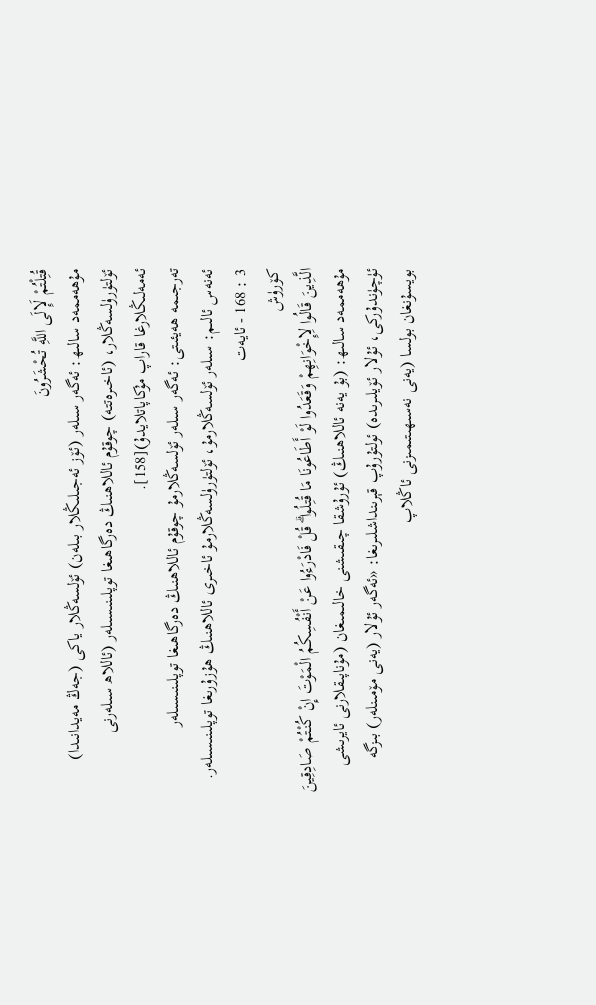قُتِلْتُمْ لَإِلَى اللَّهِ تُحْشَرُونَ
مۇھەممەد سالىھ: ئەگەر سىلەر (ئۆز ئەجىلىڭلار بىلەن) ئۆلسەڭلار ياكى (جەڭ مەيدانىدا) ئۆلتۈرۈلسەڭلار، (ئاخىرەتتە) چوقۇم ئاللاھنىڭ دەرگاھىغا توپلىنىسىلەر (ئاللاھ سىلەرنى ئەمەلىڭلارغا قاراپ مۇكاپاتلايدۇ)[158].
تەرجىمە ھەيئىتى: ئەگەر سىلەر ئۆلسەڭلارمۇ چوقۇم ئاللاھنىڭ دەرگاھىغا توپلىنىسىلەر
ئەنەس ئالىم: سىلەر ئۆلسەڭلارمۇ، ئۆلتۈرۈلسەڭلارمۇ ئاخىرى ئاللاھنىڭ ھۇزۇرىغا توپلىنىسىلەر.
3 : 168 - ئايەت
كۆرۈش
الَّذِينَ قَالُوا لِإِخْوَانِهِمْ وَقَعَدُوا لَوْ أَطَاعُونَا مَا قُتِلُوا ۗ قُلْ فَادْرَءُوا عَنْ أَنْفُسِكُمُ الْمَوْتَ إِنْ كُنْتُمْ صَادِقِينَ
مۇھەممەد سالىھ: (بۇ يەنە ئاللاھنىڭ) ئۇرۇشقا چىقىشنى خالىمىغان (مۇناپىقلارنى ئايرىشى ئۈچۈندۇركى، ئۇلار ئۆيلىرىدە) ئولتۇرۇپ قېرىنداشلىرىغا: «ئەگەر ئۇلار (يەنى مۆمىنلەر) بىزگە بويسۇنغان بولسا (يەنى نەسىھىتىمىزنى ئاڭلاپ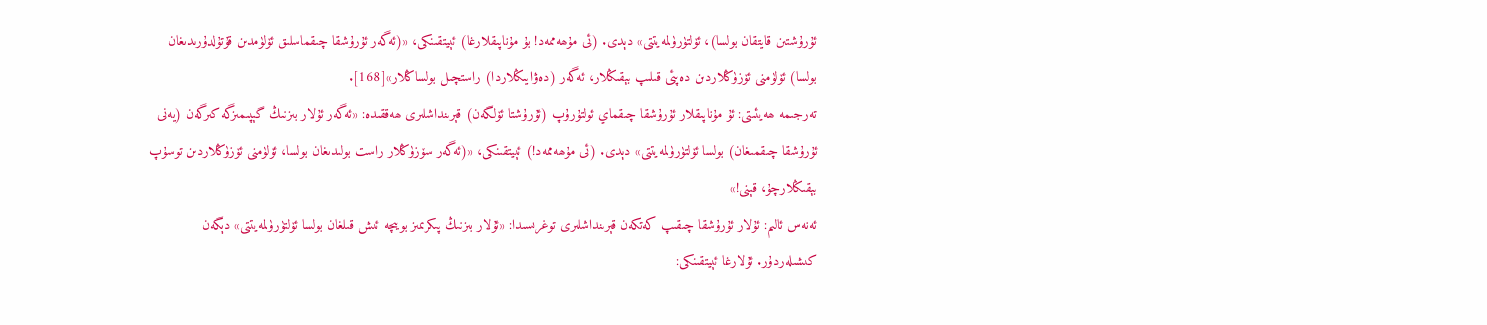ئۇرۇشتىن قايتقان بولسا)، ئۆلتۈرۈلمەيتتى» دېدى. (ئى مۇھەممەد! بۇ مۇناپىقلارغا) ئېيتقىنكى، «(ئەگەر ئۇرۇشقا چىقماسلىق ئۆلۈمدىن قۇتۇلدۇرىدىغان بولسا) ئۆلۈمنى ئۆزۈڭلاردىن دەپئى قىلىپ بېقىڭلار، ئەگەر (دەۋايىڭلاردا) راستچىل بولساڭلار»[168].
تەرجىمە ھەيئىتى: ئۇ مۇناپىقلار ئۇرۇشقا چىقماي ئولتۇرۇپ (ئۇرۇشتا ئۆلگەن) قېرىنداشلىرى ھەققىدە: «ئەگەر ئۇلار بىزنىڭ گېپىمىزگە كىرگەن (يەنى ئۇرۇشقا چىقمىغان) بولسا ئۆلتۈرۈلمەيتتى» دېدى. (ئى مۇھەممەد!) ئېيتقىنكى، «(ئەگەر سۆزۈڭلار راست بولىدىغان بولسا، ئۆلۈمنى ئۆزۈڭلاردىن توسۇپ بېقىڭلارچۇ، قېنى!»
ئەنەس ئالىم: ئۇلار ئۇرۇشقا چىقىپ كەتكەن قېرىنداشلىرى توغرىسىدا: «ئۇلار بىزنىڭ پىكرىمىز بويىچە ئىش قىلغان بولسا ئۆلتۈرۈلمەيتتى» دېگەن كىشىلەردۇر. ئۇلارغا ئېيتقىنكى: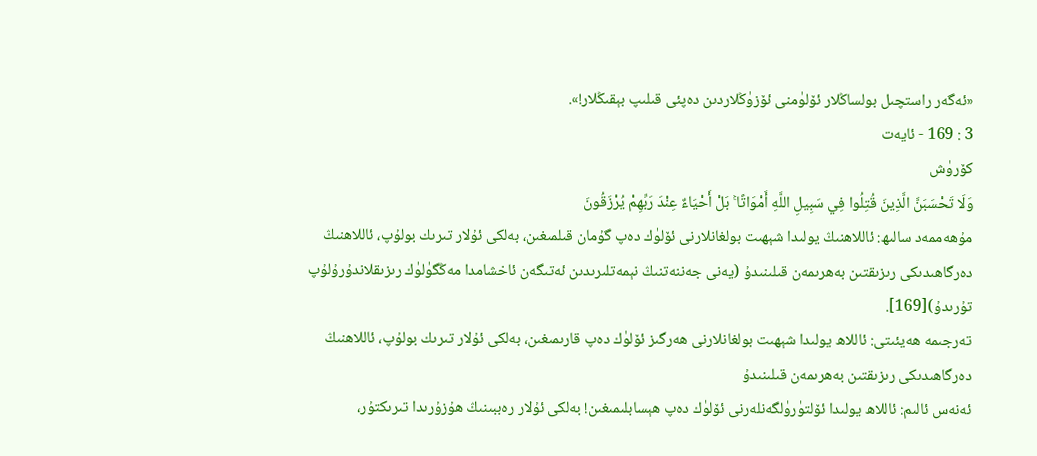«ئەگەر راستچىل بولساڭلار ئۆلۈمنى ئۆزۈڭلاردىن دەپئى قىلىپ بېقىڭلار!».
3 : 169 - ئايەت
كۆرۈش
وَلَا تَحْسَبَنَّ الَّذِينَ قُتِلُوا فِي سَبِيلِ اللَّهِ أَمْوَاتًا ۚ بَلْ أَحْيَاءٌ عِنْدَ رَبِّهِمْ يُرْزَقُونَ
مۇھەممەد سالىھ: ئاللاھنىڭ يولىدا شېھىت بولغانلارنى ئۆلۈك دەپ گۇمان قىلمىغىن، بەلكى ئۇلار تىرىك بولۇپ، ئاللاھنىڭ دەرگاھىدىكى رىزىقتىن بەھرىمەن قىلىنىدۇ (يەنى جەننەتنىڭ نېمەتلىرىدىن ئەتىگەن ئاخشامدا مەڭگۈلۈك رىزىقلاندۇرۇلۇپ تۇرىدۇ)[169].
تەرجىمە ھەيئىتى: ئاللاھ يولىدا شېھىت بولغانلارنى ھەرگىز ئۆلۈك دەپ قارىمىغىن، بەلكى ئۇلار تىرىك بولۇپ، ئاللاھنىڭ دەرگاھىدىكى رىزىقتىن بەھرىمەن قىلىنىدۇ
ئەنەس ئالىم: ئاللاھ يولىدا ئۆلتۈرۈلگەنلەرنى ئۆلۈك دەپ ھېسابلىمىغىن! بەلكى ئۇلار رەببىنىڭ ھۇزۇرىدا تىرىكتۇر،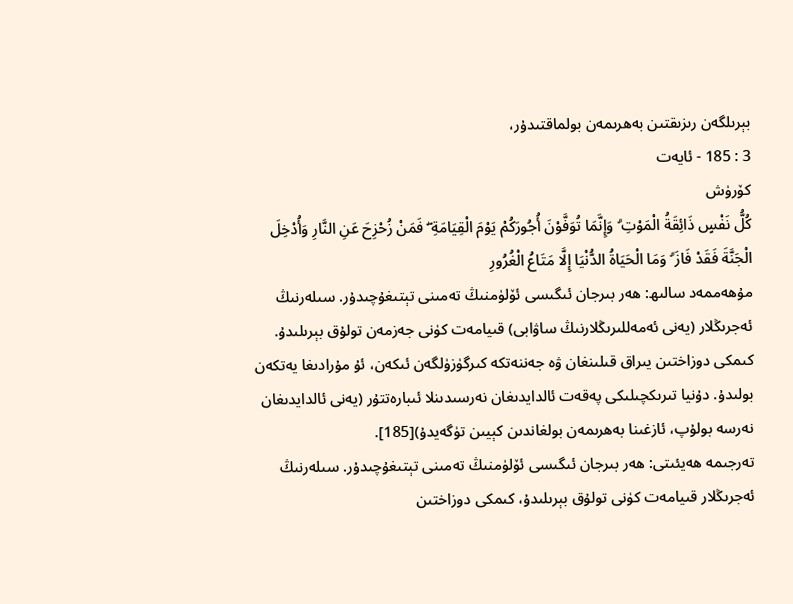بېرىلگەن رىزىقتىن بەھرىمەن بولماقتىدۇر،
3 : 185 - ئايەت
كۆرۈش
كُلُّ نَفْسٍ ذَائِقَةُ الْمَوْتِ ۗ وَإِنَّمَا تُوَفَّوْنَ أُجُورَكُمْ يَوْمَ الْقِيَامَةِ ۖ فَمَنْ زُحْزِحَ عَنِ النَّارِ وَأُدْخِلَ الْجَنَّةَ فَقَدْ فَازَ ۗ وَمَا الْحَيَاةُ الدُّنْيَا إِلَّا مَتَاعُ الْغُرُورِ
مۇھەممەد سالىھ: ھەر بىرجان ئىگىسى ئۆلۈمنىڭ تەمىنى تېتىغۇچىدۇر. سىلەرنىڭ ئەجرىڭلار (يەنى ئەمەللىرىڭلارنىڭ ساۋابى) قىيامەت كۈنى جەزمەن تولۇق بېرىلىدۇ. كىمكى دوزاختىن يىراق قىلىنغان ۋە جەننەتكە كىرگۈزۈلگەن ئىكەن، ئۇ مۇرادىغا يەتكەن بولىدۇ. دۇنيا تىرىكچىلىكى پەقەت ئالدايدىغان نەرسىدىنلا ئىبارەتتۇر (يەنى ئالدايدىغان نەرسە بولۇپ، ئازغىنا بەھرىمەن بولغاندىن كېيىن تۈگەيدۇ)[185].
تەرجىمە ھەيئىتى: ھەر بىرجان ئىگىسى ئۆلۈمنىڭ تەمىنى تېتىغۇچىدۇر. سىلەرنىڭ ئەجرىڭلار قىيامەت كۈنى تولۇق بېرىلىدۇ، كىمكى دوزاختىن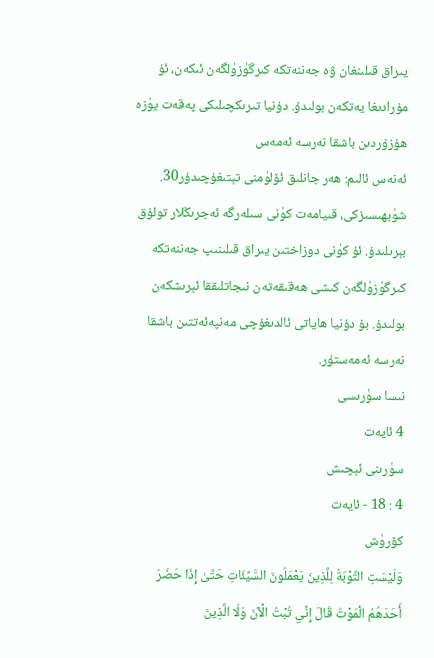يىراق قىلىنغان ۋە جەننەتكە كىرگۈزۈلگەن ئىكەن، ئۇ مۇرادىغا يەتكەن بولىدۇ. دۇنيا تىرىكچىلىكى پەقەت يۈزە ھۇزۇردىن باشقا نەرسە ئەمەس
ئەنەس ئالىم: ھەر جانلىق ئۆلۈمنى تېتىغۇچىدۇر30. شۈبھىسىزكى، قىيامەت كۈنى سىلەرگە ئەجرىڭلار تولۇق بېرىلىدۇ. ئۇ كۈنى دوزاختىن يىراق قىلىنىپ جەننەتكە كىرگۈزۈلگەن كىشى ھەقىقەتەن نىجاتلىققا ئېرىشكەن بولىدۇ. بۇ دۇنيا ھاياتى ئالدىغۇچى مەنپەئەتتىن باشقا نەرسە ئەمەستۇر.
نىسا سۈرىسى
4 ئايەت
سۈرىنى ئېچىش
4 : 18 - ئايەت
كۆرۈش
وَلَيْسَتِ التَّوْبَةُ لِلَّذِينَ يَعْمَلُونَ السَّيِّئَاتِ حَتَّىٰ إِذَا حَضَرَ أَحَدَهُمُ الْمَوْتُ قَالَ إِنِّي تُبْتُ الْآنَ وَلَا الَّذِينَ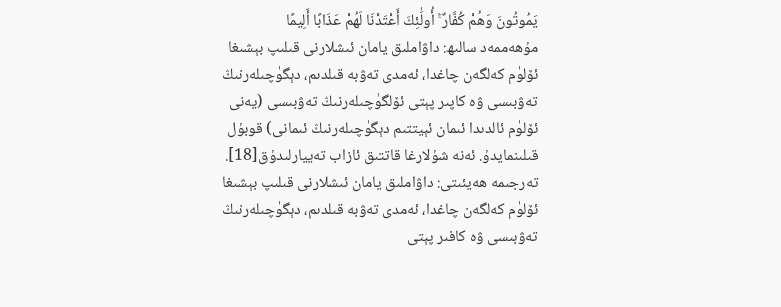يَمُوتُونَ وَهُمْ كُفَّارٌ ۚ أُولَٰئِكَ أَعْتَدْنَا لَهُمْ عَذَابًا أَلِيمًا
مۇھەممەد سالىھ: داۋاملىق يامان ئىشلارنى قىلىپ بېشىغا ئۆلۈم كەلگەن چاغدا، ئەمدى تەۋبە قىلدىم، دېگۈچىلەرنىڭ تەۋبىسى ۋە كاپىر پېتى ئۆلگۈچىلەرنىڭ تەۋبىسى (يەنى ئۆلۈم ئالدىدا ئىمان ئېيتتىم دېگۈچىلەرنىڭ ئىمانى) قوبۇل قىلىنمايدۇ. ئەنە شۇلارغا قاتتىق ئازاب تەييارلىدۇق[18].
تەرجىمە ھەيئىتى: داۋاملىق يامان ئىشلارنى قىلىپ بېشىغا ئۆلۈم كەلگەن چاغدا، ئەمدى تەۋبە قىلدىم، دېگۈچىلەرنىڭ تەۋبىسى ۋە كافىر پېتى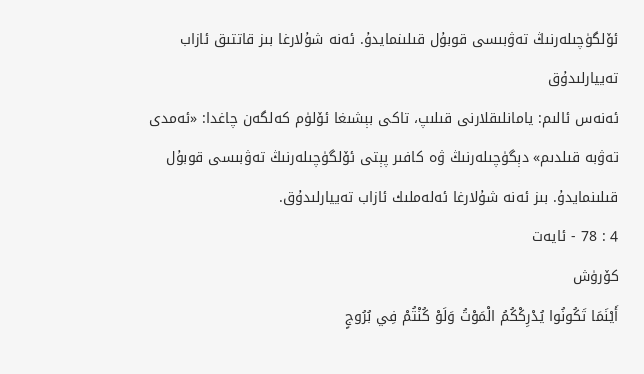ئۆلگۈچىلەرنىڭ تەۋبىسى قوبۇل قىلىنمايدۇ. ئەنە شۇلارغا بىز قاتتىق ئازاب تەييارلىدۇق
ئەنەس ئالىم: يامانلىقلارنى قىلىپ، تاكى بېشىغا ئۆلۈم كەلگەن چاغدا: «ئەمدى تەۋبە قىلدىم» دېگۈچىلەرنىڭ ۋە كافىر پېتى ئۆلگۈچىلەرنىڭ تەۋبىسى قوبۇل قىلىنمايدۇ. بىز ئەنە شۇلارغا ئەلەملىك ئازاب تەييارلىدۇق.
4 : 78 - ئايەت
كۆرۈش
أَيْنَمَا تَكُونُوا يُدْرِكْكُمُ الْمَوْتُ وَلَوْ كُنْتُمْ فِي بُرُوجٍ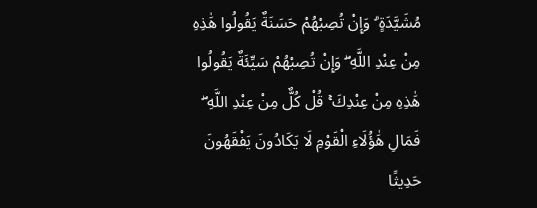مُشَيَّدَةٍ ۗ وَإِنْ تُصِبْهُمْ حَسَنَةٌ يَقُولُوا هَٰذِهِ مِنْ عِنْدِ اللَّهِ ۖ وَإِنْ تُصِبْهُمْ سَيِّئَةٌ يَقُولُوا هَٰذِهِ مِنْ عِنْدِكَ ۚ قُلْ كُلٌّ مِنْ عِنْدِ اللَّهِ ۖ فَمَالِ هَٰؤُلَاءِ الْقَوْمِ لَا يَكَادُونَ يَفْقَهُونَ حَدِيثًا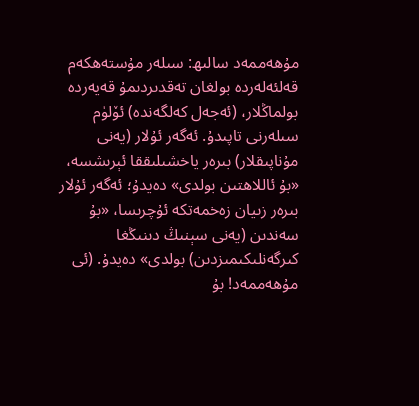مۇھەممەد سالىھ: سىلەر مۇستەھكەم قەلئەلەردە بولغان تەقدىردىمۇ قەيەردە بولماڭلار، (ئەجەل كەلگەندە) ئۆلۈم سىلەرنى تاپىدۇ. ئەگەر ئۇلار (يەنى مۇناپىقلار) بىرەر ياخشىلىققا ئېرىشسە، «بۇ ئاللاھتىن بولدى» دەيدۇ؛ ئەگەر ئۇلار بىرەر زىيان زەخمەتكە ئۇچرىسا، «بۇ سەندىن (يەنى سېنىڭ دىنىڭغا كىرگەنلىكىمىزدىن) بولدى» دەيدۇ. (ئى مۇھەممەد! بۇ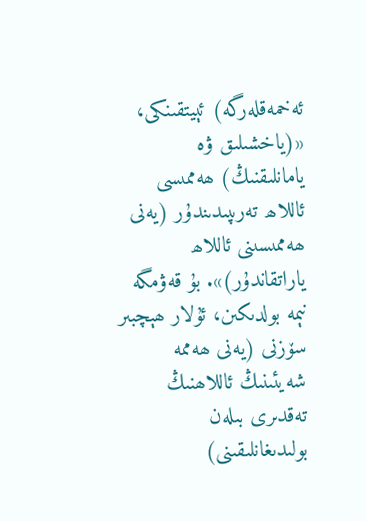ئەخمەقلەرگە) ئېيتقىنكى، «(ياخشىلىق ۋە يامانلىقنىڭ) ھەممىسى ئاللاھ تەرىپىدىندۇر (يەنى ھەممىسىنى ئاللاھ ياراتقاندۇر)». بۇ قەۋمگە نېمە بولدىكىن، ئۇلار ھېچبىر سۆزنى (يەنى ھەممە شەيئىنىڭ ئاللاھنىڭ تەقدىرى بىلەن بولىدىغانلىقىنى)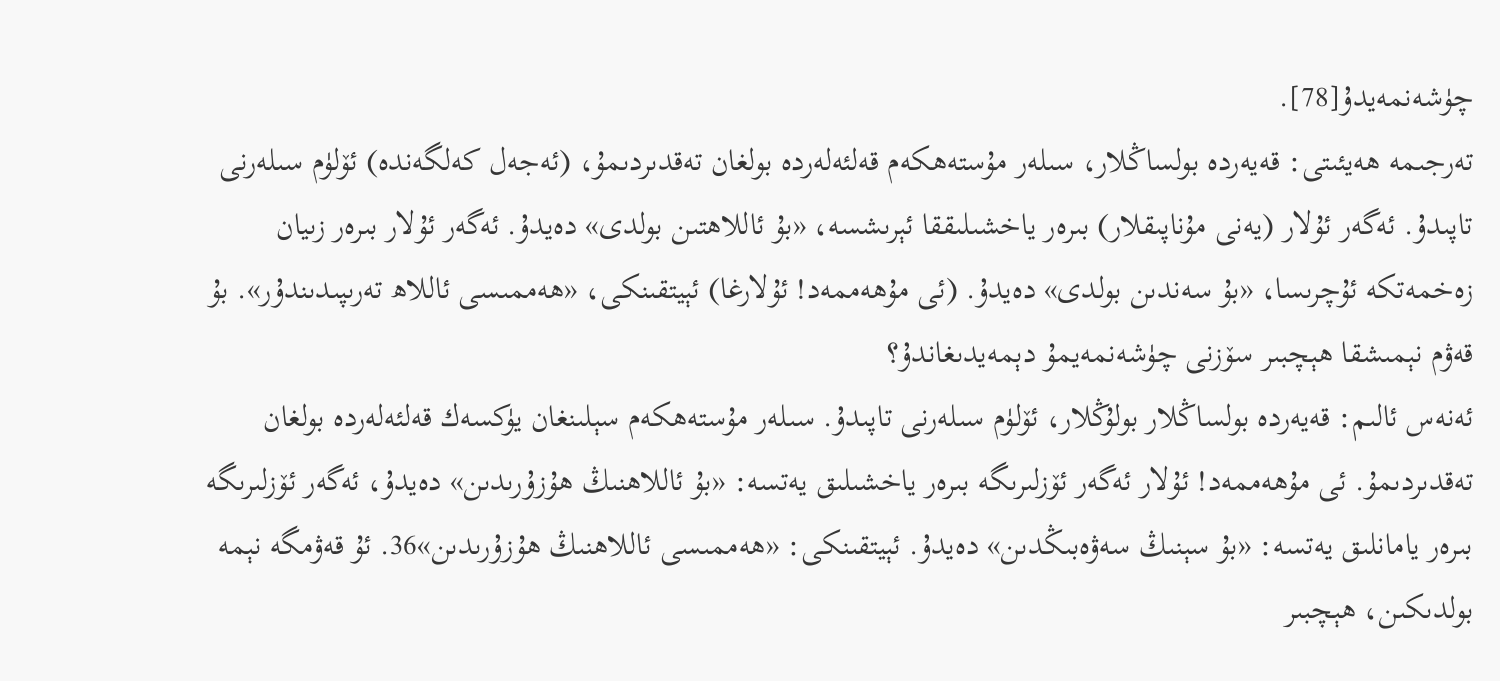چۈشەنمەيدۇ[78].
تەرجىمە ھەيئىتى: قەيەردە بولساڭلار، سىلەر مۇستەھكەم قەلئەلەردە بولغان تەقدىردىمۇ، (ئەجەل كەلگەندە) ئۆلۈم سىلەرنى تاپىدۇ. ئەگەر ئۇلار (يەنى مۇناپىقلار) بىرەر ياخشىلىققا ئېرىشسە، «بۇ ئاللاھتىن بولدى» دەيدۇ. ئەگەر ئۇلار بىرەر زىيان زەخمەتكە ئۇچرىسا، «بۇ سەندىن بولدى» دەيدۇ. (ئى مۇھەممەد! ئۇلارغا) ئېيتقىنكى، «ھەممىسى ئاللاھ تەرىپىدىندۇر». بۇ قەۋم نېمىشقا ھېچبىر سۆزنى چۈشەنمەيمۇ دېمەيدىغاندۇ؟
ئەنەس ئالىم: قەيەردە بولساڭلار بولۇڭلار، ئۆلۈم سىلەرنى تاپىدۇ. سىلەر مۇستەھكەم سېلىنغان يۈكسەك قەلئەلەردە بولغان تەقدىردىمۇ. ئى مۇھەممەد! ئۇلار ئەگەر ئۆزلىرىگە بىرەر ياخشىلىق يەتسە: «بۇ ئاللاھنىڭ ھۇزۇرىدىن» دەيدۇ، ئەگەر ئۆزلىرىگە بىرەر يامانلىق يەتسە: «بۇ سېنىڭ سەۋەبىڭدىن» دەيدۇ. ئېيتقىنكى: «ھەممىسى ئاللاھنىڭ ھۇزۇرىدىن»36. ئۇ قەۋمگە نېمە بولدىكىن، ھېچبىر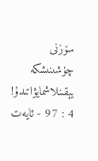سۆزنى چۈشىنىشكە يېقىنلاشمايۋاتىدۇ!
4 : 97 - ئايەت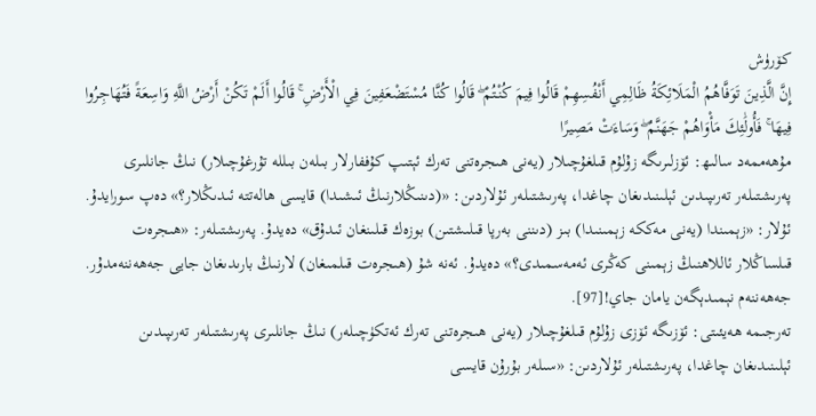كۆرۈش
إِنَّ الَّذِينَ تَوَفَّاهُمُ الْمَلَائِكَةُ ظَالِمِي أَنْفُسِهِمْ قَالُوا فِيمَ كُنْتُمْ ۖ قَالُوا كُنَّا مُسْتَضْعَفِينَ فِي الْأَرْضِ ۚ قَالُوا أَلَمْ تَكُنْ أَرْضُ اللَّهِ وَاسِعَةً فَتُهَاجِرُوا فِيهَا ۚ فَأُولَٰئِكَ مَأْوَاهُمْ جَهَنَّمُ ۖ وَسَاءَتْ مَصِيرًا
مۇھەممەد سالىھ: ئۆزلىرىگە زۇلۇم قىلغۇچىلار (يەنى ھىجرەتنى تەرك ئېتىپ كۇففارلار بىلەن بىللە تۇرغۇچىلار) نىڭ جانلىرى پەرىشتىلەر تەرىپىدىن ئېلىنىدىغان چاغدا، پەرىشتىلەر ئۇلاردىن: «(دىنىڭلارنىڭ ئىشىدا) قايسى ھالەتتە ئىدىڭلار؟» دەپ سورايدۇ. ئۇلار: «زېمىندا (يەنى مەككە زېمىنىدا) بىز (دىننى بەرپا قىلىشتىن) بوزەك قىلىنغان ئىدۇق» دەيدۇ. پەرىشتىلەر: «ھىجرەت قىلساڭلار ئاللاھنىڭ زېمىنى كەڭرى ئەمەسمىدى؟» دەيدۇ. ئەنە شۇ (ھىجرەت قىلمىغان) لارنىڭ بارىدىغان جايى جەھەننەمدۇر. جەھەننەم نېمىدېگەن يامان جاي![97].
تەرجىمە ھەيئىتى: ئۆزىگە ئۆزى زۇلۇم قىلغۇچىلار (يەنى ھىجرەتنى تەرك ئەتكۈچىلەر) نىڭ جانلىرى پەرىشتىلەر تەرىپىدىن ئېلىنىدىغان چاغدا، پەرىشتىلەر ئۇلاردىن: «سىلەر بۇرۇن قايسى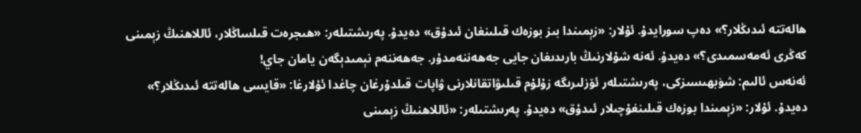ھالەتتە ئىدىڭلار؟» دەپ سورايدۇ. ئۇلار: «زېمىندا بىز بوزەك قىلىنغان ئىدۇق» دەيدۇ. پەرىشتىلەر: «ھىجرەت قىلساڭلار، ئاللاھنىڭ زېمىنى كەڭرى ئەمەسمىدى؟» دەيدۇ. ئەنە شۇلارنىڭ بارىدىغان جايى جەھەننەمدۇر. جەھەننەم نېمىدېگەن يامان جاي!
ئەنەس ئالىم: شۈبھىسىزكى، پەرىشتىلەر ئۆزلىرىگە زۇلۇم قىلىۋاتقانلارنى ۋاپات قىلدۇرغان چاغدا ئۇلارغا: «قايسى ھالەتتە ئىدىڭلار؟» دەيدۇ. ئۇلار: «زېمىندا بوزەك قىلىنغۇچىلار ئىدۇق» دەيدۇ. پەرىشتىلەر: «ئاللاھنىڭ زېمىنى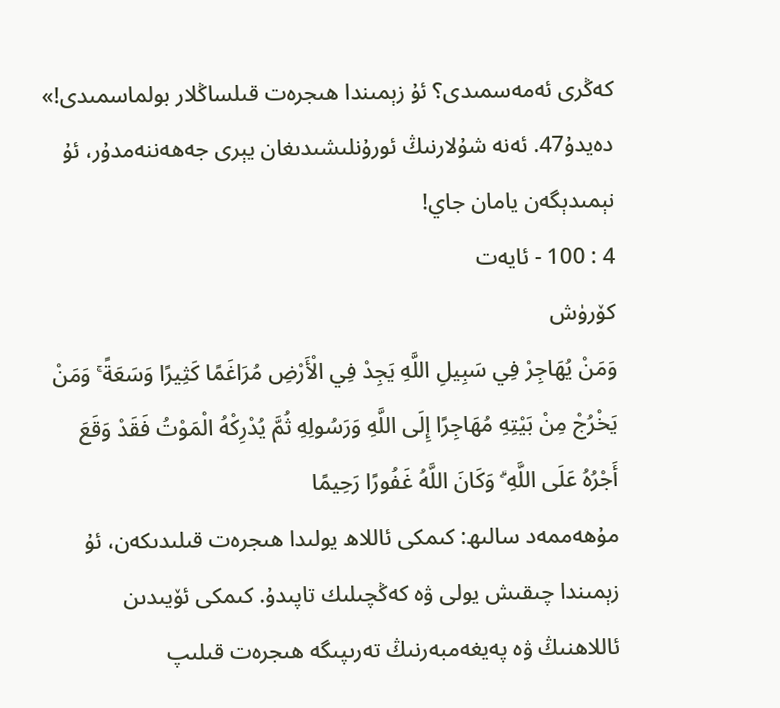كەڭرى ئەمەسمىدى؟ ئۇ زېمىندا ھىجرەت قىلساڭلار بولماسمىدى!» دەيدۇ47. ئەنە شۇلارنىڭ ئورۇنلىشىدىغان يېرى جەھەننەمدۇر، ئۇ نېمىدېگەن يامان جاي!
4 : 100 - ئايەت
كۆرۈش
وَمَنْ يُهَاجِرْ فِي سَبِيلِ اللَّهِ يَجِدْ فِي الْأَرْضِ مُرَاغَمًا كَثِيرًا وَسَعَةً ۚ وَمَنْ يَخْرُجْ مِنْ بَيْتِهِ مُهَاجِرًا إِلَى اللَّهِ وَرَسُولِهِ ثُمَّ يُدْرِكْهُ الْمَوْتُ فَقَدْ وَقَعَ أَجْرُهُ عَلَى اللَّهِ ۗ وَكَانَ اللَّهُ غَفُورًا رَحِيمًا
مۇھەممەد سالىھ: كىمكى ئاللاھ يولىدا ھىجرەت قىلىدىكەن، ئۇ زېمىندا چىقىش يولى ۋە كەڭچىلىك تاپىدۇ. كىمكى ئۆيىدىن ئاللاھنىڭ ۋە پەيغەمبەرنىڭ تەرىپىگە ھىجرەت قىلىپ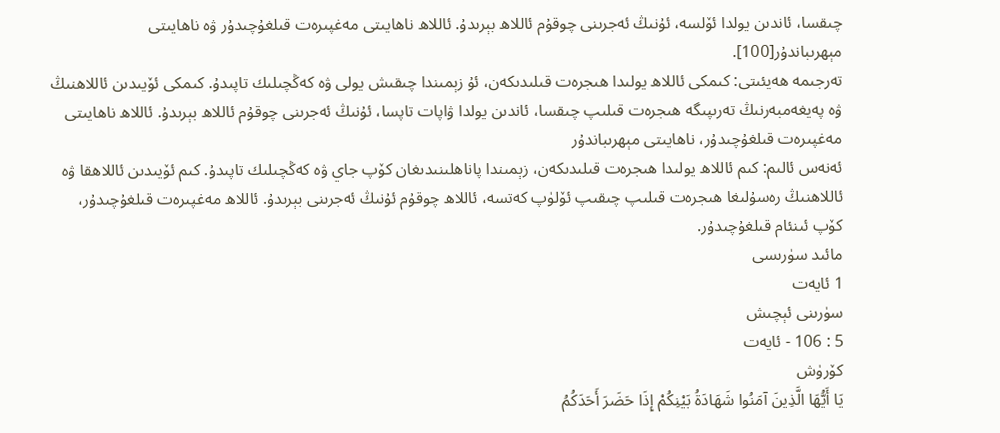چىقسا، ئاندىن يولدا ئۆلسە، ئۇنىڭ ئەجرىنى چوقۇم ئاللاھ بېرىدۇ. ئاللاھ ناھايىتى مەغپىرەت قىلغۇچىدۇر ۋە ناھايىتى مېھرىباندۇر[100].
تەرجىمە ھەيئىتى: كىمكى ئاللاھ يولىدا ھىجرەت قىلىدىكەن، ئۇ زېمىندا چىقىش يولى ۋە كەڭچىلىك تاپىدۇ. كىمكى ئۆيىدىن ئاللاھنىڭ ۋە پەيغەمبەرنىڭ تەرىپىگە ھىجرەت قىلىپ چىقسا، ئاندىن يولدا ۋاپات تاپسا، ئۇنىڭ ئەجرىنى چوقۇم ئاللاھ بېرىدۇ. ئاللاھ ناھايىتى مەغپىرەت قىلغۇچىدۇر، ناھايىتى مېھرىباندۇر
ئەنەس ئالىم: كىم ئاللاھ يولىدا ھىجرەت قىلىدىكەن، زېمىندا پاناھلىنىدىغان كۆپ جاي ۋە كەڭچىلىك تاپىدۇ. كىم ئۆيىدىن ئاللاھقا ۋە ئاللاھنىڭ رەسۇلىغا ھىجرەت قىلىپ چىقىپ ئۆلۈپ كەتسە، ئاللاھ چوقۇم ئۇنىڭ ئەجرىنى بېرىدۇ. ئاللاھ مەغپىرەت قىلغۇچىدۇر، كۆپ ئىنئام قىلغۇچىدۇر.
مائىد سۈرىسى
1 ئايەت
سۈرىنى ئېچىش
5 : 106 - ئايەت
كۆرۈش
يَا أَيُّهَا الَّذِينَ آمَنُوا شَهَادَةُ بَيْنِكُمْ إِذَا حَضَرَ أَحَدَكُمُ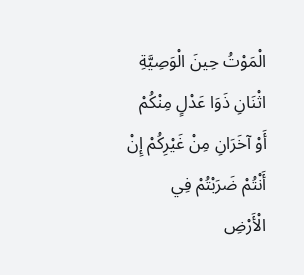الْمَوْتُ حِينَ الْوَصِيَّةِ اثْنَانِ ذَوَا عَدْلٍ مِنْكُمْ أَوْ آخَرَانِ مِنْ غَيْرِكُمْ إِنْ أَنْتُمْ ضَرَبْتُمْ فِي الْأَرْضِ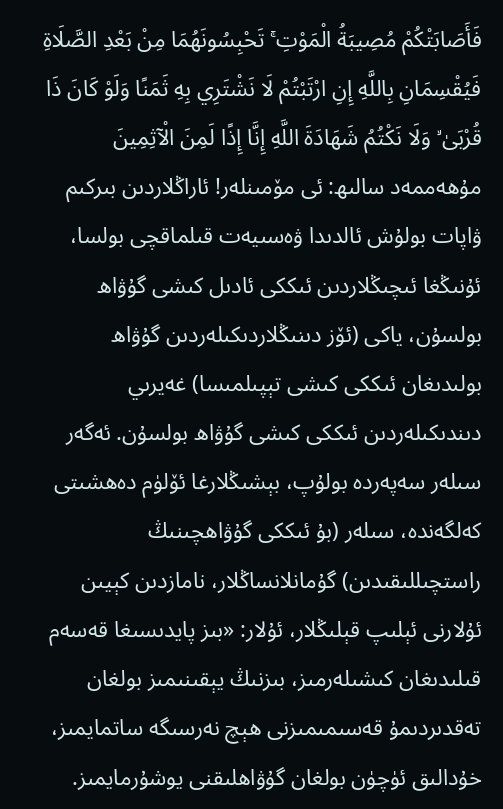فَأَصَابَتْكُمْ مُصِيبَةُ الْمَوْتِ ۚ تَحْبِسُونَهُمَا مِنْ بَعْدِ الصَّلَاةِ فَيُقْسِمَانِ بِاللَّهِ إِنِ ارْتَبْتُمْ لَا نَشْتَرِي بِهِ ثَمَنًا وَلَوْ كَانَ ذَا قُرْبَىٰ ۙ وَلَا نَكْتُمُ شَهَادَةَ اللَّهِ إِنَّا إِذًا لَمِنَ الْآثِمِينَ
مۇھەممەد سالىھ: ئى مۆمىنلەر! ئاراڭلاردىن بىركىم ۋاپات بولۇش ئالدىدا ۋەسىيەت قىلماقچى بولسا، ئۇنىڭغا ئىچىڭلاردىن ئىككى ئادىل كىشى گۇۋاھ بولسۇن، ياكى (ئۆز دىنىڭلاردىكىلەردىن گۇۋاھ بولىدىغان ئىككى كىشى تېپىلمىسا) غەيرىي دىندىكىلەردىن ئىككى كىشى گۇۋاھ بولسۇن. ئەگەر سىلەر سەپەردە بولۇپ، بېشىڭلارغا ئۆلۈم دەھشىتى كەلگەندە، سىلەر (بۇ ئىككى گۇۋاھچىنىڭ راستچىللىقىدىن) گۇمانلانساڭلار، نامازدىن كېيىن ئۇلارنى ئېلىپ قېلىڭلار، ئۇلار: «بىز پايدىسىغا قەسەم قىلىدىغان كىشىلەرمىز، بىزنىڭ يېقىنىمىز بولغان تەقدىردىمۇ قەسىمىمىزنى ھېچ نەرسىگە ساتمايمىز، خۇدالىق ئۈچۈن بولغان گۇۋاھلىقنى يوشۇرمايمىز.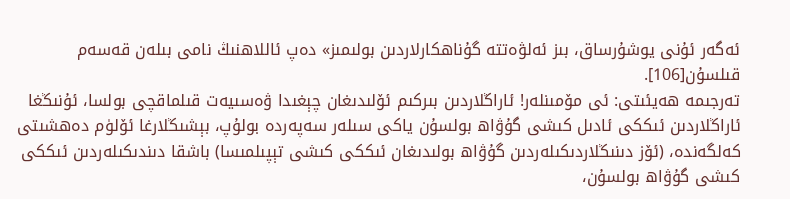ئەگەر ئۇنى يوشۇرساق، بىز ئەلۋەتتە گۇناھكارلاردىن بولىمىز» دەپ ئاللاھنىڭ نامى بىلەن قەسەم قىلسۇن[106].
تەرجىمە ھەيئىتى: ئى مۆمىنلەر! ئاراڭلاردىن بىركىم ئۆلىدىغان چېغىدا ۋەسىيەت قىلماقچى بولسا، ئۇنىڭغا ئاراڭلاردىن ئىككى ئادىل كىشى گۇۋاھ بولسۇن ياكى سىلەر سەپەردە بولۇپ، بېشىڭلارغا ئۆلۈم دەھشىتى كەلگەندە، (ئۆز دىنىڭلاردىكىلەردىن گۇۋاھ بولىدىغان ئىككى كىشى تېپىلمىسا) باشقا دىندىكىلەردىن ئىككى كىشى گۇۋاھ بولسۇن،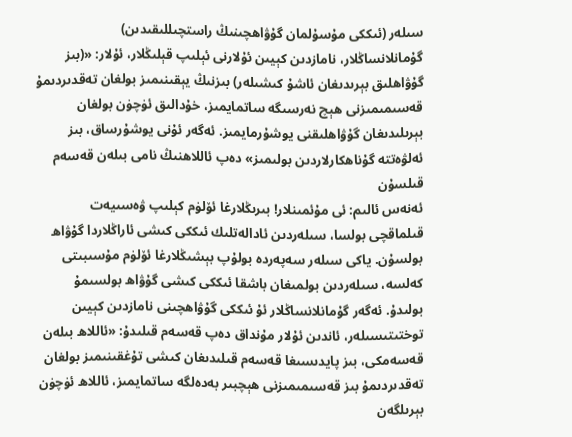سىلەر (ئىككى مۇسۇلمان گۇۋاھچىنىڭ راستچىللىقىدىن) گۇمانلانساڭلار، نامازدىن كېيىن ئۇلارنى ئېلىپ قېلىڭلار، ئۇلار: «(بىز گۇۋاھلىق بېرىدىغان ئاشۇ كىشىلەر) بىزنىڭ يېقىنىمىز بولغان تەقدىردىمۇ قەسىمىمىزنى ھېچ نەرسىگە ساتمايمىز، خۇدالىق ئۈچۈن بولغان بېرىلىدىغان گۇۋاھلىقنى يوشۇرمايمىز. ئەگەر ئۇنى يوشۇرساق، بىز ئەلۋەتتە گۇناھكارلاردىن بولىمىز» دەپ ئاللاھنىڭ نامى بىلەن قەسەم قىلسۇن
ئەنەس ئالىم: ئى مۇئمىنلار! بىرىڭلارغا ئۆلۈم كېلىپ ۋەسىيەت قىلماقچى بولسا، سىلەردىن ئادالەتلىك ئىككى كىشى ئاراڭلاردا گۇۋاھ بولسۇن. ياكى سىلەر سەپەردە بولۇپ بېشىڭلارغا ئۆلۈم مۇسىبىتى كەلسە، سىلەردىن بولمىغان باشقا ئىككى كىشى گۇۋاھ بولسىمۇ بولىدۇ. ئەگەر گۇمانلانساڭلار ئۇ ئىككى گۇۋاھچىنى نامازدىن كېيىن توختىتىسىلەر، ئاندىن ئۇلار مۇنداق دەپ قەسەم قىلىدۇ: «ئاللاھ بىلەن قەسەمكى، بىز پايدىسىغا قەسەم قىلىدىغان كىشى تۇغقىنىمىز بولغان تەقدىردىمۇ بىز قەسىمىمىزنى ھېچبىر بەدەلگە ساتمايمىز، ئاللاھ ئۈچۈن بېرىلگەن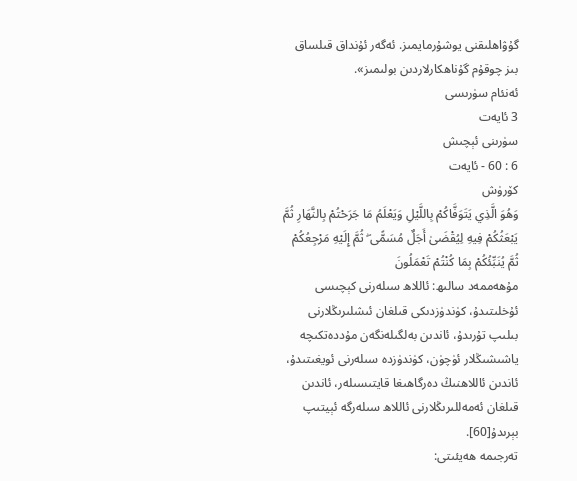گۇۋاھلىقنى يوشۇرمايمىز. ئەگەر ئۇنداق قىلساق بىز چوقۇم گۇناھكارلاردىن بولىمىز».
ئەنئام سۈرىسى
3 ئايەت
سۈرىنى ئېچىش
6 : 60 - ئايەت
كۆرۈش
وَهُوَ الَّذِي يَتَوَفَّاكُمْ بِاللَّيْلِ وَيَعْلَمُ مَا جَرَحْتُمْ بِالنَّهَارِ ثُمَّ يَبْعَثُكُمْ فِيهِ لِيُقْضَىٰ أَجَلٌ مُسَمًّى ۖ ثُمَّ إِلَيْهِ مَرْجِعُكُمْ ثُمَّ يُنَبِّئُكُمْ بِمَا كُنْتُمْ تَعْمَلُونَ
مۇھەممەد سالىھ: ئاللاھ سىلەرنى كېچىسى ئۇخلىتىدۇ، كۈندۈزدىكى قىلغان ئىشلىرىڭلارنى بىلىپ تۇرىدۇ، ئاندىن بەلگىلەنگەن مۇددەتكىچە ياشىشىڭلار ئۈچۈن، كۈندۈزدە سىلەرنى ئويغىتىدۇ، ئاندىن ئاللاھنىڭ دەرگاھىغا قايتىسىلەر، ئاندىن قىلغان ئەمەللىرىڭلارنى ئاللاھ سىلەرگە ئېيتىپ بېرىدۇ[60].
تەرجىمە ھەيئىتى: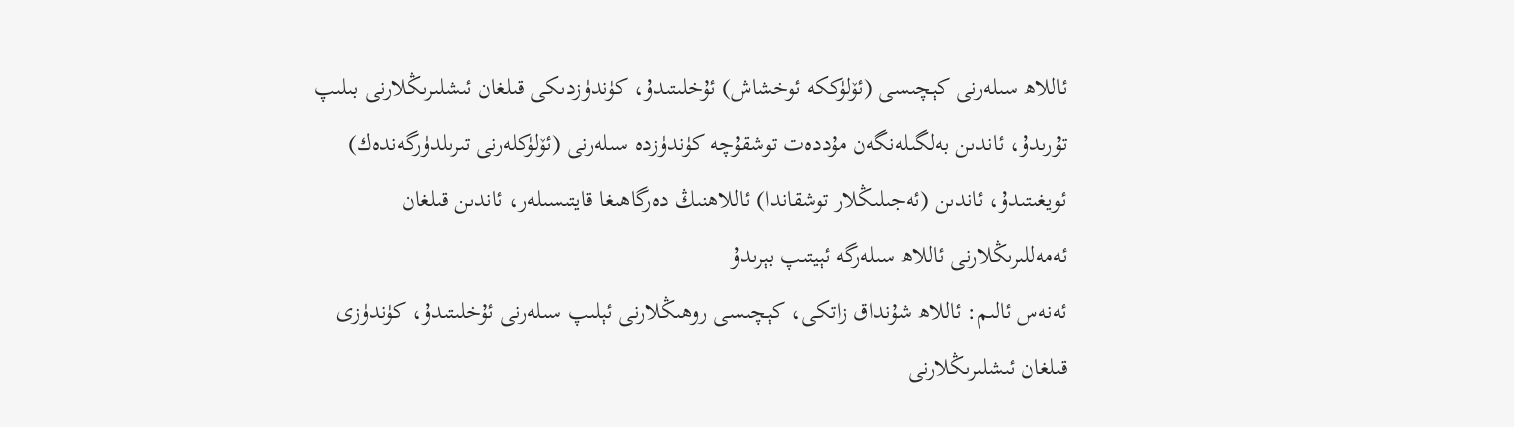ئاللاھ سىلەرنى كېچىسى (ئۆلۈككە ئوخشاش) ئۇخلىتىدۇ، كۈندۈزدىكى قىلغان ئىشلىرىڭلارنى بىلىپ تۇرىدۇ، ئاندىن بەلگىلەنگەن مۇددەت توشقۇچە كۈندۈزدە سىلەرنى (ئۆلۈكلەرنى تىرىلدۈرگەندەك) ئويغىتىدۇ، ئاندىن (ئەجىلىڭلار توشقاندا) ئاللاھنىڭ دەرگاھىغا قايتىسىلەر، ئاندىن قىلغان ئەمەللىرىڭلارنى ئاللاھ سىلەرگە ئېيتىپ بېرىدۇ
ئەنەس ئالىم: ئاللاھ شۇنداق زاتكى، كېچىسى روھىڭلارنى ئېلىپ سىلەرنى ئۇخلىتىدۇ، كۈندۈزى قىلغان ئىشلىرىڭلارنى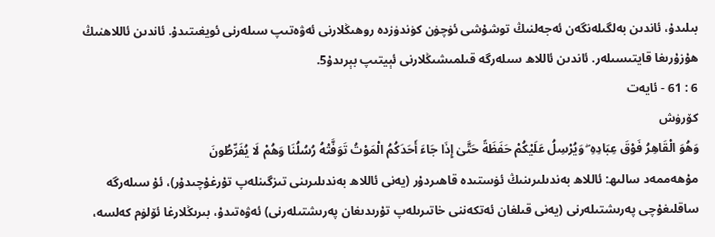بىلىدۇ، ئاندىن بەلگىلەنگەن ئەجەلنىڭ توشۇشى ئۈچۈن كۈندۈزدە روھىڭلارنى ئەۋەتىپ سىلەرنى ئويغىتىدۇ. ئاندىن ئاللاھنىڭ ھۇزۇرىغا قايتىسىلەر. ئاندىن ئاللاھ سىلەرگە قىلمىشىڭلارنى ئېيتىپ بېرىدۇ5.
6 : 61 - ئايەت
كۆرۈش
وَهُوَ الْقَاهِرُ فَوْقَ عِبَادِهِ ۖ وَيُرْسِلُ عَلَيْكُمْ حَفَظَةً حَتَّىٰ إِذَا جَاءَ أَحَدَكُمُ الْمَوْتُ تَوَفَّتْهُ رُسُلُنَا وَهُمْ لَا يُفَرِّطُونَ
مۇھەممەد سالىھ: ئاللاھ بەندىلىرىنىڭ ئۈستىدە قاھىردۇر (يەنى ئاللاھ بەندىلىرىنى تىزگىنلەپ تۇرغۇچىدۇر)، ئۇ سىلەرگە ساقلىغۇچى پەرىشتىلەرنى (يەنى قىلغان ئەتكەننى خاتىرىلەپ تۇرىدىغان پەرىشتىلەرنى) ئەۋەتىدۇ، بىرىڭلارغا ئۆلۈم كەلسە،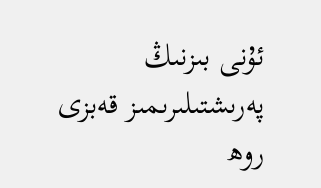ئۇنى بىزنىڭ پەرىشتىلىرىمىز قەبزى روھ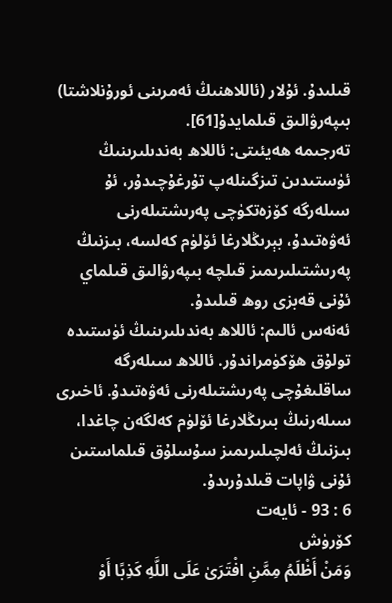قىلىدۇ. ئۇلار (ئاللاھنىڭ ئەمرىنى ئورۇنلاشتا) بىپەرۋالىق قىلمايدۇ[61].
تەرجىمە ھەيئىتى: ئاللاھ بەندىلىرىنىڭ ئۈستىدىن تىزگىنلەپ تۇرغۇچىدۇر، ئۇ سىلەرگە كۆزەتكۈچى پەرىشتىلەرنى ئەۋەتىدۇ، بېرىڭلارغا ئۆلۈم كەلسە، بىزنىڭ پەرىشتىلىرىمىز قىلچە بىپەرۋالىق قىلماي ئۇنى قەبزى روھ قىلىدۇ.
ئەنەس ئالىم: ئاللاھ بەندىلىرىنىڭ ئۈستىدە تولۇق ھۆكۈمراندۇر. ئاللاھ سىلەرگە ساقلىغۇچى پەرىشتىلەرنى ئەۋەتىدۇ. ئاخىرى سىلەرنىڭ بىرىڭلارغا ئۆلۈم كەلگەن چاغدا، بىزنىڭ ئەلچىلىرىمىز سۇسلۇق قىلماستىن ئۇنى ۋاپات قىلدۇرىدۇ.
6 : 93 - ئايەت
كۆرۈش
وَمَنْ أَظْلَمُ مِمَّنِ افْتَرَىٰ عَلَى اللَّهِ كَذِبًا أَوْ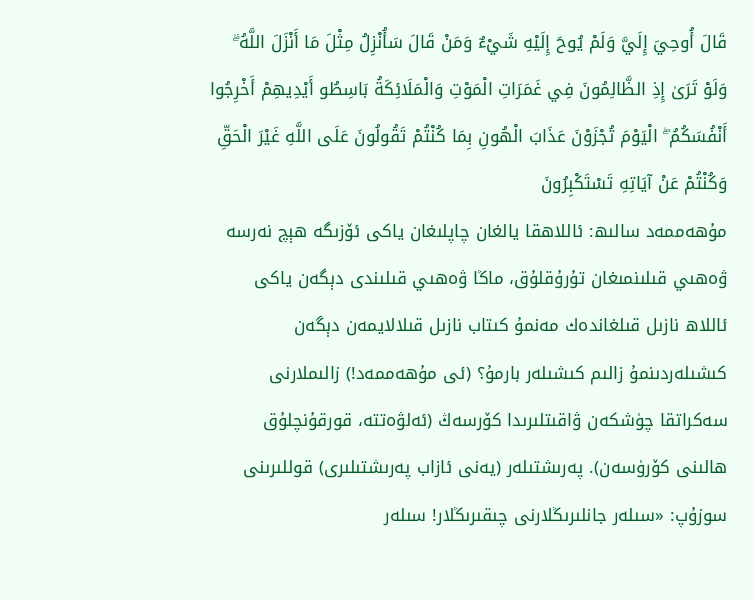قَالَ أُوحِيَ إِلَيَّ وَلَمْ يُوحَ إِلَيْهِ شَيْءٌ وَمَنْ قَالَ سَأُنْزِلُ مِثْلَ مَا أَنْزَلَ اللَّهُ ۗ وَلَوْ تَرَىٰ إِذِ الظَّالِمُونَ فِي غَمَرَاتِ الْمَوْتِ وَالْمَلَائِكَةُ بَاسِطُو أَيْدِيهِمْ أَخْرِجُوا أَنْفُسَكُمُ ۖ الْيَوْمَ تُجْزَوْنَ عَذَابَ الْهُونِ بِمَا كُنْتُمْ تَقُولُونَ عَلَى اللَّهِ غَيْرَ الْحَقِّ وَكُنْتُمْ عَنْ آيَاتِهِ تَسْتَكْبِرُونَ
مۇھەممەد سالىھ: ئاللاھقا يالغان چاپلىغان ياكى ئۆزىگە ھېچ نەرسە ۋەھىي قىلىنمىغان تۇرۇقلۇق، ماڭا ۋەھىي قىلىندى دېگەن ياكى ئاللاھ نازىل قىلغاندەك مەنمۇ كىتاب نازىل قىلالايمەن دېگەن كىشىلەردىنمۇ زالىم كىشىلەر بارمۇ؟ (ئى مۇھەممەد!) زالىملارنى سەكراتقا چۈشكەن ۋاقىتلىرىدا كۆرسەڭ (ئەلۋەتتە، قورقۇنچلۇق ھالىنى كۆرۈسەن). پەرىشتىلەر (يەنى ئازاب پەرىشتىلىرى) قوللىرىنى سوزۇپ: «سىلەر جانلىرىڭلارنى چىقىرىڭلار! سىلەر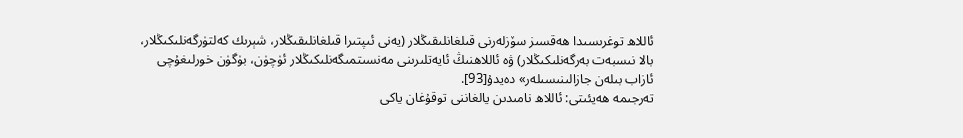ئاللاھ توغرىسىدا ھەقسىز سۆزلەرنى قىلغانلىقىڭلار (يەنى ئىپتىرا قىلغانلىقىڭلار، شېرىك كەلتۈرگەنلىكىڭلار، بالا نىسبەت بەرگەنلىكىڭلار) ۋە ئاللاھنىڭ ئايەتلىرىنى مەنسىتمىگەنلىكىڭلار ئۈچۈن، بۈگۈن خورلىغۇچى ئازاب بىلەن جازالىنىسىلەر» دەيدۇ[93].
تەرجىمە ھەيئىتى: ئاللاھ نامىدىن يالغاننى توقۇغان ياكى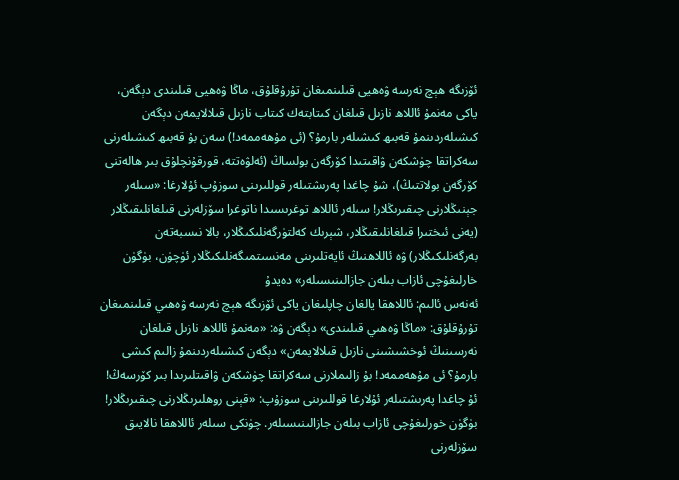ئۆزىگە ھېچ نەرسە ۋەھيى قىلىنمىغان تۇرۇقلۇق، ماڭا ۋەھيى قىلىندى دېگەن، ياكى مەنمۇ ئاللاھ نازىل قىلغان كىتابتەك كىتاب نازىل قىلالايمەن دېگەن كىشىلەردىنمۇ قەبىھ كىشىلەر بارمۇ؟ (ئى مۇھەممەد!) سەن بۇ قەبىھ كىشىلەرنى سەكراتقا چۈشكەن ۋاقىتىدا كۆرگەن بولساڭ (ئەلۋەتتە، قورقۇنچلۇق بىر ھالەتنى كۆرگەن بولاتتىڭ)، شۇ چاغدا پەرىشتىلەر قوللىرىنى سوزۇپ ئۇلارغا: «سىلەر جېنىڭلارنى چىقىرىڭلار! سىلەر ئاللاھ توغرىسىدا ناتوغرا سۆزلەرنى قىلغانلىقىڭلار (يەنى ئىختىرا قىلغانلىقىڭلار، شېرىك كەلتۈرگەنلىكىڭلار، بالا نىسبەتەن بەرگەنلىكىڭلار) ۋە ئاللاھنىڭ ئايەتلىرىنى مەنسىتمىگەنلىكىڭلار ئۈچۈن، بۈگۈن خارلىغۇچى ئازاب بىلەن جازالىنىسىلەر» دەيدۇ
ئەنەس ئالىم: ئاللاھقا يالغان چاپلىغان ياكى ئۆزىگە ھېچ نەرسە ۋەھىي قىلىنمىغان تۇرۇقلۇق: «ماڭا ۋەھىي قىلىندى» دېگەن ۋە: «مەنمۇ ئاللاھ نازىل قىلغان نەرسىنىڭ ئوخشىشىنى نازىل قىلالايمەن» دېگەن كىشىلەردىنمۇ زالىم كىشى بارمۇ؟ ئى مۇھەممەد! بۇ زالىملارنى سەكراتقا چۈشكەن ۋاقىتلىرىدا بىر كۆرسەڭ! ئۇ چاغدا پەرىشتىلەر ئۇلارغا قوللىرىنى سوزۇپ: «قېنى روھلىرىڭلارنى چىقىرىڭلار! بۈگۈن خورلىغۇچى ئازاب بىلەن جازالىنىسىلەر. چۈنكى سىلەر ئاللاھقا نالايىق سۆزلەرنى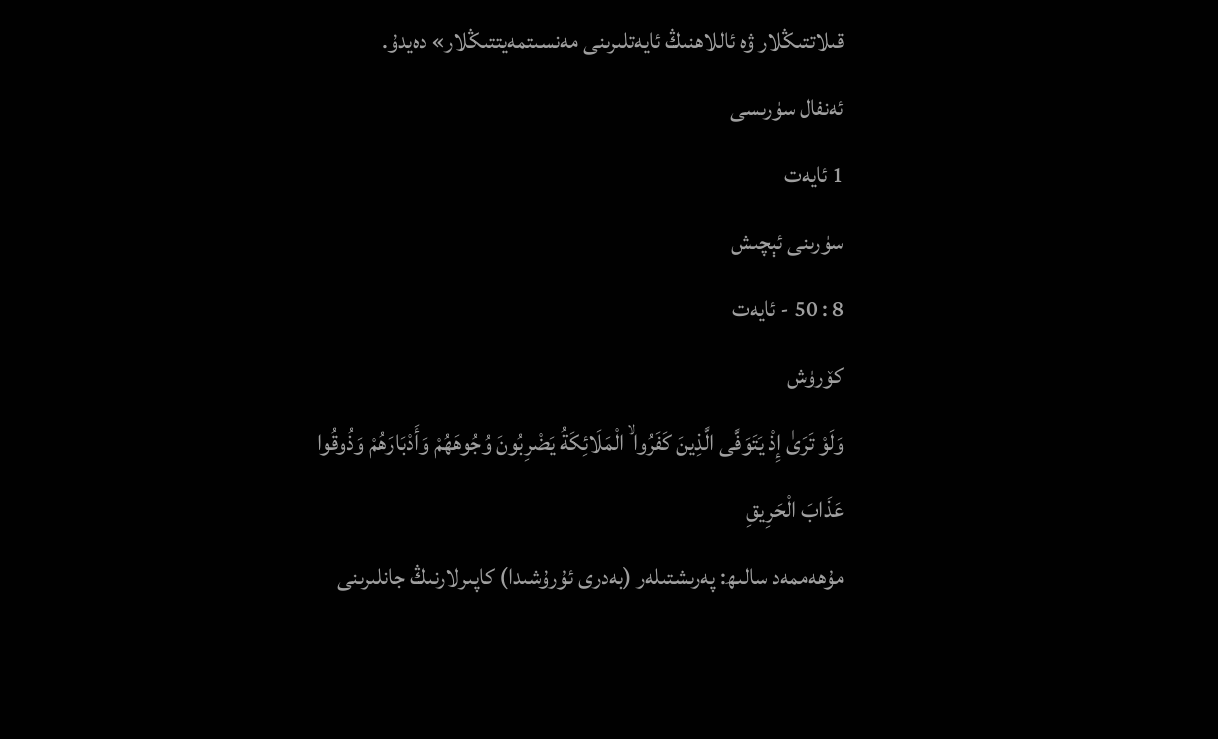قىلاتتىڭلار ۋە ئاللاھنىڭ ئايەتلىرىنى مەنسىتمەيتتىڭلار» دەيدۇ.
ئەنفال سۈرىسى
1 ئايەت
سۈرىنى ئېچىش
8 : 50 - ئايەت
كۆرۈش
وَلَوْ تَرَىٰ إِذْ يَتَوَفَّى الَّذِينَ كَفَرُوا ۙ الْمَلَائِكَةُ يَضْرِبُونَ وُجُوهَهُمْ وَأَدْبَارَهُمْ وَذُوقُوا عَذَابَ الْحَرِيقِ
مۇھەممەد سالىھ: پەرىشتىلەر (بەدرى ئۇرۇشىدا) كاپىرلارنىڭ جانلىرىنى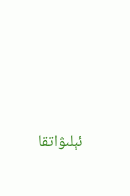ئېلىۋاتقا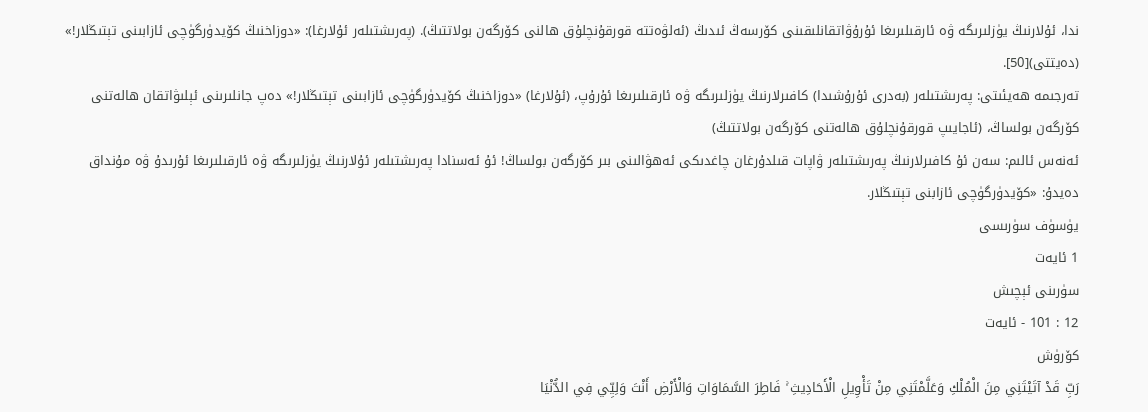ندا، ئۇلارنىڭ يۈزلىرىگە ۋە ئارقىلىرىغا ئۇرۇۋاتقانلىقىنى كۆرسەڭ ئىدىڭ (ئەلۋەتتە قورقۇنچلۇق ھالنى كۆرگەن بولاتتىڭ). (پەرىشتىلەر ئۇلارغا): «دوزاخنىڭ كۆيدۈرگۈچى ئازابىنى تېتىڭلار!» (دەيتتى)[50].
تەرجىمە ھەيئىتى: پەرىشتىلەر (بەدرى ئۇرۇشىدا) كافىرلارنىڭ يۈزلىرىگە ۋە ئارقىلىرىغا ئۇرۇپ، (ئۇلارغا) «دوزاخنىڭ كۆيدۈرگۈچى ئازابىنى تېتىڭلار!» دەپ جانلىرىنى ئېلىۋاتقان ھالەتنى كۆرگەن بولساڭ، (ئاجايىپ قورقۇنچلۇق ھالەتنى كۆرگەن بولاتتىڭ)
ئەنەس ئالىم: سەن ئۇ كافىرلارنىڭ پەرىشتىلەر ۋاپات قىلدۇرغان چاغدىكى ئەھۋالىنى بىر كۆرگەن بولساڭ! ئۇ ئەسنادا پەرىشتىلەر ئۇلارنىڭ يۈزلىرىگە ۋە ئارقىلىرىغا ئۇرىدۇ ۋە مۇنداق دەيدۇ: «كۆيدۈرگۈچى ئازابنى تېتىڭلار.
يۈسۈف سۈرىسى
1 ئايەت
سۈرىنى ئېچىش
12 : 101 - ئايەت
كۆرۈش
رَبِّ قَدْ آتَيْتَنِي مِنَ الْمُلْكِ وَعَلَّمْتَنِي مِنْ تَأْوِيلِ الْأَحَادِيثِ ۚ فَاطِرَ السَّمَاوَاتِ وَالْأَرْضِ أَنْتَ وَلِيِّي فِي الدُّنْيَا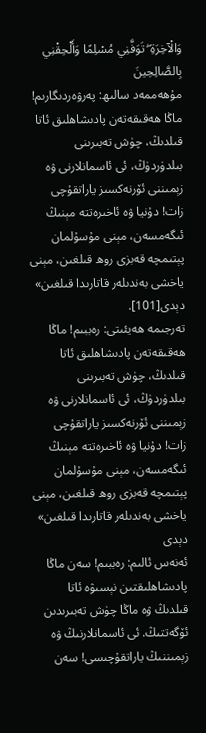وَالْآخِرَةِ ۖ تَوَفَّنِي مُسْلِمًا وَأَلْحِقْنِي بِالصَّالِحِينَ
مۇھەممەد سالىھ: پەرۋەردىگارىم! ماڭا ھەقىقەتەن پادىشاھلىق ئاتا قىلدىڭ، چۈش تەبىرىنى بىلدۈردۈڭ، ئى ئاسمانلارنى ۋە زېمىننى ئۆرنەكسىز ياراتقۇچى زات! دۇنيا ۋە ئاخىرەتتە مېنىڭ ئىگەمسەن، مېنى مۇسۇلمان پېتىمچە قەبزى روھ قىلغىن، مېنى ياخشى بەندىلەر قاتارىدا قىلغىن» دېدى[101].
تەرجىمە ھەيئىتى: رەببىم! ماڭا ھەقىقەتەن پادىشاھلىق ئاتا قىلدىڭ، چۈش تەبىرىنى بىلدۈردۈڭ، ئى ئاسمانلارنى ۋە زېمىننى ئۆرنەكسىز ياراتقۇچى زات! دۇنيا ۋە ئاخىرەتتە مېنىڭ ئىگەمسەن، مېنى مۇسۇلمان پېتىمچە قەبزى روھ قىلغىن، مېنى ياخشى بەندىلەر قاتارىدا قىلغىن» دېدى
ئەنەس ئالىم: رەببىم! سەن ماڭا پادىشاھلىقتىن نېسىۋە ئاتا قىلدىڭ ۋە ماڭا چۈش تەبىرىدىن ئۆگەتتىڭ. ئى ئاسمانلارنىڭ ۋە زېمىننىڭ ياراتقۇچىسى! سەن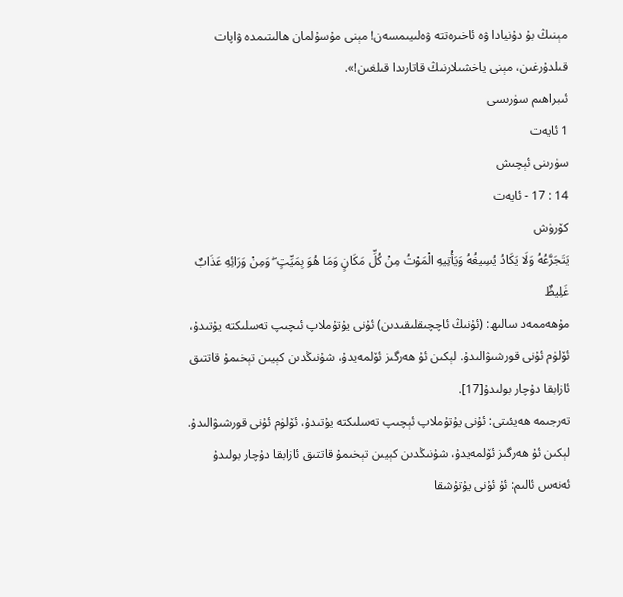مېنىڭ بۇ دۇنيادا ۋە ئاخىرەتتە ۋەلىيىمسەن! مېنى مۇسۇلمان ھالىتىمدە ۋاپات قىلدۇرغىن، مېنى ياخشىلارنىڭ قاتارىدا قىلغىن!».
ئىبراھىم سۈرىسى
1 ئايەت
سۈرىنى ئېچىش
14 : 17 - ئايەت
كۆرۈش
يَتَجَرَّعُهُ وَلَا يَكَادُ يُسِيغُهُ وَيَأْتِيهِ الْمَوْتُ مِنْ كُلِّ مَكَانٍ وَمَا هُوَ بِمَيِّتٍ ۖ وَمِنْ وَرَائِهِ عَذَابٌ غَلِيظٌ
مۇھەممەد سالىھ: (ئۇنىڭ ئاچچىقلىقىدىن) ئۇنى يۇتۇملاپ ئىچىپ تەسلىكتە يۇتىدۇ، ئۆلۈم ئۇنى قورشىۋالىدۇ. لېكىن ئۇ ھەرگىز ئۆلمەيدۇ، شۇنىڭدىن كېيىن تېخىمۇ قاتتىق ئازابقا دۇچار بولىدۇ[17].
تەرجىمە ھەيئىتى: ئۇنى يۇتۇملاپ ئېچىپ تەسلىكتە يۇتىدۇ، ئۆلۈم ئۇنى قورشىۋالىدۇ. لېكىن ئۇ ھەرگىز ئۆلمەيدۇ، شۇنىڭدىن كېيىن تېخىمۇ قاتتىق ئازابقا دۇچار بولىدۇ
ئەنەس ئالىم: ئۇ ئۇنى يۇتۇشقا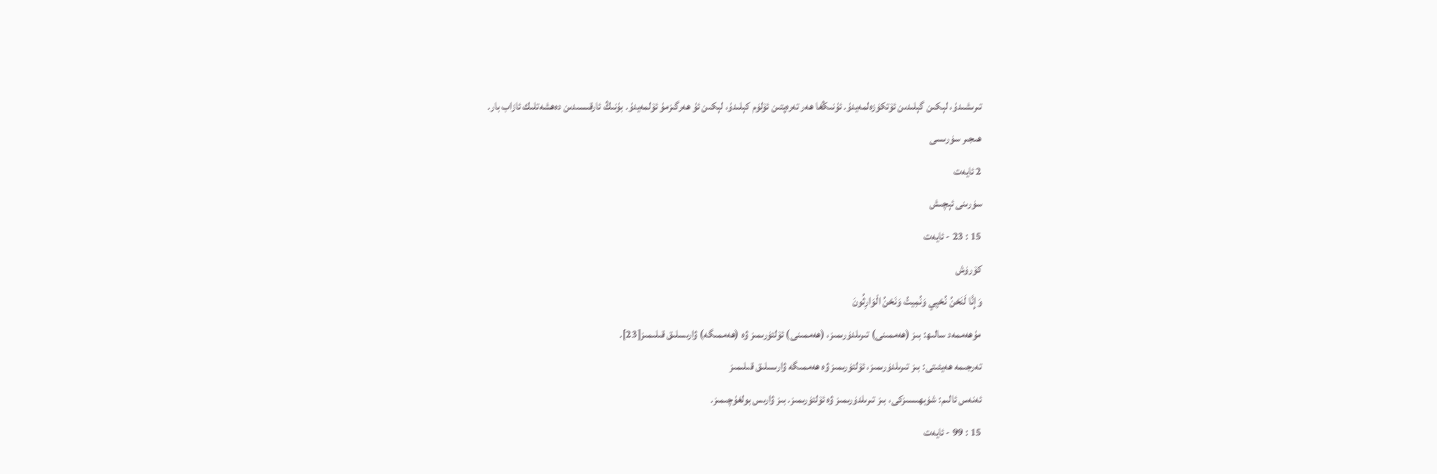تىرىشىدۇ، لېكىن گېلىدىن ئۆتكۈزەلمەيدۇ. ئۇنىڭغا ھەر تەرەپتىن ئۆلۈم كېلىدۇ، لېكىن ئۇ ھەرگىزمۇ ئۆلمەيدۇ. بۇنىڭ ئارقىسىدىن دەھشەتلىك ئازاب بار.
ھىجىر سۈرىسى
2 ئايەت
سۈرىنى ئېچىش
15 : 23 - ئايەت
كۆرۈش
وَإِنَّا لَنَحْنُ نُحْيِي وَنُمِيتُ وَنَحْنُ الْوَارِثُونَ
مۇھەممەد سالىھ: بىز (ھەممىنى) تىرىلدۈرىمىز، (ھەممىنى) ئۆلتۈرىمىز ۋە (ھەممىگە) ۋارىسلىق قىلىمىز[23].
تەرجىمە ھەيئىتى: بىز تىرىلدۈرىمىز، ئۆلتۈرىمىز ۋە ھەممىگە ۋارىسلىق قىلىمىز
ئەنەس ئالىم: شۈبھىسىزكى، بىز تىرىلدۈرىمىز ۋە ئۆلتۈرىمىز. بىز ۋارىس بولغۇچىمىز.
15 : 99 - ئايەت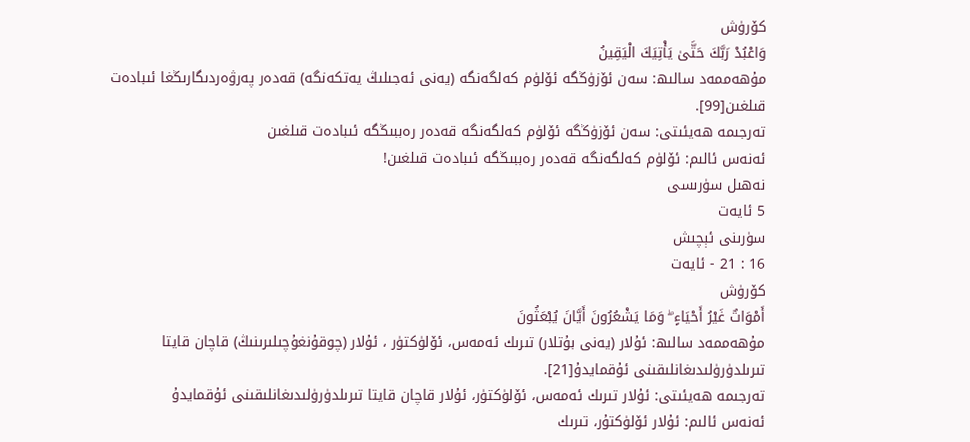كۆرۈش
وَاعْبُدْ رَبَّكَ حَتَّىٰ يَأْتِيَكَ الْيَقِينُ
مۇھەممەد سالىھ: سەن ئۆزۈڭگە ئۆلۈم كەلگەنگە (يەنى ئەجىلىڭ يەتكەنگە) قەدەر پەرۋەردىگارىڭغا ئىبادەت قىلغىن[99].
تەرجىمە ھەيئىتى: سەن ئۆزۈڭگە ئۆلۈم كەلگەنگە قەدەر رەببىڭگە ئىبادەت قىلغىن
ئەنەس ئالىم: ئۆلۈم كەلگەنگە قەدەر رەببىڭگە ئىبادەت قىلغىن!
نەھىل سۈرىسى
5 ئايەت
سۈرىنى ئېچىش
16 : 21 - ئايەت
كۆرۈش
أَمْوَاتٌ غَيْرُ أَحْيَاءٍ ۖ وَمَا يَشْعُرُونَ أَيَّانَ يُبْعَثُونَ
مۇھەممەد سالىھ: ئۇلار (يەنى بۇتلار) تىرىك ئەمەس، ئۆلۈكتۈر ، ئۇلار (چوقۇنغۇچىلىرىنىڭ) قاچان قايتا تىرىلدۈرۈلىدىغانلىقىنى ئۇقمايدۇ[21].
تەرجىمە ھەيئىتى: ئۇلار تىرىك ئەمەس، ئۆلۈكتۈر، ئۇلار قاچان قايتا تىرىلدۈرۈلىدىغانلىقىنى ئۇقمايدۇ
ئەنەس ئالىم: ئۇلار ئۆلۈكتۇر، تىرىك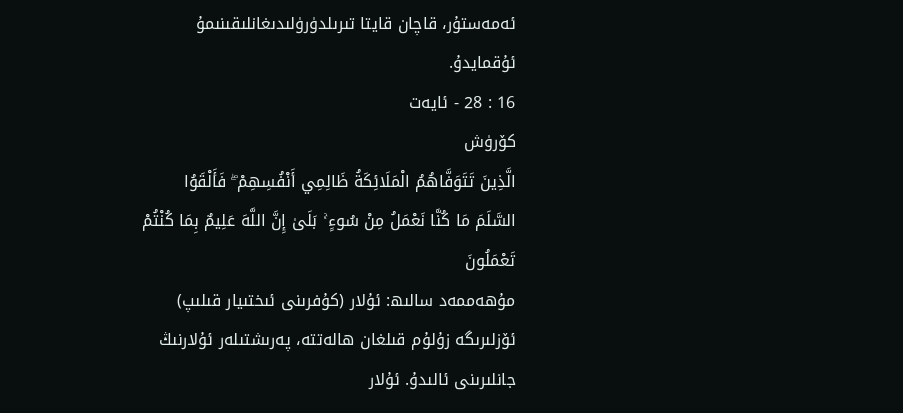ئەمەستۇر، قاچان قايتا تىرىلدۈرۈلىدىغانلىقىنىمۇ ئۇقمايدۇ.
16 : 28 - ئايەت
كۆرۈش
الَّذِينَ تَتَوَفَّاهُمُ الْمَلَائِكَةُ ظَالِمِي أَنْفُسِهِمْ ۖ فَأَلْقَوُا السَّلَمَ مَا كُنَّا نَعْمَلُ مِنْ سُوءٍ ۚ بَلَىٰ إِنَّ اللَّهَ عَلِيمٌ بِمَا كُنْتُمْ تَعْمَلُونَ
مۇھەممەد سالىھ: ئۇلار (كۇفرىنى ئىختىيار قىلىپ) ئۆزلىرىگە زۇلۇم قىلغان ھالەتتە، پەرىشتىلەر ئۇلارنىڭ جانلىرىنى ئالىدۇ. ئۇلار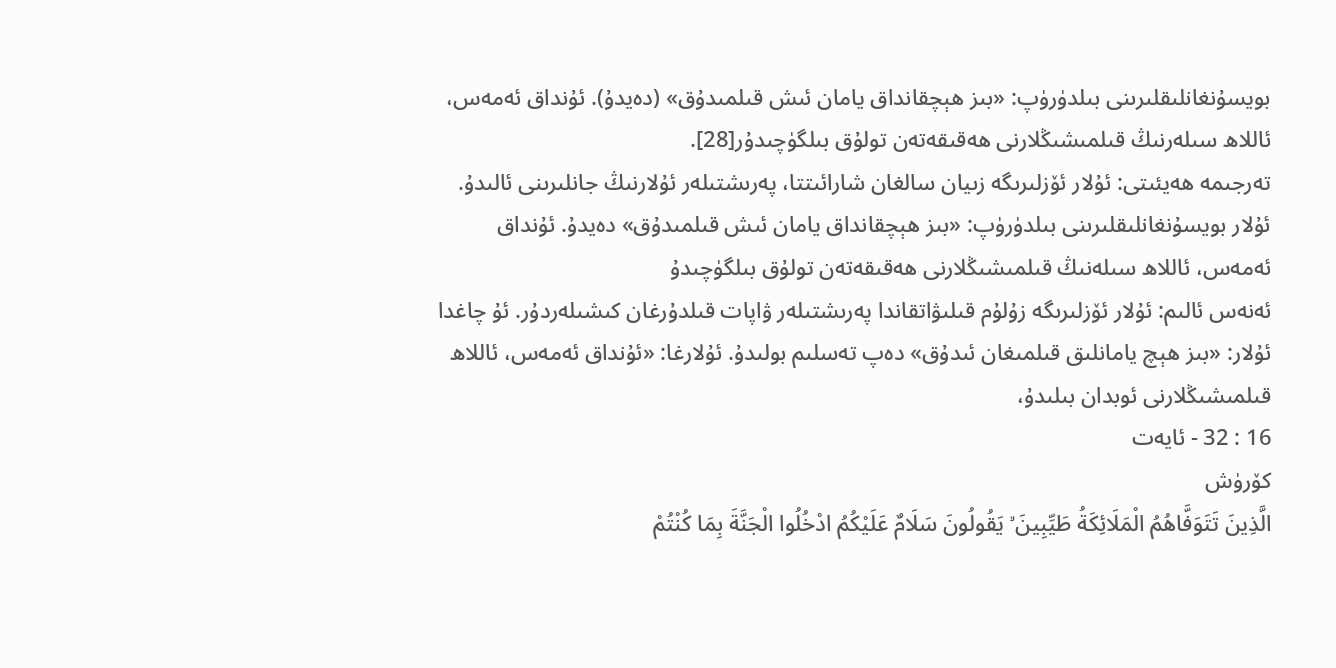بويسۇنغانلىقلىرىنى بىلدۈرۈپ: «بىز ھېچقانداق يامان ئىش قىلمىدۇق» (دەيدۇ). ئۇنداق ئەمەس، ئاللاھ سىلەرنىڭ قىلمىشىڭلارنى ھەقىقەتەن تولۇق بىلگۈچىدۇر[28].
تەرجىمە ھەيئىتى: ئۇلار ئۆزلىرىگە زىيان سالغان شارائىتتا، پەرىشتىلەر ئۇلارنىڭ جانلىرىنى ئالىدۇ. ئۇلار بويسۇنغانلىقلىرىنى بىلدۈرۈپ: «بىز ھېچقانداق يامان ئىش قىلمىدۇق» دەيدۇ. ئۇنداق ئەمەس، ئاللاھ سىلەنىڭ قىلمىشىڭلارنى ھەقىقەتەن تولۇق بىلگۈچىدۇ
ئەنەس ئالىم: ئۇلار ئۆزلىرىگە زۇلۇم قىلىۋاتقاندا پەرىشتىلەر ۋاپات قىلدۇرغان كىشىلەردۇر. ئۇ چاغدا ئۇلار: «بىز ھېچ يامانلىق قىلمىغان ئىدۇق» دەپ تەسلىم بولىدۇ. ئۇلارغا: «ئۇنداق ئەمەس، ئاللاھ قىلمىشىڭلارنى ئوبدان بىلىدۇ،
16 : 32 - ئايەت
كۆرۈش
الَّذِينَ تَتَوَفَّاهُمُ الْمَلَائِكَةُ طَيِّبِينَ ۙ يَقُولُونَ سَلَامٌ عَلَيْكُمُ ادْخُلُوا الْجَنَّةَ بِمَا كُنْتُمْ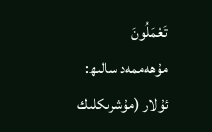تَعْمَلُونَ
مۇھەممەد سالىھ: ئۇلار (مۇشرىكلىك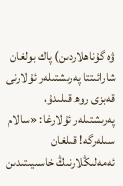ۋە گۇناھلاردىن) پاك بولغان شارائىتتا پەرىشتىلەر ئۇلارنى قەبزى روھ قىلىدۇ، پەرىشتىلەر ئۇلارغا: «سالام سىلەرگە! قىلغان ئەمەلىڭلارنىڭ خاسىيىتىدىن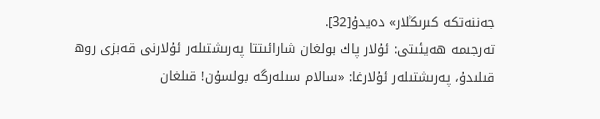جەننەتكە كىرىڭلار» دەيدۇ[32].
تەرجىمە ھەيئىتى: ئۇلار پاك بولغان شارائىتتا پەرىشتىلەر ئۇلارنى قەبزى روھ قىلىدۇ، پەرىشتىلەر ئۇلارغا: «سالام سىلەرگە بولسۇن! قىلغان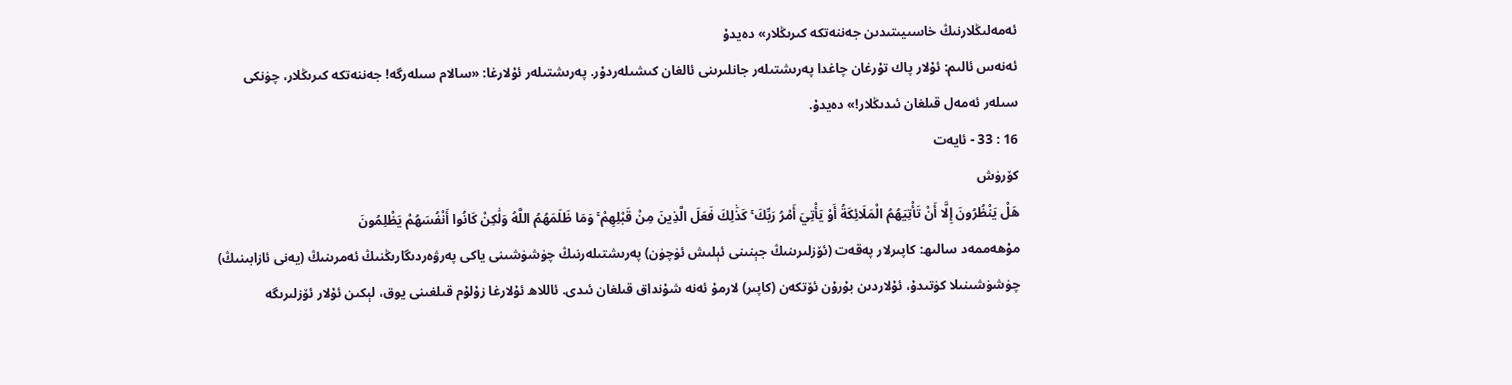ئەمەلىڭلارنىڭ خاسىيىتىدىن جەننەتكە كىرىڭلار» دەيدۇ
ئەنەس ئالىم: ئۇلار پاك تۇرغان چاغدا پەرىشتىلەر جانلىرىنى ئالغان كىشىلەردۇر. پەرىشتىلەر ئۇلارغا: «سالام سىلەرگە! جەننەتكە كىرىڭلار، چۈنكى سىلەر ئەمەل قىلغان ئىدىڭلار!» دەيدۇ.
16 : 33 - ئايەت
كۆرۈش
هَلْ يَنْظُرُونَ إِلَّا أَنْ تَأْتِيَهُمُ الْمَلَائِكَةُ أَوْ يَأْتِيَ أَمْرُ رَبِّكَ ۚ كَذَٰلِكَ فَعَلَ الَّذِينَ مِنْ قَبْلِهِمْ ۚ وَمَا ظَلَمَهُمُ اللَّهُ وَلَٰكِنْ كَانُوا أَنْفُسَهُمْ يَظْلِمُونَ
مۇھەممەد سالىھ: كاپىرلار پەقەت (ئۆزلىرىنىڭ جېنىنى ئېلىش ئۈچۈن) پەرىشتىلەرنىڭ چۈشۈشىنى ياكى پەرۋەردىگارىڭنىڭ ئەمرىنىڭ (يەنى ئازابىنىڭ) چۈشۈشىنىلا كۈتىدۇ، ئۇلاردىن بۇرۇن ئۆتكەن (كاپىر) لارمۇ ئەنە شۇنداق قىلغان ئىدى. ئاللاھ ئۇلارغا زۇلۇم قىلغىنى يوق، لېكىن ئۇلار ئۆزلىرىگە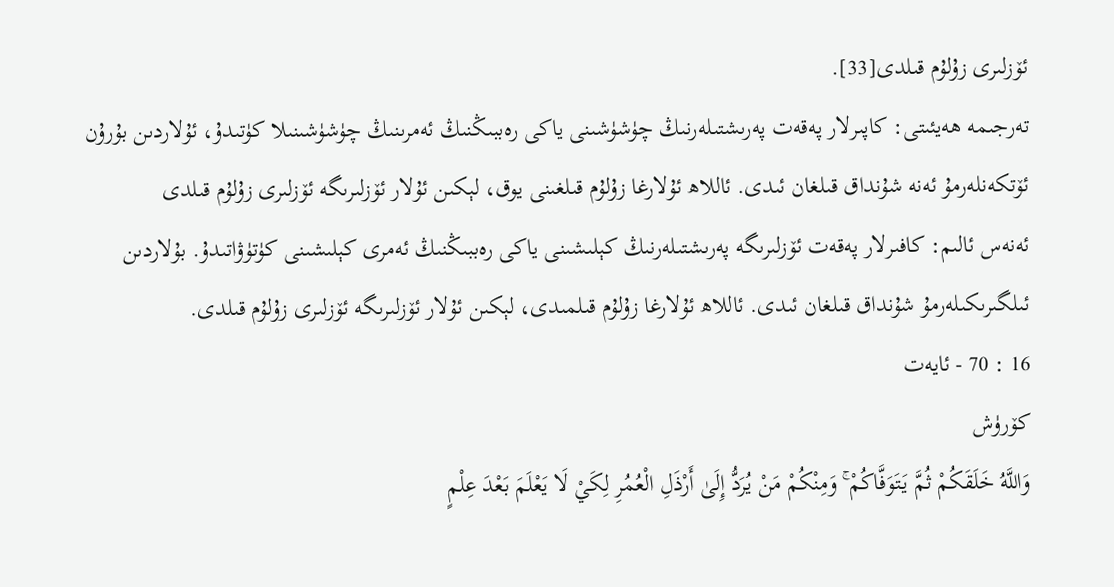ئۆزلىرى زۇلۇم قىلدى[33].
تەرجىمە ھەيئىتى: كاپىرلار پەقەت پەرىشتىلەرنىڭ چۈشۈشىنى ياكى رەببىڭنىڭ ئەمرىنىڭ چۈشۈشىنىلا كۈتىدۇ، ئۇلاردىن بۇرۇن ئۆتكەنلەرمۇ ئەنە شۇنداق قىلغان ئىدى. ئاللاھ ئۇلارغا زۇلۇم قىلغىنى يوق، لېكىن ئۇلار ئۆزلىرىگە ئۆزلىرى زۇلۇم قىلدى
ئەنەس ئالىم: كافىرلار پەقەت ئۆزلىرىگە پەرىشتىلەرنىڭ كېلىشىنى ياكى رەببىڭنىڭ ئەمرى كېلىشىنى كۈتۈۋاتىدۇ. بۇلاردىن ئىلگىرىكىلەرمۇ شۇنداق قىلغان ئىدى. ئاللاھ ئۇلارغا زۇلۇم قىلمىدى، لېكىن ئۇلار ئۆزلىرىگە ئۆزلىرى زۇلۇم قىلدى.
16 : 70 - ئايەت
كۆرۈش
وَاللَّهُ خَلَقَكُمْ ثُمَّ يَتَوَفَّاكُمْ ۚ وَمِنْكُمْ مَنْ يُرَدُّ إِلَىٰ أَرْذَلِ الْعُمُرِ لِكَيْ لَا يَعْلَمَ بَعْدَ عِلْمٍ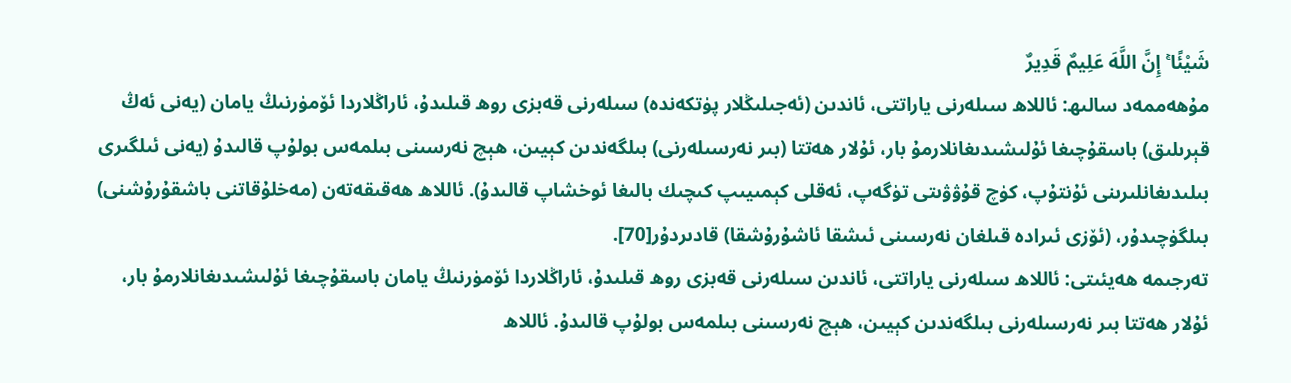شَيْئًا ۚ إِنَّ اللَّهَ عَلِيمٌ قَدِيرٌ
مۇھەممەد سالىھ: ئاللاھ سىلەرنى ياراتتى، ئاندىن (ئەجىلىڭلار پۈتكەندە) سىلەرنى قەبزى روھ قىلىدۇ، ئاراڭلاردا ئۆمۈرنىڭ يامان (يەنى ئەڭ قېرىلىق) باسقۇچىغا ئۇلىشىدىغانلارمۇ بار، ئۇلار ھەتتا (بىر نەرسىلەرنى) بىلگەندىن كېيىن، ھېچ نەرسىنى بىلمەس بولۇپ قالىدۇ (يەنى ئىلگىرى بىلىدىغانلىرىنى ئۇنتۇپ، كۈچ قۇۋۋىتى تۈگەپ، ئەقلى كېمىيىپ كىچىك بالىغا ئوخشاپ قالىدۇ). ئاللاھ ھەقىقەتەن (مەخلۇقاتنى باشقۇرۇشنى) بىلگۈچىدۇر، (ئۆزى ئىرادە قىلغان نەرسىنى ئىشقا ئاشۇرۇشقا) قادىردۇر[70].
تەرجىمە ھەيئىتى: ئاللاھ سىلەرنى ياراتتى، ئاندىن سىلەرنى قەبزى روھ قىلىدۇ، ئاراڭلاردا ئۆمۈرنىڭ يامان باسقۇچىغا ئۇلىشىدىغانلارمۇ بار، ئۇلار ھەتتا بىر نەرسىلەرنى بىلگەندىن كېيىن، ھېچ نەرسىنى بىلمەس بولۇپ قالىدۇ. ئاللاھ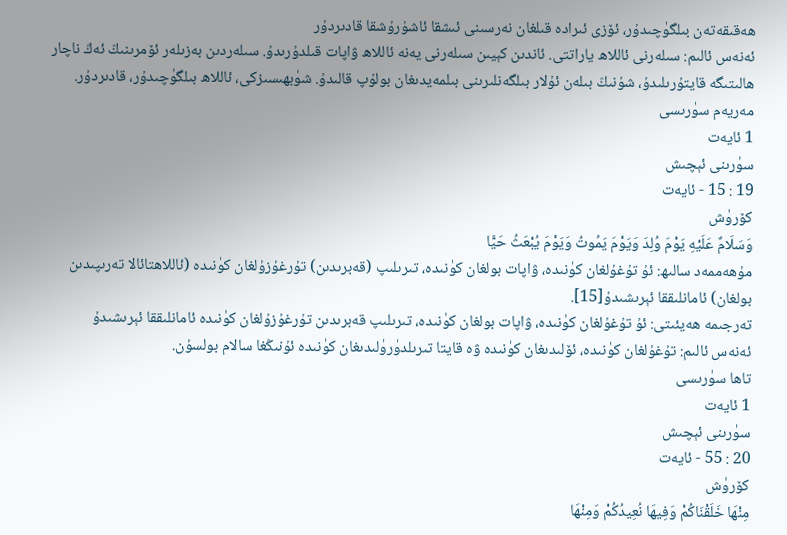ھەقىقەتەن بىلگۈچىدۇر، ئۆزى ئىرادە قىلغان نەرسىنى ئىشقا ئاشۇرۇشقا قادىردۇر
ئەنەس ئالىم: سىلەرنى ئاللاھ ياراتتى. ئاندىن كېيىن سىلەرنى يەنە ئاللاھ ۋاپات قىلدۇرىدۇ. سىلەردىن بەزىلەر ئۆمرىنىڭ ئەڭ ناچار ھالىتىگە قايتۇرىلىدۇ، شۇنىڭ بىلەن ئۇلار بىلگەنلىرىنى بىلمەيدىغان بولۇپ قالىدۇ. شۈبھىسىزكى، ئاللاھ بىلگۈچىدۇر، قادىردۇر.
مەريەم سۈرىسى
1 ئايەت
سۈرىنى ئېچىش
19 : 15 - ئايەت
كۆرۈش
وَسَلَامٌ عَلَيْهِ يَوْمَ وُلِدَ وَيَوْمَ يَمُوتُ وَيَوْمَ يُبْعَثُ حَيًّا
مۇھەممەد سالىھ: ئۇ تۇغۇلغان كۈنىدە، ۋاپات بولغان كۈنىدە، تىرىلىپ (قەبرىدىن) تۇرغۇزۇلغان كۈنىدە (ئاللاھتائالا تەرىپىدىن بولغان) ئامانلىققا ئېرىشىدۇ[15].
تەرجىمە ھەيئىتى: ئۇ تۇغۇلغان كۈنىدە، ۋاپات بولغان كۈنىدە، تىرىلىپ قەبرىدىن تۇرغۇزۇلغان كۈنىدە ئامانلىققا ئېرىشىدۇ
ئەنەس ئالىم: تۇغۇلغان كۈنىدە، ئۆلىدىغان كۈنىدە ۋە قايتا تىرىلدۈرۈلىدىغان كۈنىدە ئۇنىڭغا سالام بولسۇن.
تاھا سۈرىسى
1 ئايەت
سۈرىنى ئېچىش
20 : 55 - ئايەت
كۆرۈش
مِنْهَا خَلَقْنَاكُمْ وَفِيهَا نُعِيدُكُمْ وَمِنْهَا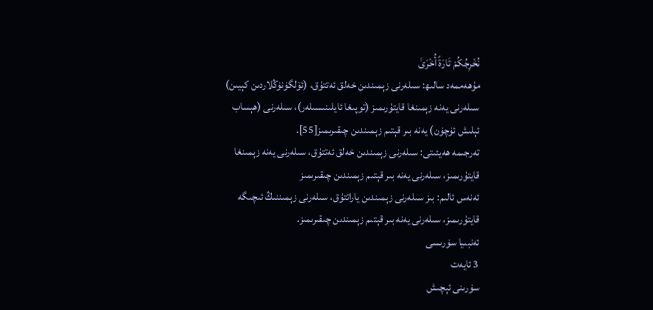نُخْرِجُكُمْ تَارَةً أُخْرَىٰ
مۇھەممەد سالىھ: سىلەرنى زېمىندىن خەلق ئەتتۇق، (ئۆلگۈنۈڭلاردىن كېيىن) سىلەرنى يەنە زېمىنغا قايتۇرىمىز (توپىغا ئايلىنىسىلەر)، سىلەرنى (ھېساب ئېلىش ئۈچۈن) يەنە بىر قېتىم زېمىندىن چىقىرىمىز[55].
تەرجىمە ھەيئىتى: سىلەرنى زېمىندىن خەلق ئەتتۇق، سىلەرنى يەنە زېمىنغا قايتۇرىمىز، سىلەرنى يەنە بىر قېتىم زېمىندىن چىقىرىمىز
ئەنەس ئالىم: بىز سىلەرنى زېمىندىن ياراتتۇق، سىلەرنى زېمىننىڭ ئىچىگە قايتۇرىمىز، سىلەرنى يەنە بىر قېتىم زېمىندىن چىقىرىمىز.
ئەنبىيا سۈرىسى
3 ئايەت
سۈرىنى ئېچىش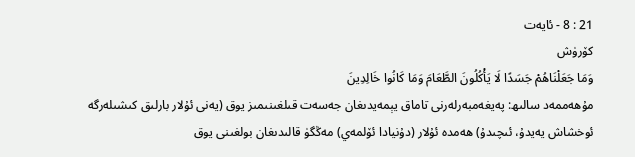21 : 8 - ئايەت
كۆرۈش
وَمَا جَعَلْنَاهُمْ جَسَدًا لَا يَأْكُلُونَ الطَّعَامَ وَمَا كَانُوا خَالِدِينَ
مۇھەممەد سالىھ: پەيغەمبەرلەرنى تاماق يېمەيدىغان جەسەت قىلغىنىمىز يوق (يەنى ئۇلار بارلىق كىشىلەرگە ئوخشاش يەيدۇ، ئىچىدۇ) ھەمدە ئۇلار (دۇنيادا ئۆلمەي) مەڭگۈ قالىدىغان بولغىنى يوق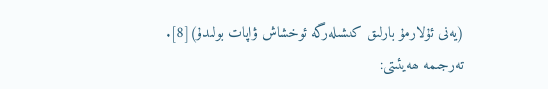(يەنى ئۇلارمۇ بارلىق كىشىلەرگە ئوخشاش ۋاپات بولىدۇ)[8].
تەرجىمە ھەيئىتى: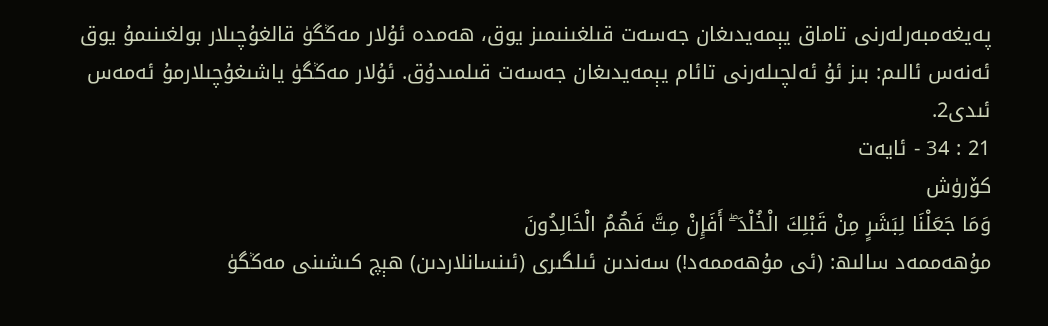پەيغەمبەرلەرنى تاماق يېمەيدىغان جەسەت قىلغىنىمىز يوق، ھەمدە ئۇلار مەڭگۈ قالغۇچىلار بولغىنىمۇ يوق
ئەنەس ئالىم: بىز ئۇ ئەلچىلەرنى تائام يېمەيدىغان جەسەت قىلمىدۇق. ئۇلار مەڭگۈ ياشىغۇچىلارمۇ ئەمەس ئىدى2.
21 : 34 - ئايەت
كۆرۈش
وَمَا جَعَلْنَا لِبَشَرٍ مِنْ قَبْلِكَ الْخُلْدَ ۖ أَفَإِنْ مِتَّ فَهُمُ الْخَالِدُونَ
مۇھەممەد سالىھ: (ئى مۇھەممەد!) سەندىن ئىلگىرى (ئىنسانلاردىن) ھېچ كىشىنى مەڭگۈ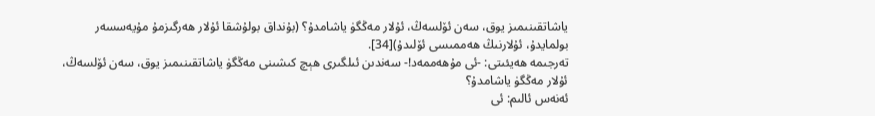ياشاتقىنىمىز يوق، سەن ئۆلسەڭ، ئۇلار مەڭگۈ ياشامدۇ؟ (بۇنداق بولۇشقا ئۇلار ھەرگىزمۇ مۇيەسسەر بولمايدۇ، ئۇلارنىڭ ھەممىسى ئۆلىدۇ)[34].
تەرجىمە ھەيئىتى: -ئى مۇھەممەد!- سەندىن ئىلگىرى ھېچ كىشىنى مەڭگۈ ياشاتقىنىمىز يوق، سەن ئۆلسەڭ، ئۇلار مەڭگۈ ياشامدۇ؟
ئەنەس ئالىم: ئى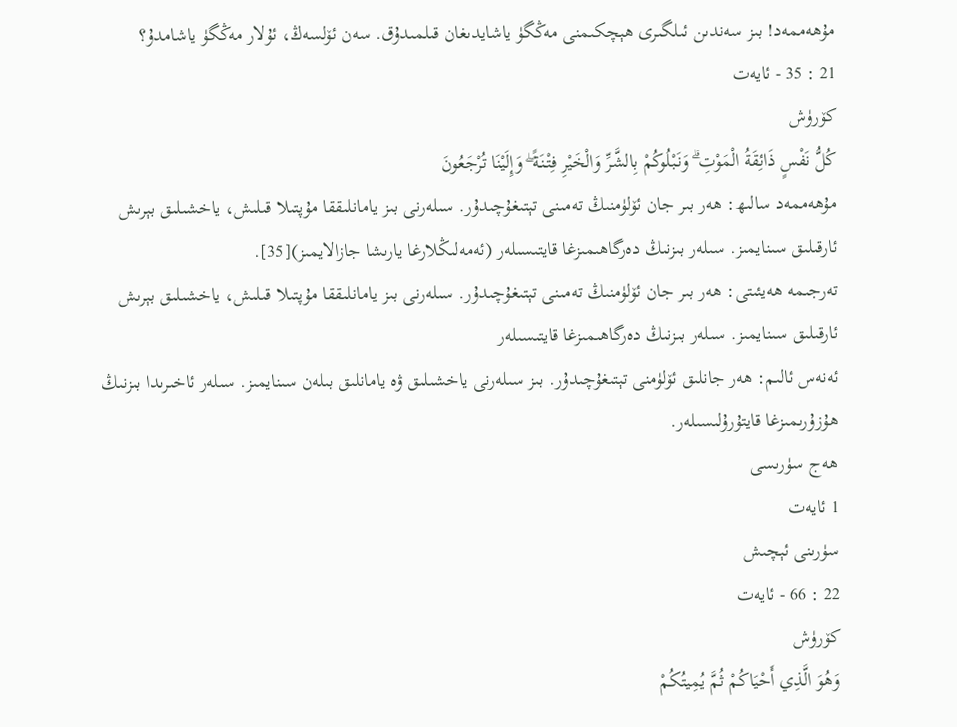مۇھەممەد! بىز سەندىن ئىلگىرى ھېچكىمنى مەڭگۈ ياشايدىغان قىلمىدۇق. سەن ئۆلسەڭ، ئۇلار مەڭگۈ ياشامدۇ؟
21 : 35 - ئايەت
كۆرۈش
كُلُّ نَفْسٍ ذَائِقَةُ الْمَوْتِ ۗ وَنَبْلُوكُمْ بِالشَّرِّ وَالْخَيْرِ فِتْنَةً ۖ وَإِلَيْنَا تُرْجَعُونَ
مۇھەممەد سالىھ: ھەر بىر جان ئۆلۈمنىڭ تەمىنى تېتىغۇچىدۇر. سىلەرنى بىز يامانلىققا مۇپتىلا قىلىش، ياخشىلىق بېرىش ئارقىلىق سىنايمىز. سىلەر بىزنىڭ دەرگاھىمىزغا قايتىسىلەر (ئەمەلىڭلارغا يارىشا جازالايمىز)[35].
تەرجىمە ھەيئىتى: ھەر بىر جان ئۆلۈمنىڭ تەمىنى تېتىغۇچىدۇر. سىلەرنى بىز يامانلىققا مۇپتىلا قىلىش، ياخشىلىق بېرىش ئارقىلىق سىنايمىز. سىلەر بىزنىڭ دەرگاھىمىزغا قايتىسىلەر
ئەنەس ئالىم: ھەر جانلىق ئۆلۈمنى تېتىغۇچىدۇر. بىز سىلەرنى ياخشىلىق ۋە يامانلىق بىلەن سىنايمىز. سىلەر ئاخىرىدا بىزنىڭ ھۇزۇرىمىزغا قايتۇرۇلىسىلەر.
ھەج سۈرىسى
1 ئايەت
سۈرىنى ئېچىش
22 : 66 - ئايەت
كۆرۈش
وَهُوَ الَّذِي أَحْيَاكُمْ ثُمَّ يُمِيتُكُمْ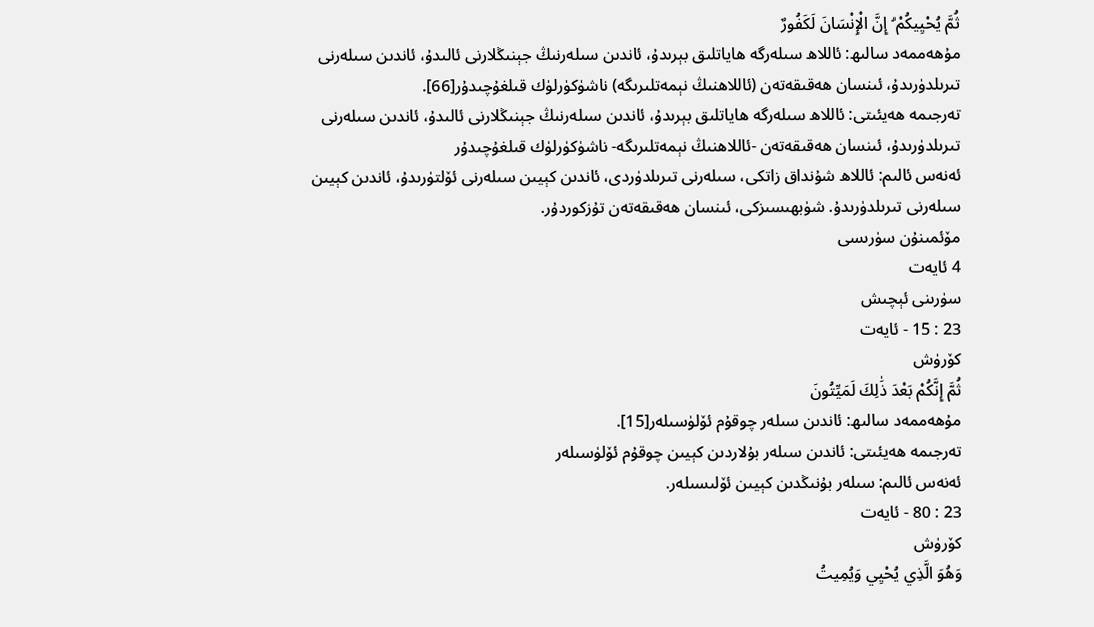ثُمَّ يُحْيِيكُمْ ۗ إِنَّ الْإِنْسَانَ لَكَفُورٌ
مۇھەممەد سالىھ: ئاللاھ سىلەرگە ھاياتلىق بېرىدۇ، ئاندىن سىلەرنىڭ جېنىڭلارنى ئالىدۇ، ئاندىن سىلەرنى تىرىلدۈرىدۇ، ئىنسان ھەقىقەتەن (ئاللاھنىڭ نېمەتلىرىگە) ناشۈكۈرلۈك قىلغۇچىدۇر[66].
تەرجىمە ھەيئىتى: ئاللاھ سىلەرگە ھاياتلىق بېرىدۇ، ئاندىن سىلەرنىڭ جېنىڭلارنى ئالىدۇ، ئاندىن سىلەرنى تىرىلدۈرىدۇ، ئىنسان ھەقىقەتەن -ئاللاھنىڭ نېمەتلىرىگە- ناشۈكۈرلۈك قىلغۇچىدۇر
ئەنەس ئالىم: ئاللاھ شۇنداق زاتكى، سىلەرنى تىرىلدۈردى، ئاندىن كېيىن سىلەرنى ئۆلتۈرىدۇ، ئاندىن كېيىن سىلەرنى تىرىلدۈرىدۇ. شۈبھىسىزكى، ئىنسان ھەقىقەتەن تۇزكوردۇر.
مۆئمىنۇن سۈرىسى
4 ئايەت
سۈرىنى ئېچىش
23 : 15 - ئايەت
كۆرۈش
ثُمَّ إِنَّكُمْ بَعْدَ ذَٰلِكَ لَمَيِّتُونَ
مۇھەممەد سالىھ: ئاندىن سىلەر چوقۇم ئۆلۈسىلەر[15].
تەرجىمە ھەيئىتى: ئاندىن سىلەر بۇلاردىن كېيىن چوقۇم ئۆلۈسىلەر
ئەنەس ئالىم: سىلەر بۇنىڭدىن كېيىن ئۆلىسىلەر.
23 : 80 - ئايەت
كۆرۈش
وَهُوَ الَّذِي يُحْيِي وَيُمِيتُ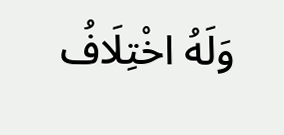وَلَهُ اخْتِلَافُ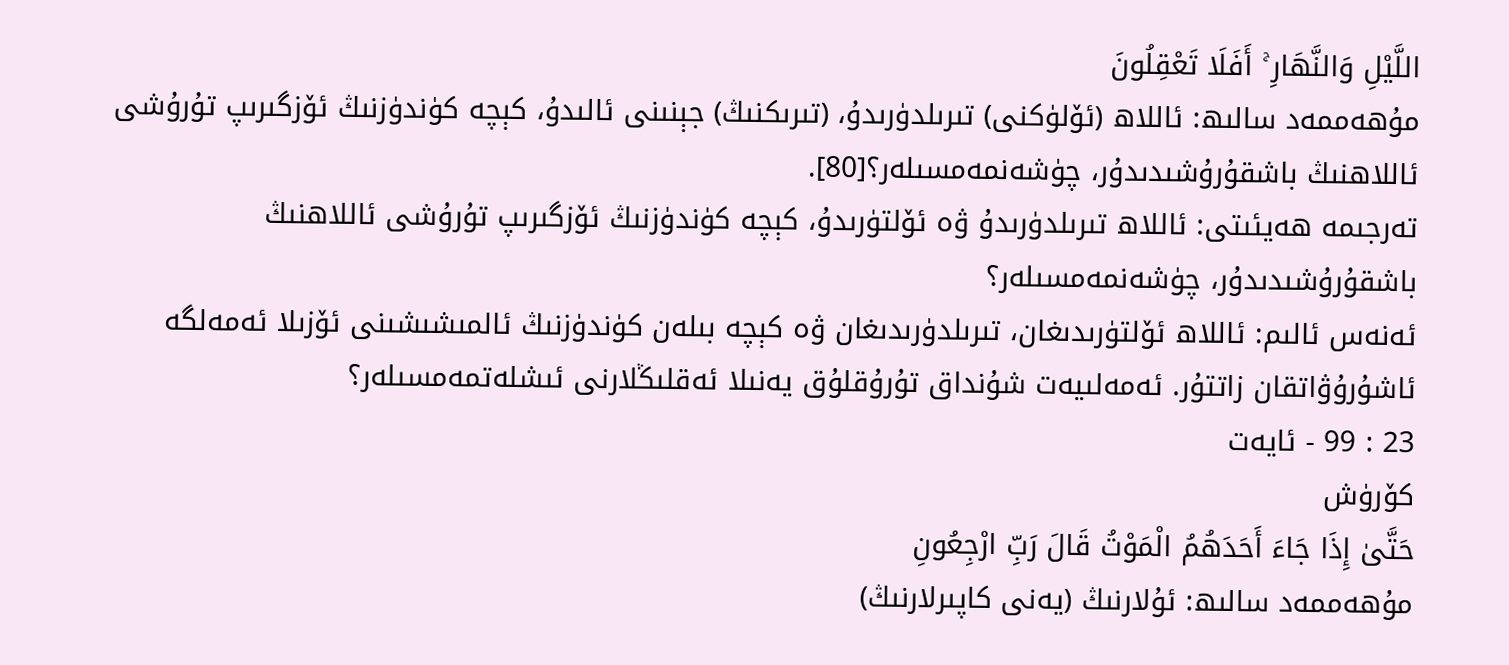اللَّيْلِ وَالنَّهَارِ ۚ أَفَلَا تَعْقِلُونَ
مۇھەممەد سالىھ: ئاللاھ (ئۆلۈكنى) تىرىلدۈرىدۇ، (تىرىكنىڭ) جېنىنى ئالىدۇ، كېچە كۈندۈزنىڭ ئۆزگىرىپ تۇرۇشى ئاللاھنىڭ باشقۇرۇشىدىدۇر، چۈشەنمەمسىلەر؟[80].
تەرجىمە ھەيئىتى: ئاللاھ تىرىلدۈرىدۇ ۋە ئۆلتۈرىدۇ، كېچە كۈندۈزنىڭ ئۆزگىرىپ تۇرۇشى ئاللاھنىڭ باشقۇرۇشىدىدۇر، چۈشەنمەمسىلەر؟
ئەنەس ئالىم: ئاللاھ ئۆلتۈرىدىغان، تىرىلدۈرىدىغان ۋە كېچە بىلەن كۈندۈزنىڭ ئالمىشىشىنى ئۆزىلا ئەمەلگە ئاشۇرۇۋاتقان زاتتۇر. ئەمەلىيەت شۇنداق تۇرۇقلۇق يەنىلا ئەقلىڭلارنى ئىشلەتمەمسىلەر؟
23 : 99 - ئايەت
كۆرۈش
حَتَّىٰ إِذَا جَاءَ أَحَدَهُمُ الْمَوْتُ قَالَ رَبِّ ارْجِعُونِ
مۇھەممەد سالىھ: ئۇلارنىڭ (يەنى كاپىرلارنىڭ)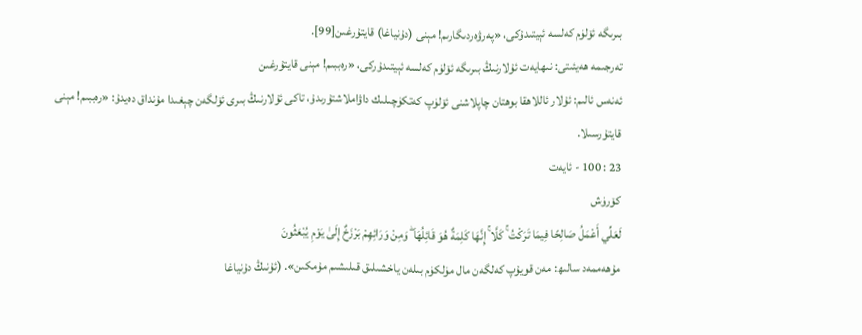بىرىگە ئۆلۈم كەلسە ئېيتىدۇكى، «پەرۋەردىگارىم! مېنى (دۇنياغا) قايتۇرغىن[99].
تەرجىمە ھەيئىتى: نىھايەت ئۇلارنىڭ بىرىگە ئۆلۈم كەلسە ئېيتىدۇركى، «رەببىم! مېنى قايتۇرغىن
ئەنەس ئالىم: ئۇلار ئاللاھقا بوھتان چاپلاشنى ئۆلۈپ كەتكۈچىلىك داۋاملاشتۇرىدۇ، تاكى ئۇلارنىڭ بىرى ئۆلگەن چېغىدا مۇنداق دەيدۇ: «رەببىم! مېنى قايتۇرسىلا.
23 : 100 - ئايەت
كۆرۈش
لَعَلِّي أَعْمَلُ صَالِحًا فِيمَا تَرَكْتُ ۚ كَلَّا ۚ إِنَّهَا كَلِمَةٌ هُوَ قَائِلُهَا ۖ وَمِنْ وَرَائِهِمْ بَرْزَخٌ إِلَىٰ يَوْمِ يُبْعَثُونَ
مۇھەممەد سالىھ: مەن قويۇپ كەلگەن مال مۈلكۈم بىلەن ياخشىلىق قىلىشىم مۇمكىن». (ئۇنىڭ دۇنياغا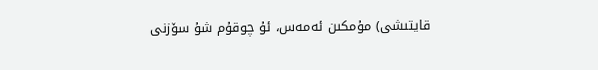قايتىشى) مۇمكىن ئەمەس، ئۇ چوقۇم شۇ سۆزنى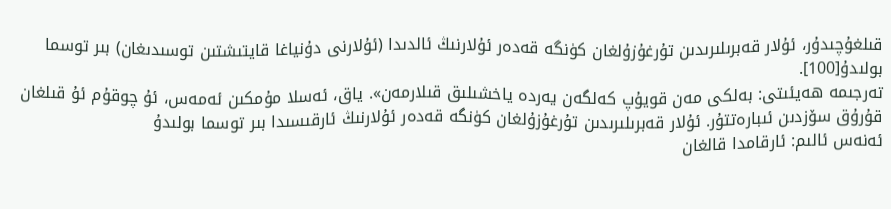قىلغۇچىدۇر، ئۇلار قەبرىلىرىدىن تۇرغۇزۇلغان كۈنگە قەدەر ئۇلارنىڭ ئالدىدا (ئۇلارنى دۇنياغا قايتىشتىن توسىدىغان) بىر توسما بولىدۇ[100].
تەرجىمە ھەيئىتى: بەلكى مەن قويۇپ كەلگەن يەردە ياخشىلىق قىلارمەن». ياق، ئەسلا مۇمكىن ئەمەس، ئۇ چوقۇم ئۇ قىلغان قۇرۇق سۆزدىن ئىبارەتتۇر. ئۇلار قەبرىلىرىدىن تۇرغۇزۇلغان كۈنگە قەدەر ئۇلارنىڭ ئارقىسىدا بىر توسما بولىدۇ
ئەنەس ئالىم: ئارقامدا قالغان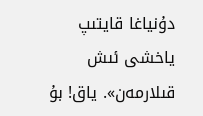دۇنياغا قايتىپ ياخشى ئىش قىلارمەن». ياق! بۇ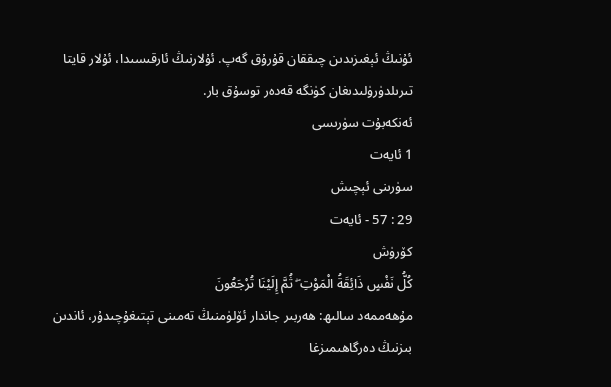ئۇنىڭ ئېغىزىدىن چىققان قۇرۇق گەپ. ئۇلارنىڭ ئارقىسىدا، ئۇلار قايتا تىرىلدۈرۈلىدىغان كۈنگە قەدەر توسۇق بار.
ئەنكەبۇت سۈرىسى
1 ئايەت
سۈرىنى ئېچىش
29 : 57 - ئايەت
كۆرۈش
كُلُّ نَفْسٍ ذَائِقَةُ الْمَوْتِ ۖ ثُمَّ إِلَيْنَا تُرْجَعُونَ
مۇھەممەد سالىھ: ھەربىر جاندار ئۆلۈمنىڭ تەمىنى تېتىغۇچىدۇر، ئاندىن بىزنىڭ دەرگاھىمىزغا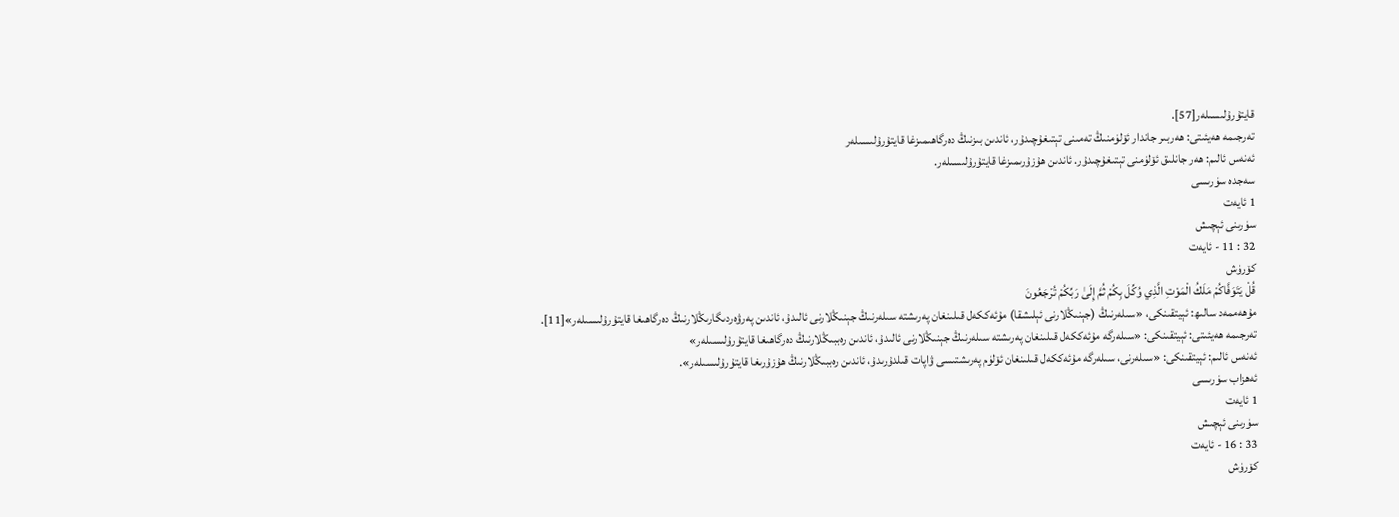قايتۇرۇلىسىلەر[57].
تەرجىمە ھەيئىتى: ھەربىر جاندار ئۆلۈمنىڭ تەمىنى تېتىغۇچىدۇر، ئاندىن بىزنىڭ دەرگاھىمىزغا قايتۇرۇلىسىلەر
ئەنەس ئالىم: ھەر جانلىق ئۆلۈمنى تېتىغۇچىدۇر. ئاندىن ھۇزۇرىمىزغا قايتۇرۇلىسىلەر.
سەجدە سۈرىسى
1 ئايەت
سۈرىنى ئېچىش
32 : 11 - ئايەت
كۆرۈش
قُلْ يَتَوَفَّاكُمْ مَلَكُ الْمَوْتِ الَّذِي وُكِّلَ بِكُمْ ثُمَّ إِلَىٰ رَبِّكُمْ تُرْجَعُونَ
مۇھەممەد سالىھ: ئېيتقىنكى، «سىلەرنىڭ (جېنىڭلارنى ئېلىشقا) مۇئەككەل قىلىنغان پەرىشتە سىلەرنىڭ جېنىڭلارنى ئالىدۇ، ئاندىن پەرۋەردىگارىڭلارنىڭ دەرگاھىغا قايتۇرۇلىسىلەر»[11].
تەرجىمە ھەيئىتى: ئېيتقىنكى: «سىلەرگە مۇئەككەل قىلىنغان پەرىشتە سىلەرنىڭ جېنىڭلارنى ئالىدۇ، ئاندىن رەببىڭلارنىڭ دەرگاھىغا قايتۇرۇلىسىلەر»
ئەنەس ئالىم: ئېيتقىنكى: «سىلەرنى، سىلەرگە مۇئەككەل قىلىنغان ئۆلۈم پەرىشتىسى ۋاپات قىلدۇرىدۇ، ئاندىن رەببىڭلارنىڭ ھۇزۇرىغا قايتۇرۇلىسىلەر».
ئەھزاب سۈرىسى
1 ئايەت
سۈرىنى ئېچىش
33 : 16 - ئايەت
كۆرۈش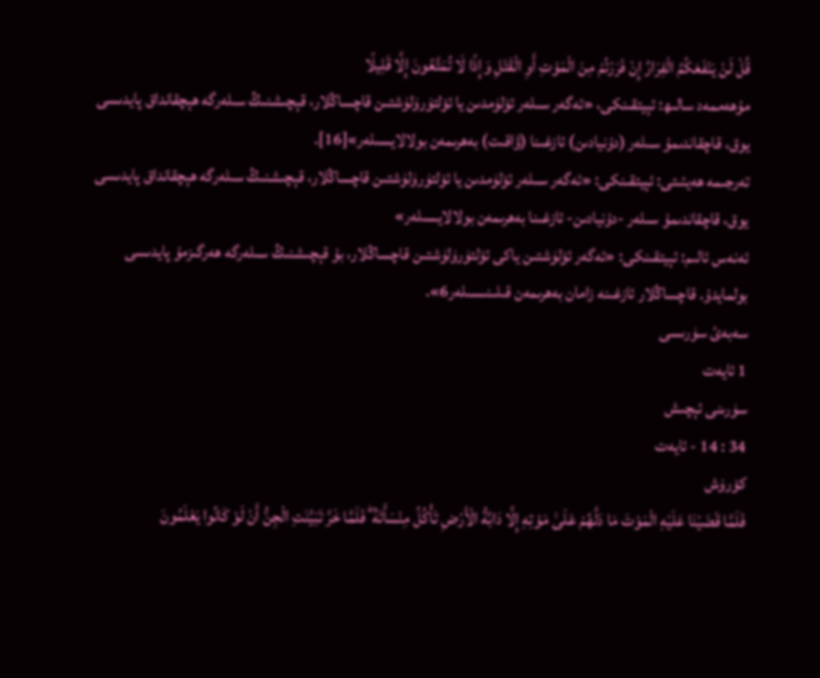قُلْ لَنْ يَنْفَعَكُمُ الْفِرَارُ إِنْ فَرَرْتُمْ مِنَ الْمَوْتِ أَوِ الْقَتْلِ وَإِذًا لَا تُمَتَّعُونَ إِلَّا قَلِيلًا
مۇھەممەد سالىھ: ئېيتقىنكى، «ئەگەر سىلەر ئۆلۈمدىن يا ئۆلتۈرۈلۈشتىن قاچساڭلار، قېچىشنىڭ سىلەرگە ھېچقانداق پايدىسى يوق، قاچقاندىمۇ سىلەر (دۇنيادىن) ئازغىنا (ۋاقىت) بەھرىمەن بولالايسىلەر»[16].
تەرجىمە ھەيئىتى: ئېيتقىنكى: «ئەگەر سىلەر ئۆلۈمدىن يا ئۆلتۈرۈلۈشتىن قاچساڭلار، قېچىشنىڭ سىلەرگە ھېچقانداق پايدىسى يوق، قاچقاندىمۇ سىلەر -دۇنيادىن- ئازغىنا بەھرىمەن بولالايسىلەر»
ئەنەس ئالىم: ئېيتقىنكى: «ئەگەر ئۆلۈشتىن ياكى ئۆلتۈرۈلۈشتىن قاچساڭلار، بۇ قېچىشنىڭ سىلەرگە ھەرگىزمۇ پايدىسى بولمايدۇ. قاچساڭلار ئازغىنە زامان بەھرىمەن قىلىنىسىلەر6».
سەبەئ سۈرىسى
1 ئايەت
سۈرىنى ئېچىش
34 : 14 - ئايەت
كۆرۈش
فَلَمَّا قَضَيْنَا عَلَيْهِ الْمَوْتَ مَا دَلَّهُمْ عَلَىٰ مَوْتِهِ إِلَّا دَابَّةُ الْأَرْضِ تَأْكُلُ مِنْسَأَتَهُ ۖ فَلَمَّا خَرَّ تَبَيَّنَتِ الْجِنُّ أَنْ لَوْ كَانُوا يَعْلَمُونَ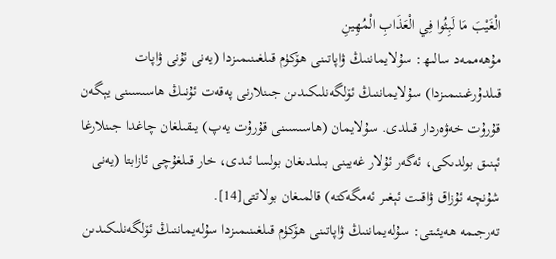الْغَيْبَ مَا لَبِثُوا فِي الْعَذَابِ الْمُهِينِ
مۇھەممەد سالىھ: سۇلايماننىڭ ۋاپاتىنى ھۆكۈم قىلغىنىمىزدا (يەنى ئۇنى ۋاپات قىلدۇرغىنىمىزدا) سۇلايماننىڭ ئۆلگەنلىكىدىن جىنلارنى پەقەت ئۇنىڭ ھاسىسىنى يېگەن قۇرۇت خەۋەردار قىلدى. سۇلايمان (ھاسىسىنى قۇرۇت يەپ) يىقىلغان چاغدا جىنلارغا ئېنىق بولدىكى، ئەگەر ئۇلار غەيبنى بىلىدىغان بولسا ئىدى، خار قىلغۇچى ئازابتا (يەنى شۇنچە ئۇزاق ۋاقىت ئېغىر ئەمگەكتە) قالمىغان بولاتتى[14].
تەرجىمە ھەيئىتى: سۇلەيماننىڭ ۋاپاتىنى ھۆكۈم قىلغىنىمىزدا سۇلەيماننىڭ ئۆلگەنلىكىدىن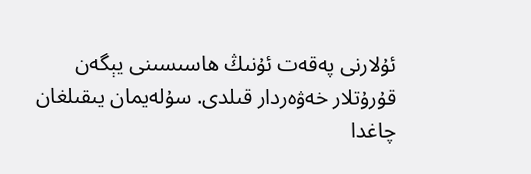ئۇلارنى پەقەت ئۇنىڭ ھاسىسىنى يېگەن قۇرۇتلار خەۋەردار قىلدى. سۇلەيمان يىقىلغان چاغدا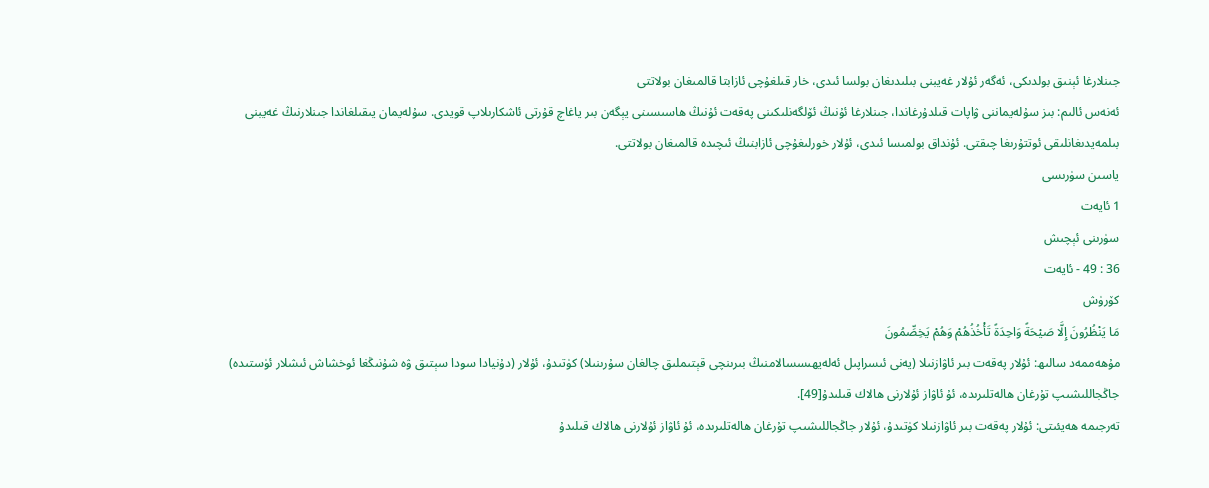جىنلارغا ئېنىق بولدىكى، ئەگەر ئۇلار غەيبنى بىلىدىغان بولسا ئىدى، خار قىلغۇچى ئازابتا قالمىغان بولاتتى
ئەنەس ئالىم: بىز سۇلەيماننى ۋاپات قىلدۇرغاندا، جىنلارغا ئۇنىڭ ئۆلگەنلىكىنى پەقەت ئۇنىڭ ھاسىسىنى يېگەن بىر ياغاچ قۇرتى ئاشكارىلاپ قويدى. سۇلەيمان يىقىلغاندا جىنلارنىڭ غەيبنى بىلمەيدىغانلىقى ئوتتۇرىغا چىقتى. ئۇنداق بولمىسا ئىدى، ئۇلار خورلىغۇچى ئازابنىڭ ئىچىدە قالمىغان بولاتتى.
ياسىن سۈرىسى
1 ئايەت
سۈرىنى ئېچىش
36 : 49 - ئايەت
كۆرۈش
مَا يَنْظُرُونَ إِلَّا صَيْحَةً وَاحِدَةً تَأْخُذُهُمْ وَهُمْ يَخِصِّمُونَ
مۇھەممەد سالىھ: ئۇلار پەقەت بىر ئاۋازنىلا (يەنى ئىسراپىل ئەلەيھىسسالامنىڭ بىرىنچى قېتىملىق چالغان سۇرىنىلا) كۈتىدۇ، ئۇلار (دۇنيادا سودا سېتىق ۋە شۇنىڭغا ئوخشاش ئىشلار ئۈستىدە) جاڭجاللىشىپ تۇرغان ھالەتلىرىدە، ئۇ ئاۋاز ئۇلارنى ھالاك قىلىدۇ[49].
تەرجىمە ھەيئىتى: ئۇلار پەقەت بىر ئاۋازنىلا كۈتىدۇ، ئۇلار جاڭجاللىشىپ تۇرغان ھالەتلىرىدە، ئۇ ئاۋاز ئۇلارنى ھالاك قىلىدۇ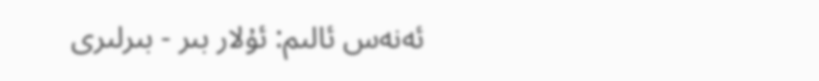ئەنەس ئالىم: ئۇلار بىر - بىرلىرى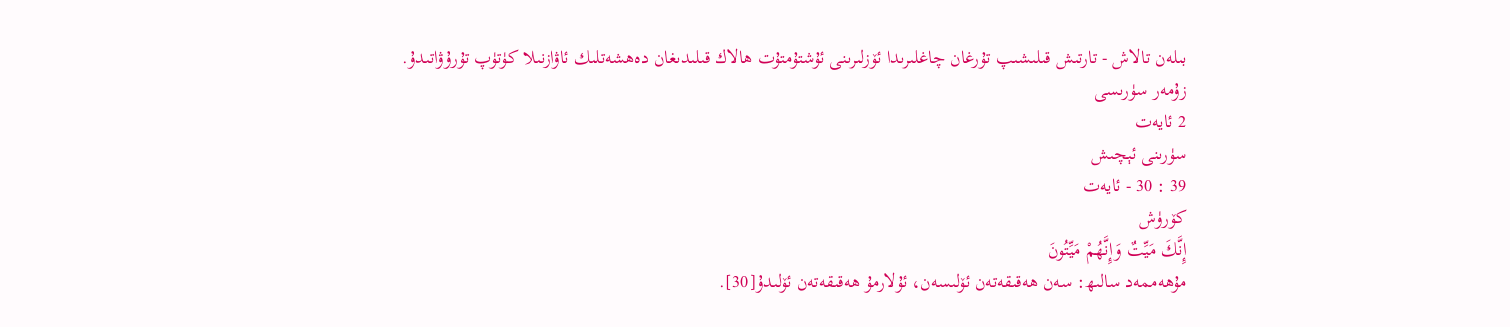بىلەن تالاش - تارتىش قىلىشىپ تۇرغان چاغلىرىدا ئۆزلىرىنى ئۇشتۇمتۇت ھالاك قىلىدىغان دەھشەتلىك ئاۋازنىلا كۈتۈپ تۇرۇۋاتىدۇ.
زۇمەر سۈرىسى
2 ئايەت
سۈرىنى ئېچىش
39 : 30 - ئايەت
كۆرۈش
إِنَّكَ مَيِّتٌ وَإِنَّهُمْ مَيِّتُونَ
مۇھەممەد سالىھ: سەن ھەقىقەتەن ئۆلىسەن، ئۇلارمۇ ھەقىقەتەن ئۆلىدۇ[30].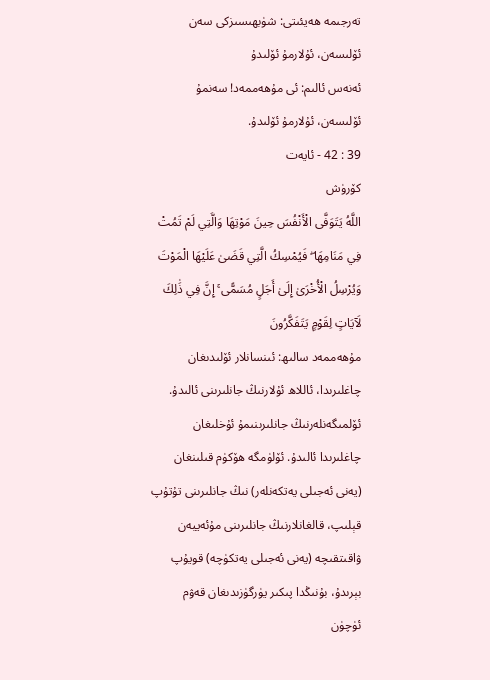تەرجىمە ھەيئىتى: شۈبھىسىزكى سەن ئۆلىسەن، ئۇلارمۇ ئۆلىدۇ
ئەنەس ئالىم: ئى مۇھەممەد! سەنمۇ ئۆلىسەن، ئۇلارمۇ ئۆلىدۇ.
39 : 42 - ئايەت
كۆرۈش
اللَّهُ يَتَوَفَّى الْأَنْفُسَ حِينَ مَوْتِهَا وَالَّتِي لَمْ تَمُتْ فِي مَنَامِهَا ۖ فَيُمْسِكُ الَّتِي قَضَىٰ عَلَيْهَا الْمَوْتَ وَيُرْسِلُ الْأُخْرَىٰ إِلَىٰ أَجَلٍ مُسَمًّى ۚ إِنَّ فِي ذَٰلِكَ لَآيَاتٍ لِقَوْمٍ يَتَفَكَّرُونَ
مۇھەممەد سالىھ: ئىنسانلار ئۆلىدىغان چاغلىرىدا، ئاللاھ ئۇلارنىڭ جانلىرىنى ئالىدۇ. ئۆلمىگەنلەرنىڭ جانلىرىنىمۇ ئۇخلىغان چاغلىرىدا ئالىدۇ. ئۆلۈمگە ھۆكۈم قىلىنغان (يەنى ئەجىلى يەتكەنلەر) نىڭ جانلىرىنى تۇتۇپ قېلىپ، قالغانلارنىڭ جانلىرىنى مۇئەييەن ۋاقىتقىچە (يەنى ئەجىلى يەتكۈچە) قويۇپ بېرىدۇ، بۇنىڭدا پىكىر يۈرگۈزىدىغان قەۋم ئۈچۈن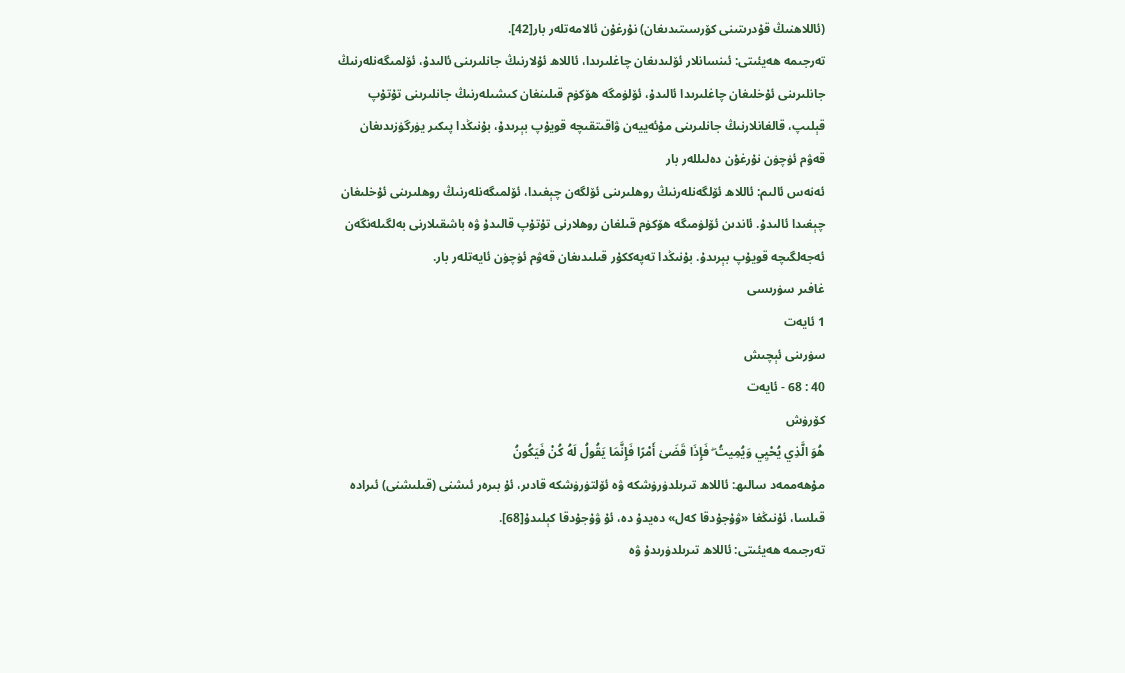(ئاللاھنىڭ قۇدرىتىنى كۆرسىتىدىغان) نۇرغۇن ئالامەتلەر بار[42].
تەرجىمە ھەيئىتى: ئىنسانلار ئۆلىدىغان چاغلىرىدا، ئاللاھ ئۇلارنىڭ جانلىرىنى ئالىدۇ، ئۆلمىگەنلەرنىڭ جانلىرىنى ئۇخلىغان چاغلىرىدا ئالىدۇ، ئۆلۈمگە ھۆكۈم قىلىنغان كىشىلەرنىڭ جانلىرىنى تۇتۇپ قېلىپ، قالغانلارنىڭ جانلىرىنى مۇئەييەن ۋاقىتقىچە قويۇپ بېرىدۇ، بۇنىڭدا پىكىر يۈرگۈزىدىغان قەۋم ئۈچۈن نۇرغۇن دەلىللەر بار
ئەنەس ئالىم: ئاللاھ ئۆلگەنلەرنىڭ روھلىرىنى ئۆلگەن چېغىدا، ئۆلمىگەنلەرنىڭ روھلىرىنى ئۇخلىغان چېغىدا ئالىدۇ. ئاندىن ئۆلۈمىگە ھۆكۈم قىلغان روھلارنى تۇتۇپ قالىدۇ ۋە باشقىلارنى بەلگىلەنگەن ئەجەلگىچە قويۇپ بېرىدۇ. بۇنىڭدا تەپەككۇر قىلىدىغان قەۋم ئۈچۈن ئايەتلەر بار.
غافىر سۈرىسى
1 ئايەت
سۈرىنى ئېچىش
40 : 68 - ئايەت
كۆرۈش
هُوَ الَّذِي يُحْيِي وَيُمِيتُ ۖ فَإِذَا قَضَىٰ أَمْرًا فَإِنَّمَا يَقُولُ لَهُ كُنْ فَيَكُونُ
مۇھەممەد سالىھ: ئاللاھ تىرىلدۈرۈشكە ۋە ئۆلتۈرۈشكە قادىر، ئۇ بىرەر ئىشنى (قىلىشنى) ئىرادە قىلسا، ئۇنىڭغا «ۋۇجۇدقا كەل» دەيدۇ دە، ئۇ ۋۇجۇدقا كېلىدۇ[68].
تەرجىمە ھەيئىتى: ئاللاھ تىرىلدۈرىدۇ ۋە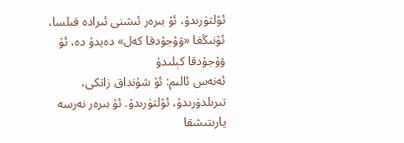ئۆلتۈرىدۇ، ئۇ بىرەر ئىشنى ئىرادە قىلسا، ئۇنىڭغا «ۋۇجۇدقا كەل» دەيدۇ دە، ئۇ ۋۇجۇدقا كېلىدۇ
ئەنەس ئالىم: ئۇ شۇنداق زاتكى، تىرىلدۈرىدۇ، ئۆلتۈرىدۇ. ئۇ بىرەر نەرسە يارىتىشقا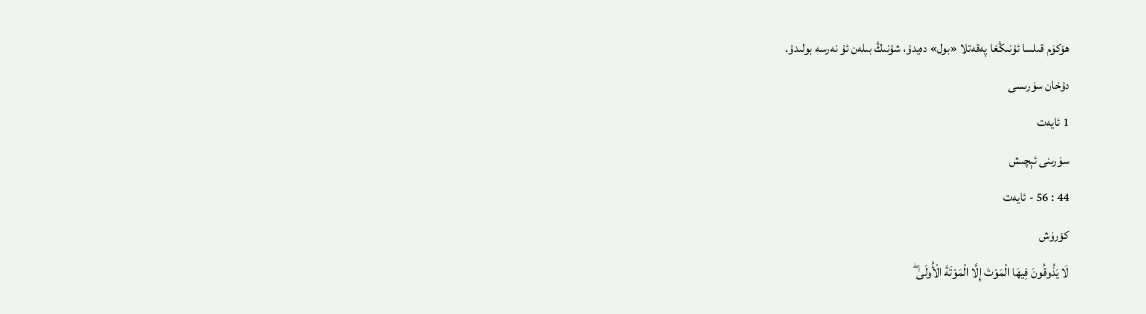ھۆكۈم قىلسا ئۇنىڭغا پەقەتلا «بول» دەيدۇ، شۇنىڭ بىلەن ئۇ نەرسە بولىدۇ.
دۇخان سۈرىسى
1 ئايەت
سۈرىنى ئېچىش
44 : 56 - ئايەت
كۆرۈش
لَا يَذُوقُونَ فِيهَا الْمَوْتَ إِلَّا الْمَوْتَةَ الْأُولَىٰ ۖ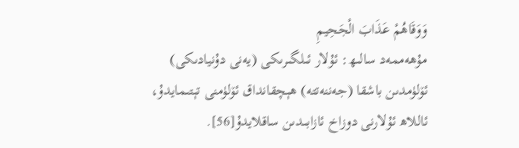وَوَقَاهُمْ عَذَابَ الْجَحِيمِ
مۇھەممەد سالىھ: ئۇلار ئىلگىرىكى (يەنى دۇنيادىكى) ئۆلۈمدىن باشقا (جەننەتتە) ھېچقانداق ئۆلۈمنى تېتىمايدۇ، ئاللاھ ئۇلارنى دوزاخ ئازابىدىن ساقلايدۇ[56].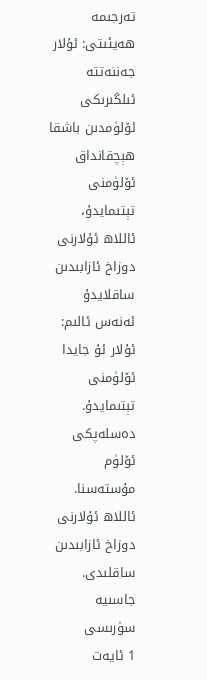تەرجىمە ھەيئىتى: ئۇلار جەننەتتە ئىلگىرىكى ئۆلۈمدىن باشقا ھېچقانداق ئۆلۈمنى تېتىمايدۇ، ئاللاھ ئۇلارنى دوزاخ ئازابىدىن ساقلايدۇ
ئەنەس ئالىم: ئۇلار ئۇ جايدا ئۆلۈمنى تېتىمايدۇ. دەسلەپكى ئۆلۈم مۇستەسنا. ئاللاھ ئۇلارنى دوزاخ ئازابىدىن ساقلىدى.
جاسىيە سۈرىسى
1 ئايەت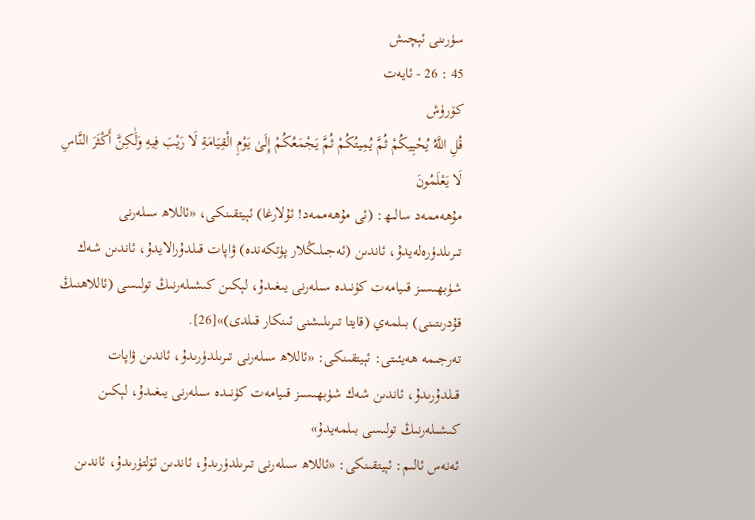سۈرىنى ئېچىش
45 : 26 - ئايەت
كۆرۈش
قُلِ اللَّهُ يُحْيِيكُمْ ثُمَّ يُمِيتُكُمْ ثُمَّ يَجْمَعُكُمْ إِلَىٰ يَوْمِ الْقِيَامَةِ لَا رَيْبَ فِيهِ وَلَٰكِنَّ أَكْثَرَ النَّاسِ لَا يَعْلَمُونَ
مۇھەممەد سالىھ: (ئى مۇھەممەد! ئۇلارغا) ئېيتقىنكى، «ئاللاھ سىلەرنى تىرىلدۈرەلەيدۇ، ئاندىن (ئەجىلىڭلار پۈتكەندە) ۋاپات قىلدۇرالايدۇ، ئاندىن شەك شۈبھىسىز قىيامەت كۈنىدە سىلەرنى يىغىدۇ، لېكىن كىشىلەرنىڭ تولىسى (ئاللاھنىڭ قۇدرىتىنى) بىلمەي (قايتا تىرىلىشنى ئىنكار قىلدى)»[26].
تەرجىمە ھەيئىتى: ئېيتقىنكى: «ئاللاھ سىلەرنى تىرىلدۈرىدۇ، ئاندىن ۋاپات قىلدۇرىدۇ، ئاندىن شەك شۈبھىسىز قىيامەت كۈنىدە سىلەرنى يىغىدۇ، لېكىن كىشىلەرنىڭ تولىسى بىلمەيدۇ»
ئەنەس ئالىم: ئېيتقىنكى: «ئاللاھ سىلەرنى تىرىلدۈرىدۇ، ئاندىن ئۆلتۈرىدۇ، ئاندىن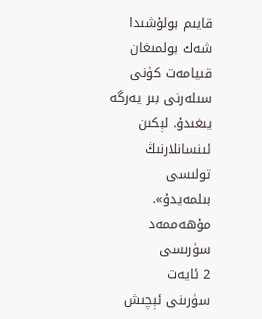قايىم بولۇشىدا شەك بولمىغان قىيامەت كۈنى سىلەرنى بىر يەرگە يىغىدۇ. لېكىن ئىنسانلارنىڭ تولىسى بىلمەيدۇ».
مۇھەممەد سۈرىسى
2 ئايەت
سۈرىنى ئېچىش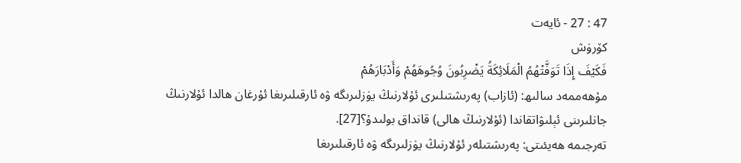47 : 27 - ئايەت
كۆرۈش
فَكَيْفَ إِذَا تَوَفَّتْهُمُ الْمَلَائِكَةُ يَضْرِبُونَ وُجُوهَهُمْ وَأَدْبَارَهُمْ
مۇھەممەد سالىھ: (ئازاب) پەرىشتىلىرى ئۇلارنىڭ يۈزلىرىگە ۋە ئارقىلىرىغا ئۇرغان ھالدا ئۇلارنىڭ جانلىرىنى ئېلىۋاتقاندا (ئۇلارنىڭ ھالى) قانداق بولىدۇ؟[27].
تەرجىمە ھەيئىتى: پەرىشتىلەر ئۇلارنىڭ يۈزلىرىگە ۋە ئارقىلىرىغا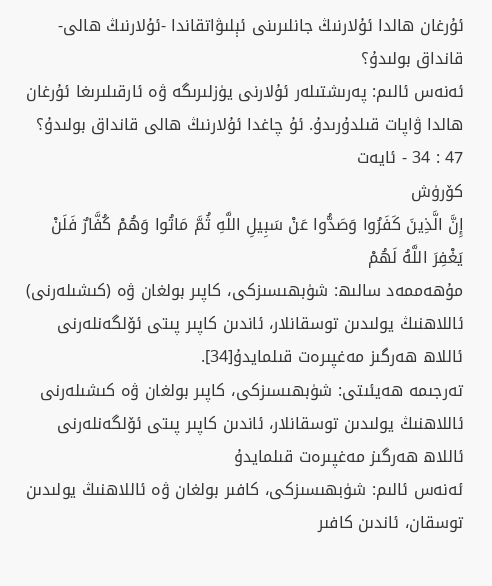ئۇرغان ھالدا ئۇلارنىڭ جانلىرىنى ئېلىۋاتقاندا -ئۇلارنىڭ ھالى- قانداق بولىدۇ؟
ئەنەس ئالىم: پەرىشتىلەر ئۇلارنى يۈزلىرىگە ۋە ئارقىلىرىغا ئۇرغان ھالدا ۋاپات قىلدۇرىدۇ. ئۇ چاغدا ئۇلارنىڭ ھالى قانداق بولىدۇ؟
47 : 34 - ئايەت
كۆرۈش
إِنَّ الَّذِينَ كَفَرُوا وَصَدُّوا عَنْ سَبِيلِ اللَّهِ ثُمَّ مَاتُوا وَهُمْ كُفَّارٌ فَلَنْ يَغْفِرَ اللَّهُ لَهُمْ
مۇھەممەد سالىھ: شۈبھىسىزكى، كاپىر بولغان ۋە (كىشىلەرنى) ئاللاھنىڭ يولىدىن توسقانلار، ئاندىن كاپىر پىتى ئۆلگەنلەرنى ئاللاھ ھەرگىز مەغپىرەت قىلمايدۇ[34].
تەرجىمە ھەيئىتى: شۈبھىسىزكى، كاپىر بولغان ۋە كىشىلەرنى ئاللاھنىڭ يولىدىن توسقانلار، ئاندىن كاپىر پىتى ئۆلگەنلەرنى ئاللاھ ھەرگىز مەغپىرەت قىلمايدۇ
ئەنەس ئالىم: شۈبھىسىزكى، كافىر بولغان ۋە ئاللاھنىڭ يولىدىن توسقان، ئاندىن كافىر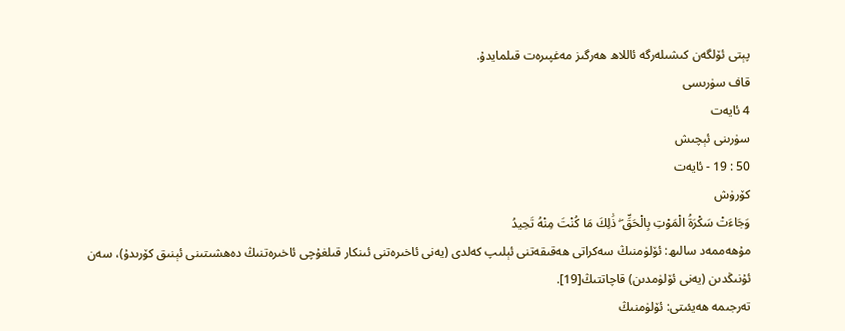پېتى ئۆلگەن كىشىلەرگە ئاللاھ ھەرگىز مەغپىرەت قىلمايدۇ.
قاف سۈرىسى
4 ئايەت
سۈرىنى ئېچىش
50 : 19 - ئايەت
كۆرۈش
وَجَاءَتْ سَكْرَةُ الْمَوْتِ بِالْحَقِّ ۖ ذَٰلِكَ مَا كُنْتَ مِنْهُ تَحِيدُ
مۇھەممەد سالىھ: ئۆلۈمنىڭ سەكراتى ھەقىقەتنى ئېلىپ كەلدى (يەنى ئاخىرەتنى ئىنكار قىلغۇچى ئاخىرەتنىڭ دەھشىتىنى ئېنىق كۆرىدۇ)، سەن ئۇنىڭدىن (يەنى ئۆلۈمدىن) قاچاتتىڭ[19].
تەرجىمە ھەيئىتى: ئۆلۈمنىڭ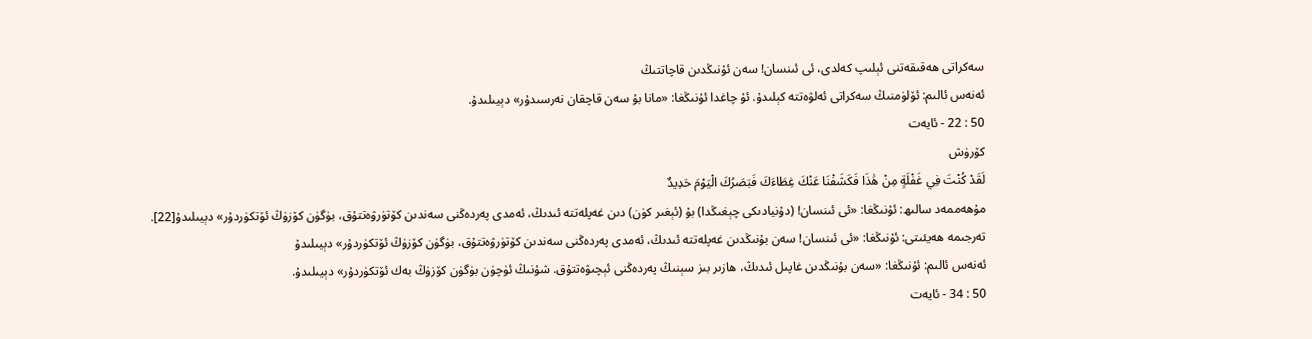سەكراتى ھەقىقەتنى ئېلىپ كەلدى، ئى ئىنسان! سەن ئۇنىڭدىن قاچاتتىڭ
ئەنەس ئالىم: ئۆلۈمنىڭ سەكراتى ئەلۋەتتە كېلىدۇ. ئۇ چاغدا ئۇنىڭغا: «مانا بۇ سەن قاچقان نەرسىدۇر» دېيىلىدۇ.
50 : 22 - ئايەت
كۆرۈش
لَقَدْ كُنْتَ فِي غَفْلَةٍ مِنْ هَٰذَا فَكَشَفْنَا عَنْكَ غِطَاءَكَ فَبَصَرُكَ الْيَوْمَ حَدِيدٌ
مۇھەممەد سالىھ: ئۇنىڭغا: «ئى ئىنسان! (دۇنيادىكى چېغىڭدا) بۇ (ئېغىر كۈن) دىن غەپلەتتە ئىدىڭ، ئەمدى پەردەڭنى سەندىن كۆتۈرۋەتتۇق، بۈگۈن كۆزۈڭ ئۆتكۈردۇر» دېيىلىدۇ[22].
تەرجىمە ھەيئىتى: ئۇنىڭغا: «ئى ئىنسان! سەن بۇنىڭدىن غەپلەتتە ئىدىڭ، ئەمدى پەردەڭنى سەندىن كۆتۈرۋەتتۇق، بۈگۈن كۆزۈڭ ئۆتكۈردۇر» دېيىلىدۇ
ئەنەس ئالىم: ئۇنىڭغا: «سەن بۇنىڭدىن غاپىل ئىدىڭ، ھازىر بىز سېنىڭ پەردەڭنى ئېچىۋەتتۇق. شۇنىڭ ئۈچۈن بۈگۈن كۆزۈڭ بەك ئۆتكۈردۇر» دېيىلىدۇ.
50 : 34 - ئايەت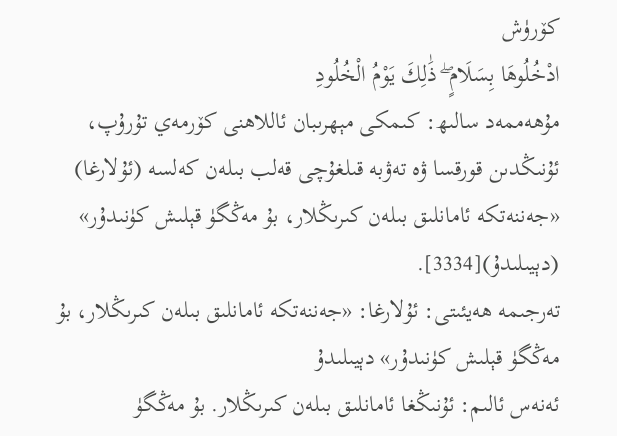كۆرۈش
ادْخُلُوهَا بِسَلَامٍ ۖ ذَٰلِكَ يَوْمُ الْخُلُودِ
مۇھەممەد سالىھ: كىمكى مېھرىبان ئاللاھنى كۆرمەي تۇرۇپ، ئۇنىڭدىن قورقسا ۋە تەۋبە قىلغۇچى قەلب بىلەن كەلسە (ئۇلارغا) «جەننەتكە ئامانلىق بىلەن كىرىڭلار، بۇ مەڭگۈ قېلىش كۈنىدۇر» (دېيىلىدۇ)[3334].
تەرجىمە ھەيئىتى: ئۇلارغا: «جەننەتكە ئامانلىق بىلەن كىرىڭلار، بۇ مەڭگۈ قېلىش كۈنىدۇر» دېيىلىدۇ
ئەنەس ئالىم: ئۇنىڭغا ئامانلىق بىلەن كىرىڭلار. بۇ مەڭگۈ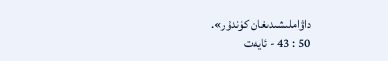داۋاملىشىدىغان كۈندۇر».
50 : 43 - ئايەت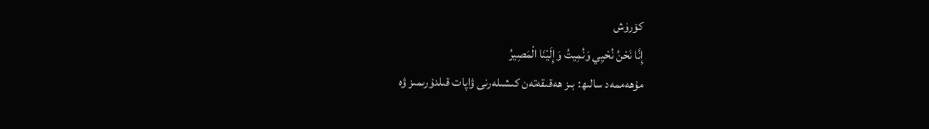كۆرۈش
إِنَّا نَحْنُ نُحْيِي وَنُمِيتُ وَإِلَيْنَا الْمَصِيرُ
مۇھەممەد سالىھ: بىز ھەقىقەتەن كىشىلەرنى ۋاپات قىلدۇرىمىز ۋە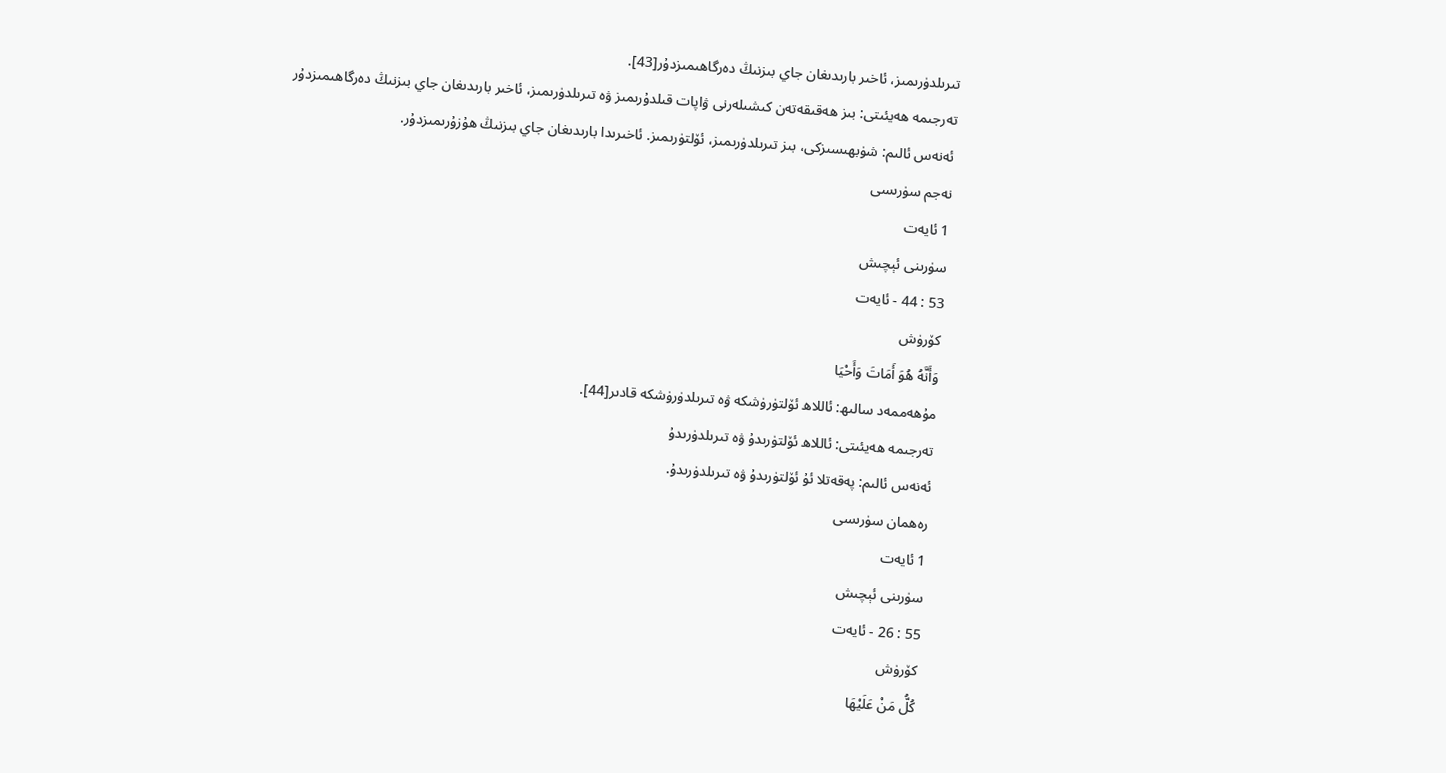تىرىلدۈرىمىز، ئاخىر بارىدىغان جاي بىزنىڭ دەرگاھىمىزدۇر[43].
تەرجىمە ھەيئىتى: بىز ھەقىقەتەن كىشىلەرنى ۋاپات قىلدۇرىمىز ۋە تىرىلدۈرىمىز، ئاخىر بارىدىغان جاي بىزنىڭ دەرگاھىمىزدۇر
ئەنەس ئالىم: شۈبھىسىزكى، بىز تىرىلدۈرىمىز، ئۆلتۈرىمىز. ئاخىرىدا بارىدىغان جاي بىزنىڭ ھۇزۇرىمىزدۇر.
نەجم سۈرىسى
1 ئايەت
سۈرىنى ئېچىش
53 : 44 - ئايەت
كۆرۈش
وَأَنَّهُ هُوَ أَمَاتَ وَأَحْيَا
مۇھەممەد سالىھ: ئاللاھ ئۆلتۈرۈشكە ۋە تىرىلدۈرۈشكە قادىر[44].
تەرجىمە ھەيئىتى: ئاللاھ ئۆلتۈرىدۇ ۋە تىرىلدۈرىدۇ
ئەنەس ئالىم: پەقەتلا ئۇ ئۆلتۈرىدۇ ۋە تىرىلدۈرىدۇ.
رەھمان سۈرىسى
1 ئايەت
سۈرىنى ئېچىش
55 : 26 - ئايەت
كۆرۈش
كُلُّ مَنْ عَلَيْهَا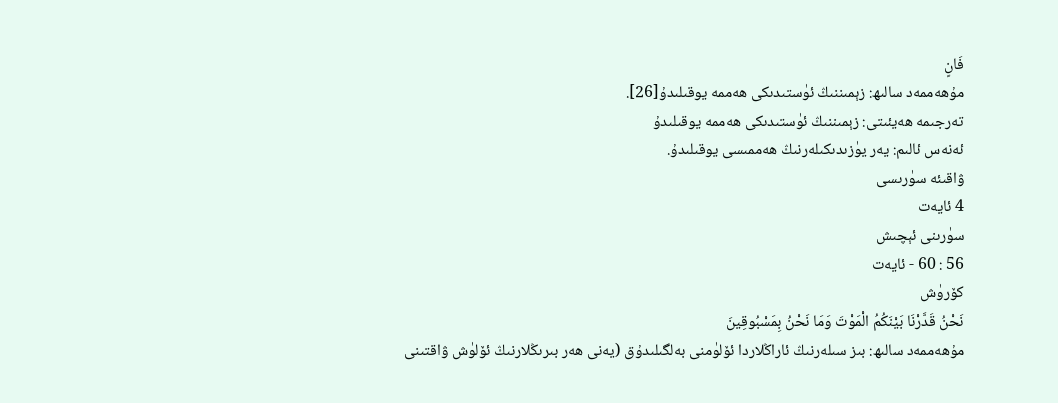فَانٍ
مۇھەممەد سالىھ: زېمىننىڭ ئۈستىدىكى ھەممە يوقىلىدۇ[26].
تەرجىمە ھەيئىتى: زېمىننىڭ ئۈستىدىكى ھەممە يوقىلىدۇ
ئەنەس ئالىم: يەر يۈزىدىكىلەرنىڭ ھەممىسى يوقىلىدۇ.
ۋاقىئە سۈرىسى
4 ئايەت
سۈرىنى ئېچىش
56 : 60 - ئايەت
كۆرۈش
نَحْنُ قَدَّرْنَا بَيْنَكُمُ الْمَوْتَ وَمَا نَحْنُ بِمَسْبُوقِينَ
مۇھەممەد سالىھ: بىز سىلەرنىڭ ئاراڭلاردا ئۆلۈمنى بەلگىلىدۇق (يەنى ھەر بىرىڭلارنىڭ ئۆلۈش ۋاقتىنى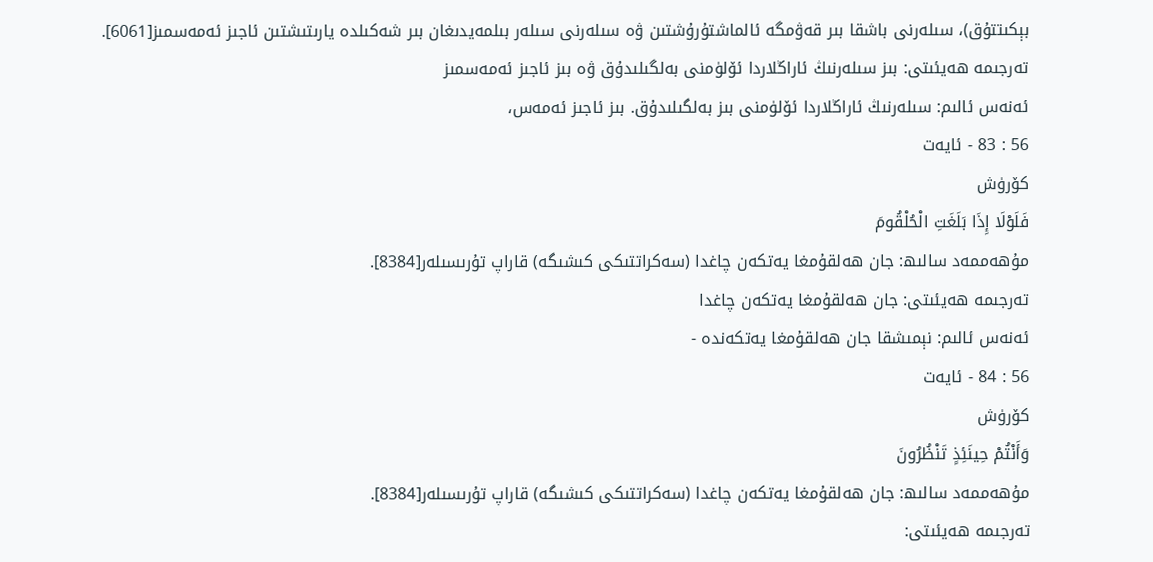بېكىتتۇق)، سىلەرنى باشقا بىر قەۋمگە ئالماشتۇرۇشتىن ۋە سىلەرنى سىلەر بىلمەيدىغان بىر شەكىلدە يارىتىشتىن ئاجىز ئەمەسمىز[6061].
تەرجىمە ھەيئىتى: بىز سىلەرنىڭ ئاراڭلاردا ئۆلۈمنى بەلگىلىدۇق ۋە بىز ئاجىز ئەمەسمىز
ئەنەس ئالىم: سىلەرنىڭ ئاراڭلاردا ئۆلۈمنى بىز بەلگىلىدۇق. بىز ئاجىز ئەمەس،
56 : 83 - ئايەت
كۆرۈش
فَلَوْلَا إِذَا بَلَغَتِ الْحُلْقُومَ
مۇھەممەد سالىھ: جان ھەلقۇمغا يەتكەن چاغدا (سەكراتتىكى كىشىگە) قاراپ تۇرىسىلەر[8384].
تەرجىمە ھەيئىتى: جان ھەلقۇمغا يەتكەن چاغدا
ئەنەس ئالىم: نېمىشقا جان ھەلقۇمغا يەتكەندە -
56 : 84 - ئايەت
كۆرۈش
وَأَنْتُمْ حِينَئِذٍ تَنْظُرُونَ
مۇھەممەد سالىھ: جان ھەلقۇمغا يەتكەن چاغدا (سەكراتتىكى كىشىگە) قاراپ تۇرىسىلەر[8384].
تەرجىمە ھەيئىتى: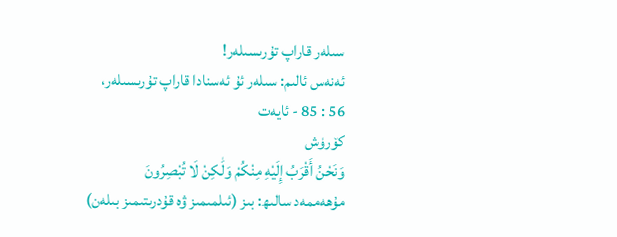سىلەر قاراپ تۇرىسىلەر!
ئەنەس ئالىم: سىلەر ئۇ ئەسنادا قاراپ تۇرىسىلەر،
56 : 85 - ئايەت
كۆرۈش
وَنَحْنُ أَقْرَبُ إِلَيْهِ مِنْكُمْ وَلَٰكِنْ لَا تُبْصِرُونَ
مۇھەممەد سالىھ: بىز (ئىلمىمىز ۋە قۇدرىتىمىز بىلەن)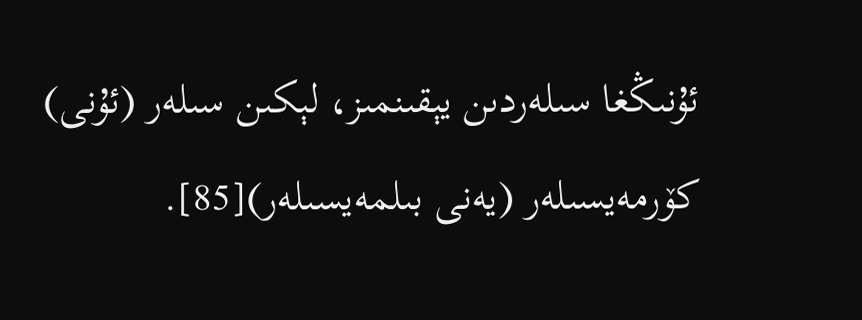ئۇنىڭغا سىلەردىن يېقىنمىز، لېكىن سىلەر (ئۇنى) كۆرمەيسىلەر (يەنى بىلمەيسىلەر)[85].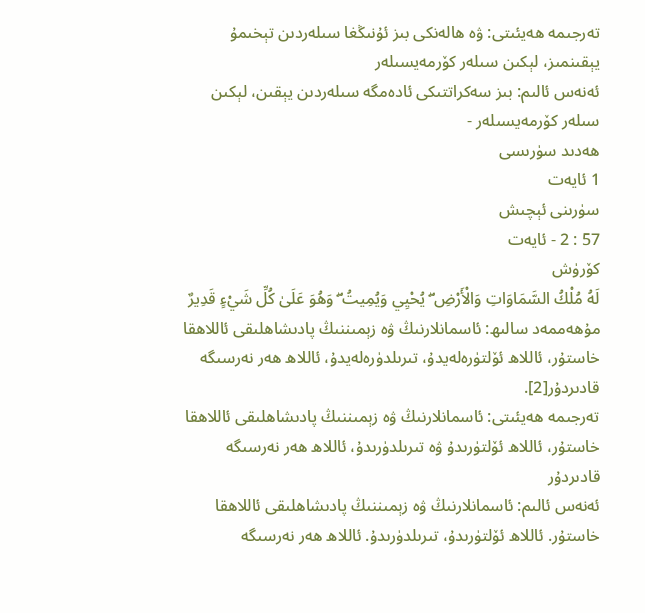تەرجىمە ھەيئىتى: ۋە ھالەنكى بىز ئۇنىڭغا سىلەردىن تېخىمۇ يېقىنمىز، لېكىن سىلەر كۆرمەيسىلەر
ئەنەس ئالىم: بىز سەكراتتىكى ئادەمگە سىلەردىن يېقىن، لېكىن سىلەر كۆرمەيسىلەر -
ھەدىد سۈرىسى
1 ئايەت
سۈرىنى ئېچىش
57 : 2 - ئايەت
كۆرۈش
لَهُ مُلْكُ السَّمَاوَاتِ وَالْأَرْضِ ۖ يُحْيِي وَيُمِيتُ ۖ وَهُوَ عَلَىٰ كُلِّ شَيْءٍ قَدِيرٌ
مۇھەممەد سالىھ: ئاسمانلارنىڭ ۋە زېمىننىڭ پادىشاھلىقى ئاللاھقا خاستۇر، ئاللاھ ئۆلتۈرەلەيدۇ، تىرىلدۈرەلەيدۇ، ئاللاھ ھەر نەرسىگە قادىردۇر[2].
تەرجىمە ھەيئىتى: ئاسمانلارنىڭ ۋە زېمىننىڭ پادىشاھلىقى ئاللاھقا خاستۇر، ئاللاھ ئۆلتۈرىدۇ ۋە تىرىلدۈرىدۇ، ئاللاھ ھەر نەرسىگە قادىردۇر
ئەنەس ئالىم: ئاسمانلارنىڭ ۋە زېمىننىڭ پادىشاھلىقى ئاللاھقا خاستۇر. ئاللاھ ئۆلتۈرىدۇ، تىرىلدۈرىدۇ. ئاللاھ ھەر نەرسىگە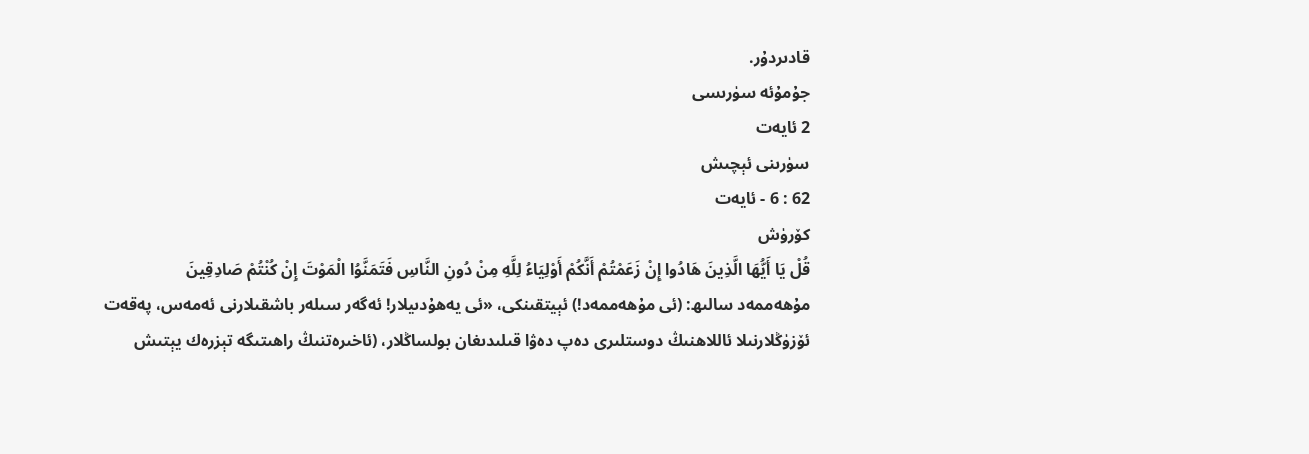قادىردۇر.
جۇمۇئە سۈرىسى
2 ئايەت
سۈرىنى ئېچىش
62 : 6 - ئايەت
كۆرۈش
قُلْ يَا أَيُّهَا الَّذِينَ هَادُوا إِنْ زَعَمْتُمْ أَنَّكُمْ أَوْلِيَاءُ لِلَّهِ مِنْ دُونِ النَّاسِ فَتَمَنَّوُا الْمَوْتَ إِنْ كُنْتُمْ صَادِقِينَ
مۇھەممەد سالىھ: (ئى مۇھەممەد!) ئېيتقىنكى، «ئى يەھۇدىيلار! ئەگەر سىلەر باشقىلارنى ئەمەس، پەقەت ئۆزۈڭلارنىلا ئاللاھنىڭ دوستلىرى دەپ دەۋا قىلىدىغان بولساڭلار، (ئاخىرەتنىڭ راھىتىگە تېزرەك يېتىش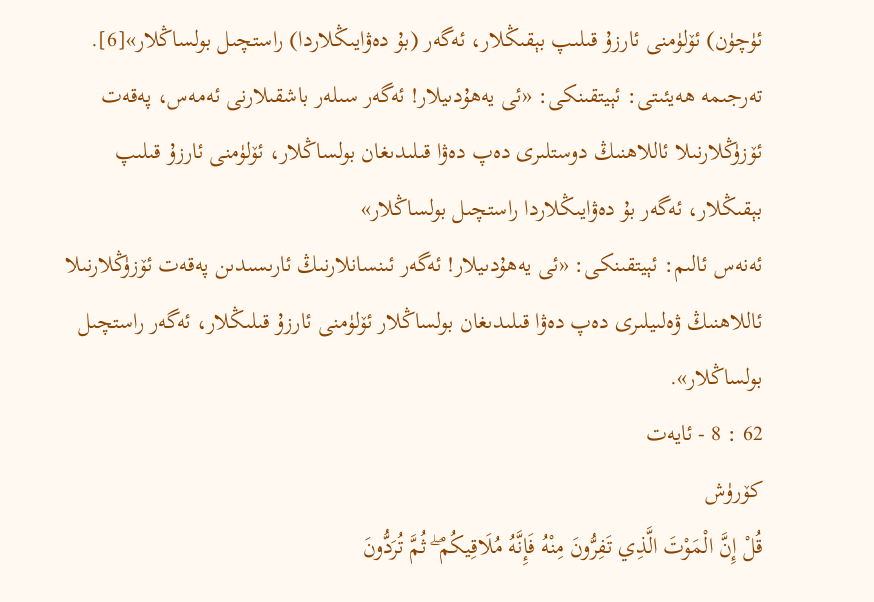ئۈچۈن) ئۆلۈمنى ئارزۇ قىلىپ بېقىڭلار، ئەگەر (بۇ دەۋايىڭلاردا) راستچىل بولساڭلار»[6].
تەرجىمە ھەيئىتى: ئېيتقىنكى: «ئى يەھۇدىيلار! ئەگەر سىلەر باشقىلارنى ئەمەس، پەقەت ئۆزۈڭلارنىلا ئاللاھنىڭ دوستلىرى دەپ دەۋا قىلىدىغان بولساڭلار، ئۆلۈمنى ئارزۇ قىلىپ بېقىڭلار، ئەگەر بۇ دەۋايىڭلاردا راستچىل بولساڭلار»
ئەنەس ئالىم: ئېيتقىنكى: «ئى يەھۇدىيلار! ئەگەر ئىنسانلارنىڭ ئارىسىدىن پەقەت ئۆزۈڭلارنىلا ئاللاھنىڭ ۋەلىيلىرى دەپ دەۋا قىلىدىغان بولساڭلار ئۆلۈمنى ئارزۇ قىلىڭلار، ئەگەر راستچىل بولساڭلار».
62 : 8 - ئايەت
كۆرۈش
قُلْ إِنَّ الْمَوْتَ الَّذِي تَفِرُّونَ مِنْهُ فَإِنَّهُ مُلَاقِيكُمْ ۖ ثُمَّ تُرَدُّونَ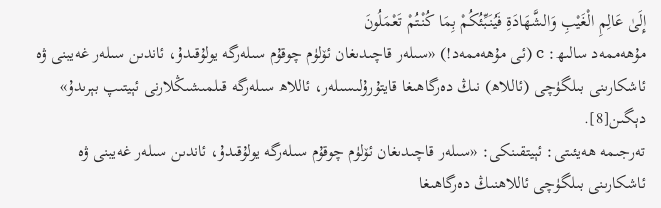إِلَىٰ عَالِمِ الْغَيْبِ وَالشَّهَادَةِ فَيُنَبِّئُكُمْ بِمَا كُنْتُمْ تَعْمَلُونَ
مۇھەممەد سالىھ: c (ئى مۇھەممەد!) «سىلەر قاچىدىغان ئۆلۈم چوقۇم سىلەرگە يولۇقىدۇ، ئاندىن سىلەر غەيبنى ۋە ئاشكارىنى بىلگۈچى (ئاللاھ) نىڭ دەرگاھىغا قايتۇرۇلىسىلەر، ئاللاھ سىلەرگە قىلمىشىڭلارنى ئېيتىپ بېرىدۇ» دېگىن[8].
تەرجىمە ھەيئىتى: ئېيتقىنكى: «سىلەر قاچىدىغان ئۆلۈم چوقۇم سىلەرگە يولۇقىدۇ، ئاندىن سىلەر غەيبنى ۋە ئاشكارىنى بىلگۈچى ئاللاھنىڭ دەرگاھىغا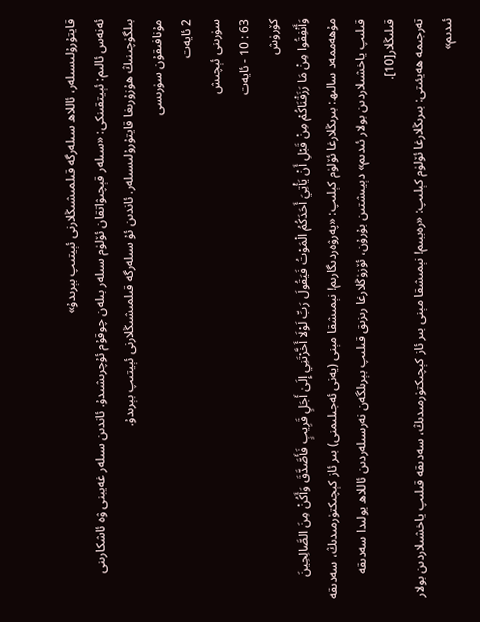قايتۇرۇلىسىلەر، ئاللاھ سىلەرگە قىلمىشىڭلارنى ئېيتىپ بېرىدۇ»
ئەنەس ئالىم: ئېيتقىنكى: «سىلەر قېچىۋاتقان ئۆلۈم سىلەر بىلەن چوقۇم ئۇچرىشىدۇ. ئاندىن سىلەر غەيبنى ۋە ئاشكارىنى بىلگۈچىنىڭ ھۇزۇرىغا قايتۇرۇلىسىلەر. ئاندىن ئۇ سىلەرگە قىلمىشىڭلارنى ئېيتىپ بېرىدۇ.
مۇنافىقۇن سۈرىسى
2 ئايەت
سۈرىنى ئېچىش
63 : 10 - ئايەت
كۆرۈش
وَأَنْفِقُوا مِنْ مَا رَزَقْنَاكُمْ مِنْ قَبْلِ أَنْ يَأْتِيَ أَحَدَكُمُ الْمَوْتُ فَيَقُولَ رَبِّ لَوْلَا أَخَّرْتَنِي إِلَىٰ أَجَلٍ قَرِيبٍ فَأَصَّدَّقَ وَأَكُنْ مِنَ الصَّالِحِينَ
مۇھەممەد سالىھ: بىرىڭلارغا ئۆلۈم كېلىپ: «پەرۋەردىگارىم! نېمىشقا مېنى (يەنى ئەجىلىمنى) بىر ئاز كېچىكتۈرمىدىڭ، سەدىقە قىلىپ ياخشىلاردىن بولار ئىدىم» دېيىشتىن بۇرۇن، ئۆزۈڭلارغا رىزىق قىلىپ بېرىلگەن نەرسىلەردىن ئاللاھ يولىدا سەدىقە قىلىڭلار[10].
تەرجىمە ھەيئىتى: بىرىڭلارغا ئۆلۈم كېلىپ: «رەببىم! نېمىشقا مېنى بىر ئاز كېچىكتۈرمىدىڭ، سەدىقە قىلىپ ياخشىلاردىن بولار ئىدىم»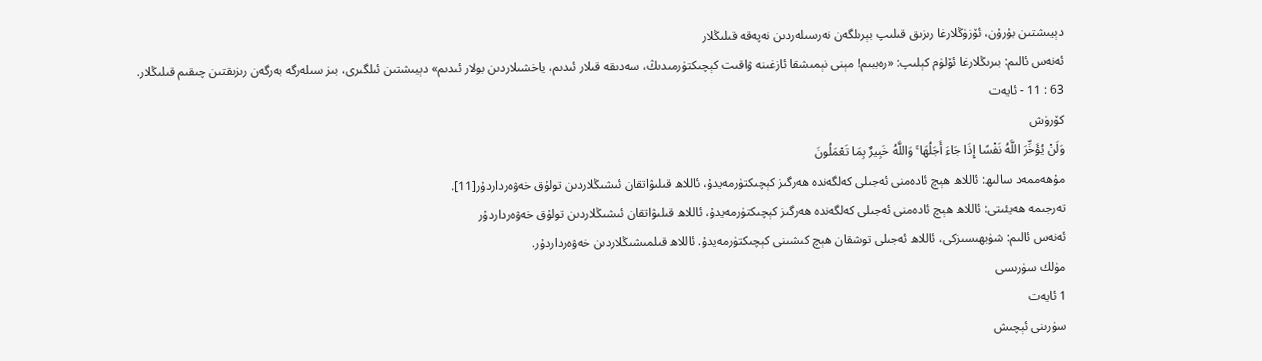دېيىشتىن بۇرۇن، ئۆزۈڭلارغا رىزىق قىلىپ بېرىلگەن نەرسىلەردىن نەپەقە قىلىڭلار
ئەنەس ئالىم: بىرىڭلارغا ئۆلۈم كېلىپ: «رەببىم! مېنى نېمىشقا ئازغىنە ۋاقىت كېچىكتۈرمىدىڭ، سەدىقە قىلار ئىدىم، ياخشىلاردىن بولار ئىدىم» دېيىشتىن ئىلگىرى، بىز سىلەرگە بەرگەن رىزىقتىن چىقىم قىلىڭلار.
63 : 11 - ئايەت
كۆرۈش
وَلَنْ يُؤَخِّرَ اللَّهُ نَفْسًا إِذَا جَاءَ أَجَلُهَا ۚ وَاللَّهُ خَبِيرٌ بِمَا تَعْمَلُونَ
مۇھەممەد سالىھ: ئاللاھ ھېچ ئادەمنى ئەجىلى كەلگەندە ھەرگىز كېچىكتۈرمەيدۇ، ئاللاھ قىلىۋاتقان ئىشىڭلاردىن تولۇق خەۋەرداردۇر[11].
تەرجىمە ھەيئىتى: ئاللاھ ھېچ ئادەمنى ئەجىلى كەلگەندە ھەرگىز كېچىكتۈرمەيدۇ، ئاللاھ قىلىۋاتقان ئىشىڭلاردىن تولۇق خەۋەرداردۇر
ئەنەس ئالىم: شۈبھىسىزكى، ئاللاھ ئەجىلى توشقان ھېچ كىشىنى كېچىكتۈرمەيدۇ. ئاللاھ قىلمىشىڭلاردىن خەۋەرداردۇر.
مۈلك سۈرىسى
1 ئايەت
سۈرىنى ئېچىش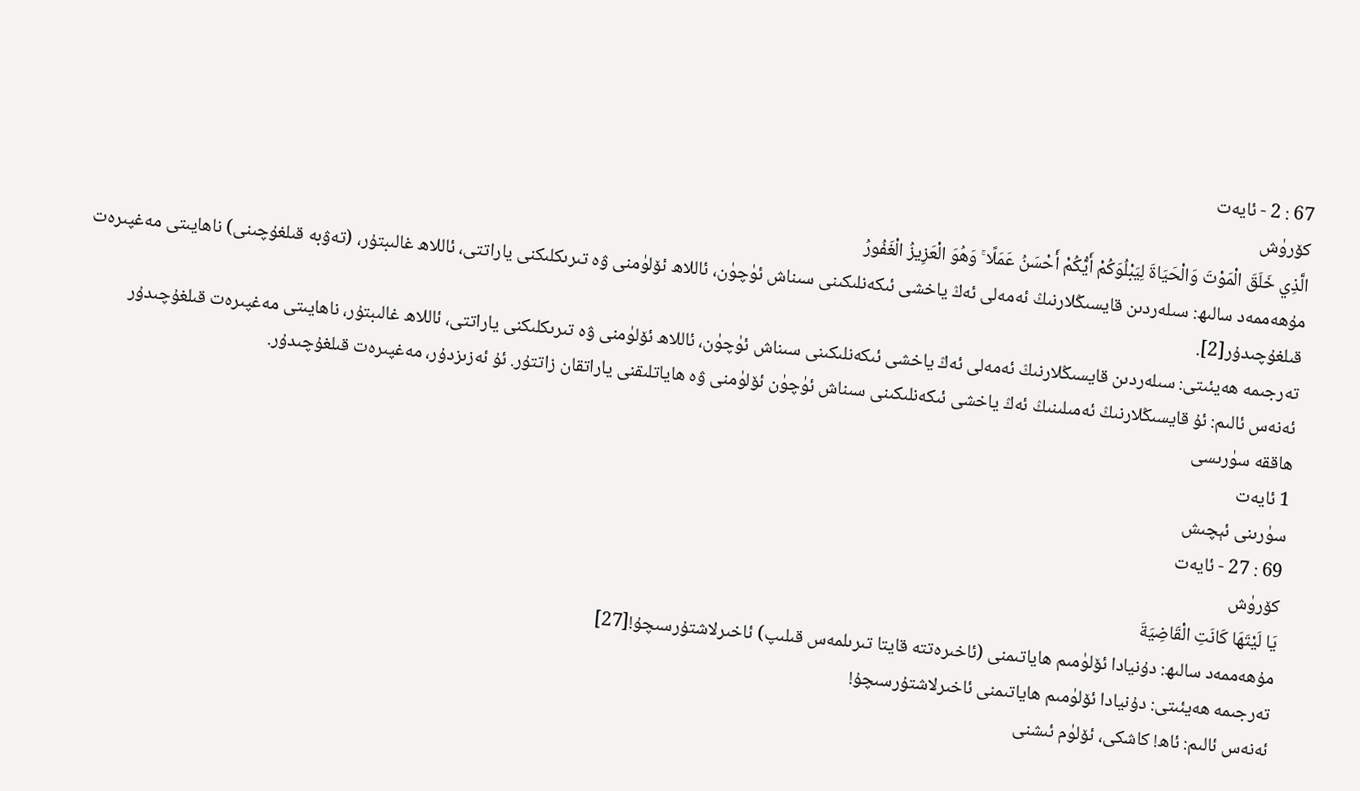67 : 2 - ئايەت
كۆرۈش
الَّذِي خَلَقَ الْمَوْتَ وَالْحَيَاةَ لِيَبْلُوَكُمْ أَيُّكُمْ أَحْسَنُ عَمَلًا ۚ وَهُوَ الْعَزِيزُ الْغَفُورُ
مۇھەممەد سالىھ: سىلەردىن قايسىڭلارنىڭ ئەمەلى ئەڭ ياخشى ئىكەنلىكىنى سىناش ئۈچۈن، ئاللاھ ئۆلۈمنى ۋە تىرىكلىكنى ياراتتى، ئاللاھ غالىبتۇر، (تەۋبە قىلغۇچىنى) ناھايىتى مەغپىرەت قىلغۇچىدۇر[2].
تەرجىمە ھەيئىتى: سىلەردىن قايسىڭلارنىڭ ئەمەلى ئەڭ ياخشى ئىكەنلىكىنى سىناش ئۈچۈن، ئاللاھ ئۆلۈمنى ۋە تىرىكلىكنى ياراتتى، ئاللاھ غالىبتۇر، ناھايىتى مەغپىرەت قىلغۇچىدۇر
ئەنەس ئالىم: ئۇ قايسىڭلارنىڭ ئەمىلىنىڭ ئەڭ ياخشى ئىكەنلىكىنى سىناش ئۈچۈن ئۆلۈمنى ۋە ھاياتلىقنى ياراتقان زاتتۇر. ئۇ ئەزىزدۇر، مەغپىرەت قىلغۇچىدۇر.
ھاققە سۈرىسى
1 ئايەت
سۈرىنى ئېچىش
69 : 27 - ئايەت
كۆرۈش
يَا لَيْتَهَا كَانَتِ الْقَاضِيَةَ
مۇھەممەد سالىھ: دۇنيادا ئۆلۈمىم ھاياتىمنى (ئاخىرەتتە قايتا تىرىلمەس قىلىپ) ئاخىرلاشتۇرسىچۇ![27]
تەرجىمە ھەيئىتى: دۇنيادا ئۆلۈمىم ھاياتىمنى ئاخىرلاشتۇرسىچۇ!
ئەنەس ئالىم: ئاھ! كاشكى، ئۆلۈم ئىشنى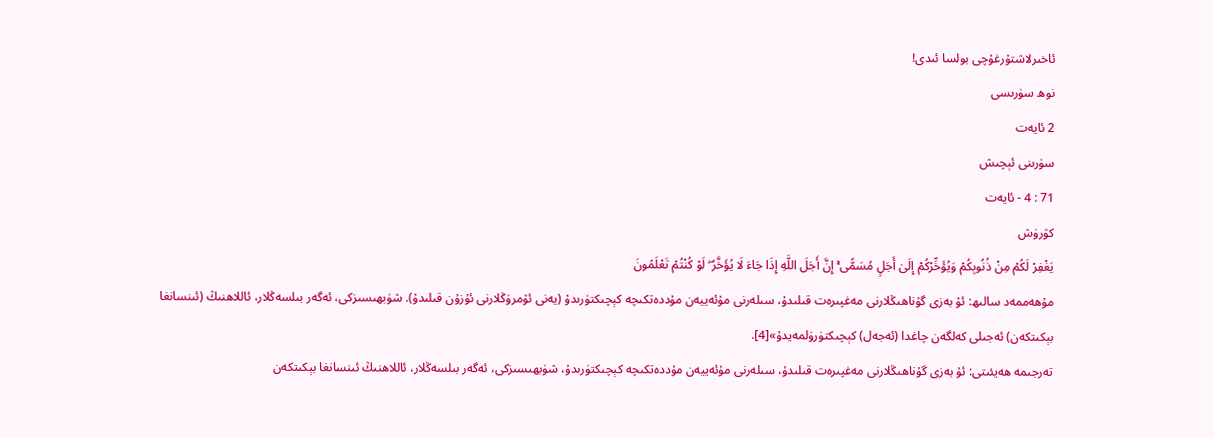ئاخىرلاشتۇرغۇچى بولسا ئىدى!
نوھ سۈرىسى
2 ئايەت
سۈرىنى ئېچىش
71 : 4 - ئايەت
كۆرۈش
يَغْفِرْ لَكُمْ مِنْ ذُنُوبِكُمْ وَيُؤَخِّرْكُمْ إِلَىٰ أَجَلٍ مُسَمًّى ۚ إِنَّ أَجَلَ اللَّهِ إِذَا جَاءَ لَا يُؤَخَّرُ ۖ لَوْ كُنْتُمْ تَعْلَمُونَ
مۇھەممەد سالىھ: ئۇ بەزى گۇناھىڭلارنى مەغپىرەت قىلىدۇ، سىلەرنى مۇئەييەن مۇددەتكىچە كېچىكتۈرىدۇ (يەنى ئۆمرۈڭلارنى ئۇزۇن قىلىدۇ). شۈبھىسىزكى، ئەگەر بىلسەڭلار، ئاللاھنىڭ (ئىنسانغا بېكىتكەن) ئەجىلى كەلگەن چاغدا (ئەجەل) كېچىكتۈرۈلمەيدۇ»[4].
تەرجىمە ھەيئىتى: ئۇ بەزى گۇناھىڭلارنى مەغپىرەت قىلىدۇ، سىلەرنى مۇئەييەن مۇددەتكىچە كېچىكتۈرىدۇ، شۈبھىسىزكى، ئەگەر بىلسەڭلار، ئاللاھنىڭ ئىنسانغا بېكىتكەن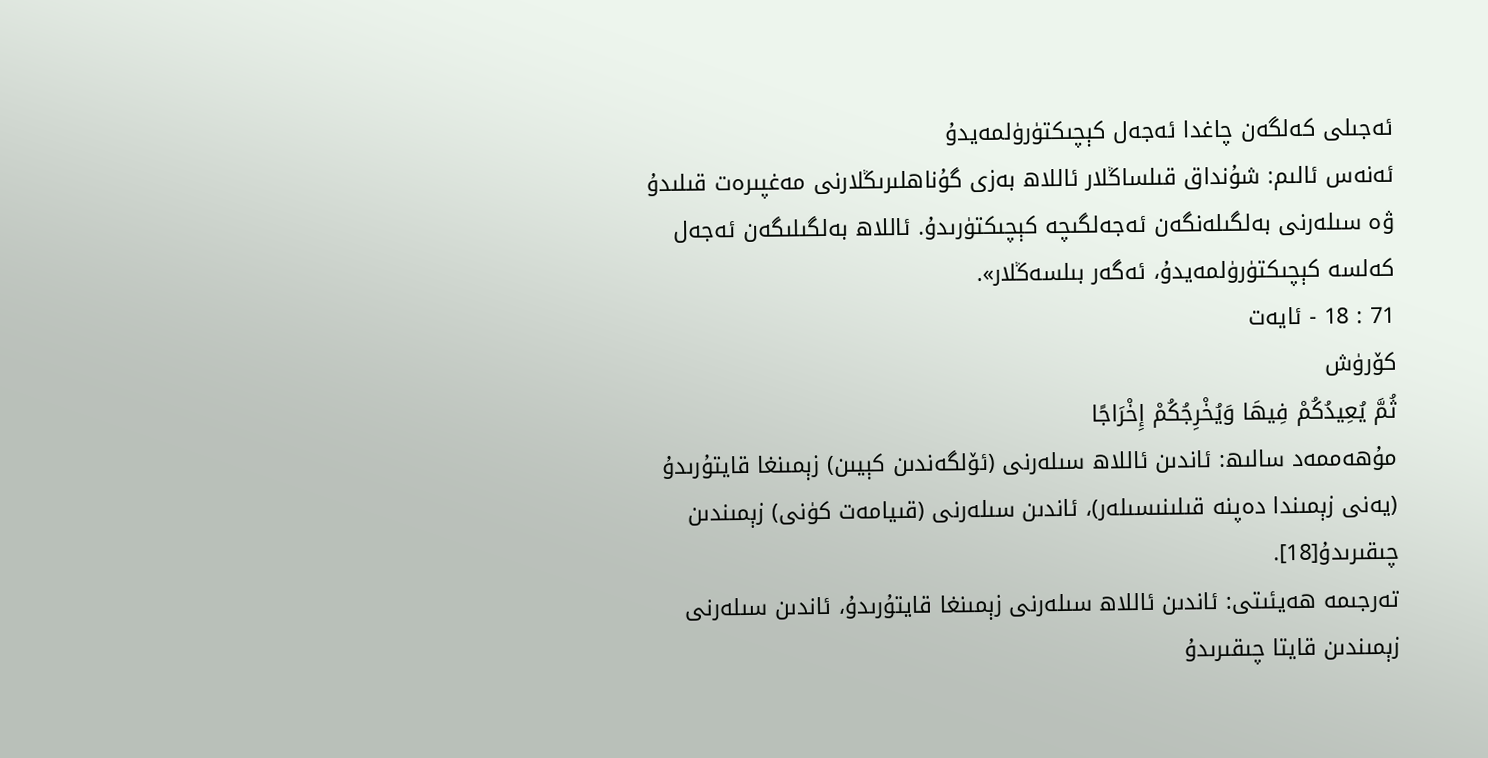ئەجىلى كەلگەن چاغدا ئەجەل كېچىكتۈرۈلمەيدۇ
ئەنەس ئالىم: شۇنداق قىلساڭلار ئاللاھ بەزى گۇناھلىرىڭلارنى مەغپىرەت قىلىدۇ ۋە سىلەرنى بەلگىلەنگەن ئەجەلگىچە كېچىكتۈرىدۇ. ئاللاھ بەلگىلىگەن ئەجەل كەلسە كېچىكتۈرۈلمەيدۇ، ئەگەر بىلسەڭلار».
71 : 18 - ئايەت
كۆرۈش
ثُمَّ يُعِيدُكُمْ فِيهَا وَيُخْرِجُكُمْ إِخْرَاجًا
مۇھەممەد سالىھ: ئاندىن ئاللاھ سىلەرنى (ئۆلگەندىن كېيىن) زېمىنغا قايتۇرىدۇ (يەنى زېمىندا دەپنە قىلىنىسىلەر)، ئاندىن سىلەرنى (قىيامەت كۈنى) زېمىندىن چىقىرىدۇ[18].
تەرجىمە ھەيئىتى: ئاندىن ئاللاھ سىلەرنى زېمىنغا قايتۇرىدۇ، ئاندىن سىلەرنى زېمىندىن قايتا چىقىرىدۇ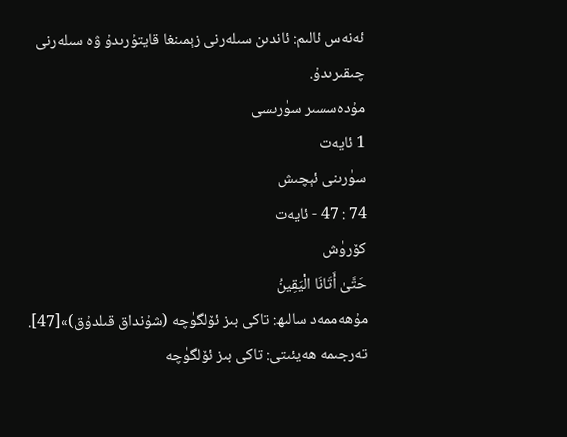ئەنەس ئالىم: ئاندىن سىلەرنى زېمىنغا قايتۇرىدۇ ۋە سىلەرنى چىقىرىدۇ.
مۇدەسسىر سۈرىسى
1 ئايەت
سۈرىنى ئېچىش
74 : 47 - ئايەت
كۆرۈش
حَتَّىٰ أَتَانَا الْيَقِينُ
مۇھەممەد سالىھ: تاكى بىز ئۆلگۈچە (شۇنداق قىلدۇق)»[47].
تەرجىمە ھەيئىتى: تاكى بىز ئۆلگۈچە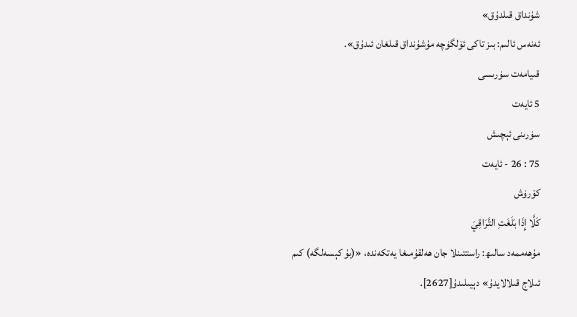شۇنداق قىلدۇق»
ئەنەس ئالىم: بىز تاكى ئۆلگۈچە مۇشۇنداق قىلغان ئىدۇق».
قىيامەت سۈرىسى
5 ئايەت
سۈرىنى ئېچىش
75 : 26 - ئايەت
كۆرۈش
كَلَّا إِذَا بَلَغَتِ التَّرَاقِيَ
مۇھەممەد سالىھ: راستتىنلا جان ھەلقۇمىغا يەتكەندە، «(بۇ كېسەلگە) كىم ئىلاج قىلالايدۇ» دېيىلىدۇ[2627].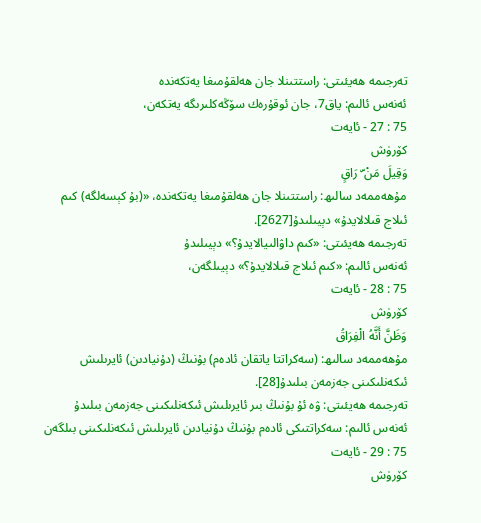تەرجىمە ھەيئىتى: راستتىنلا جان ھەلقۇمىغا يەتكەندە
ئەنەس ئالىم: ياق7، جان ئوقۇرەك سۆڭەكلىرىگە يەتكەن،
75 : 27 - ئايەت
كۆرۈش
وَقِيلَ مَنْ ۜ رَاقٍ
مۇھەممەد سالىھ: راستتىنلا جان ھەلقۇمىغا يەتكەندە، «(بۇ كېسەلگە) كىم ئىلاج قىلالايدۇ» دېيىلىدۇ[2627].
تەرجىمە ھەيئىتى: «كىم داۋالىيالايدۇ؟» دېيىلىدۇ
ئەنەس ئالىم: «كىم ئىلاج قىلالايدۇ؟» دېيىلگەن،
75 : 28 - ئايەت
كۆرۈش
وَظَنَّ أَنَّهُ الْفِرَاقُ
مۇھەممەد سالىھ: (سەكراتتا ياتقان ئادەم) بۇنىڭ (دۇنيادىن) ئايرىلىش ئىكەنلىكىنى جەزمەن بىلىدۇ[28].
تەرجىمە ھەيئىتى: ۋە ئۇ بۇنىڭ بىر ئايرىلىش ئىكەنلىكىنى جەزمەن بىلىدۇ
ئەنەس ئالىم: سەكراتتىكى ئادەم بۇنىڭ دۇنيادىن ئايرىلىش ئىكەنلىكىنى بىلگەن
75 : 29 - ئايەت
كۆرۈش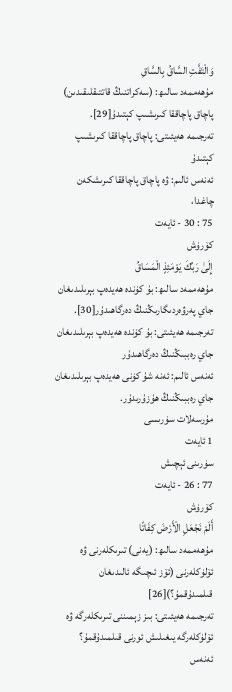وَالْتَفَّتِ السَّاقُ بِالسَّاقِ
مۇھەممەد سالىھ: (سەكراتنىڭ قاتتىقلىقىدىن) پاچاق پاچاققا كىرىشىپ كېتىدۇ[29].
تەرجىمە ھەيئىتى: پاچاق پاچاققا كىرىشىپ كېتىدۇ
ئەنەس ئالىم: ۋە پاچاق پاچاققا كىرىشكەن چاغدا،
75 : 30 - ئايەت
كۆرۈش
إِلَىٰ رَبِّكَ يَوْمَئِذٍ الْمَسَاقُ
مۇھەممەد سالىھ: بۇ كۈندە ھەيدەپ بېرىلىدىغان جاي پەرۋەردىگارىڭنىڭ دەرگاھىدۇر[30].
تەرجىمە ھەيئىتى: بۇ كۈندە ھەيدەپ بېرىلىدىغان جاي رەببىڭنىڭ دەرگاھىدۇر
ئەنەس ئالىم: ئەنە شۇ كۈنى ھەيدەپ بېرىلىدىغان جاي رەببىڭنىڭ ھۇزۇرىدۇر.
مۇرسەلات سۈرىسى
1 ئايەت
سۈرىنى ئېچىش
77 : 26 - ئايەت
كۆرۈش
أَلَمْ نَجْعَلِ الْأَرْضَ كِفَاتًا
مۇھەممەد سالىھ: (يەنى) تىرىكلەرنى ۋە ئۆلۈكلەرنى (ئۆز ئىچىگە ئالىدىغان قىلمىدۇقمۇ؟)[26]
تەرجىمە ھەيئىتى: بىز زېمىننى تىرىكلەرگە ۋە ئۆلۈكلەرگە يىغىلىش ئورنى قىلمىدۇقمۇ؟
ئەنەس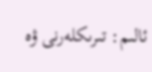ئالىم: تىرىكلەرنى ۋە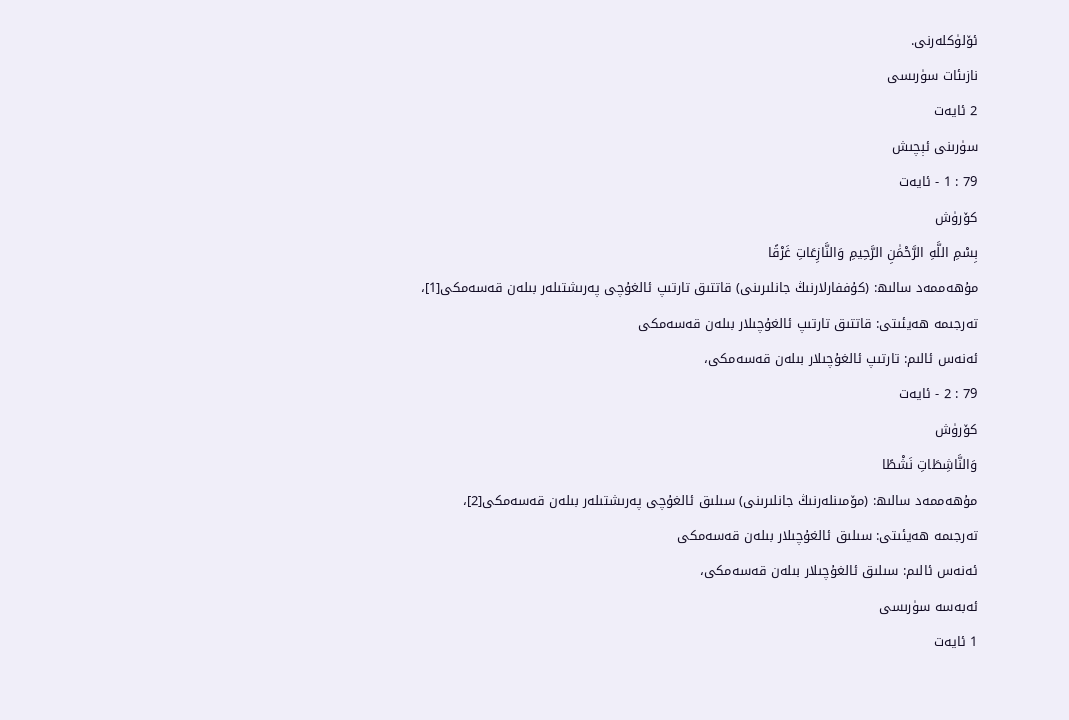ئۆلۈكلەرنى.
نازىئات سۈرىسى
2 ئايەت
سۈرىنى ئېچىش
79 : 1 - ئايەت
كۆرۈش
بِسْمِ اللَّهِ الرَّحْمَٰنِ الرَّحِيمِ وَالنَّازِعَاتِ غَرْقًا
مۇھەممەد سالىھ: (كۇففارلارنىڭ جانلىرىنى) قاتتىق تارتىپ ئالغۇچى پەرىشتىلەر بىلەن قەسەمكى[1]،
تەرجىمە ھەيئىتى: قاتتىق تارتىپ ئالغۇچىلار بىلەن قەسەمكى
ئەنەس ئالىم: تارتىپ ئالغۇچىلار بىلەن قەسەمكى،
79 : 2 - ئايەت
كۆرۈش
وَالنَّاشِطَاتِ نَشْطًا
مۇھەممەد سالىھ: (مۆمىنلەرنىڭ جانلىرىنى) سىلىق ئالغۇچى پەرىشتىلەر بىلەن قەسەمكى[2]،
تەرجىمە ھەيئىتى: سىلىق ئالغۇچىلار بىلەن قەسەمكى
ئەنەس ئالىم: سىلىق ئالغۇچىلار بىلەن قەسەمكى،
ئەبەسە سۈرىسى
1 ئايەت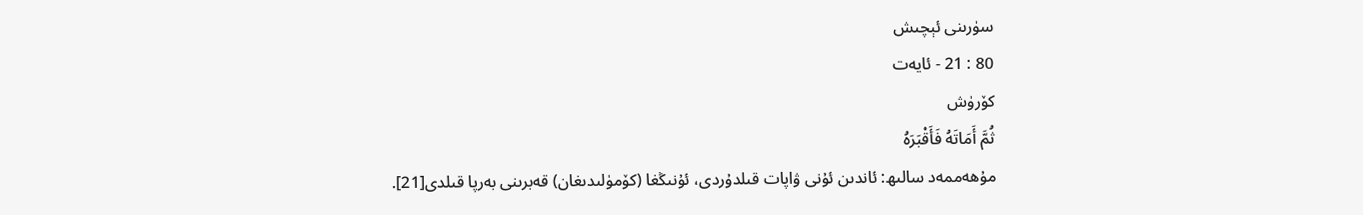سۈرىنى ئېچىش
80 : 21 - ئايەت
كۆرۈش
ثُمَّ أَمَاتَهُ فَأَقْبَرَهُ
مۇھەممەد سالىھ: ئاندىن ئۇنى ۋاپات قىلدۇردى، ئۇنىڭغا (كۆمۈلىدىغان) قەبرىنى بەرپا قىلدى[21].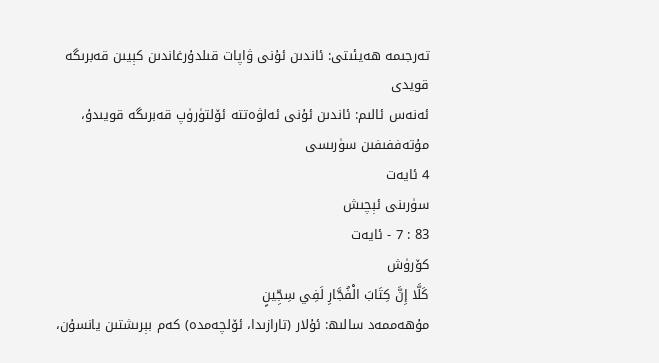تەرجىمە ھەيئىتى: ئاندىن ئۇنى ۋاپات قىلدۇرغاندىن كېيىن قەبرىگە قويدى
ئەنەس ئالىم: ئاندىن ئۇنى ئەلۋەتتە ئۆلتۈرۈپ قەبرىگە قويىدۇ،
مۇتەففىفىن سۈرىسى
4 ئايەت
سۈرىنى ئېچىش
83 : 7 - ئايەت
كۆرۈش
كَلَّا إِنَّ كِتَابَ الْفُجَّارِ لَفِي سِجِّينٍ
مۇھەممەد سالىھ: ئۇلار (تارازىدا، ئۆلچەمدە) كەم بېرىشتىن يانسۇن،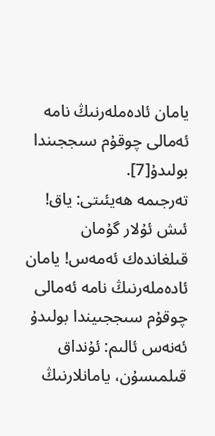يامان ئادەملەرنىڭ نامە ئەمالى چوقۇم سىججىندا بولىدۇ[7].
تەرجىمە ھەيئىتى: ياق! ئىش ئۇلار گۇمان قىلغاندەك ئەمەس! يامان ئادەملەرنىڭ نامە ئەمالى چوقۇم سىججىيندا بولىدۇ
ئەنەس ئالىم: ئۇنداق قىلمىسۇن، يامانلارنىڭ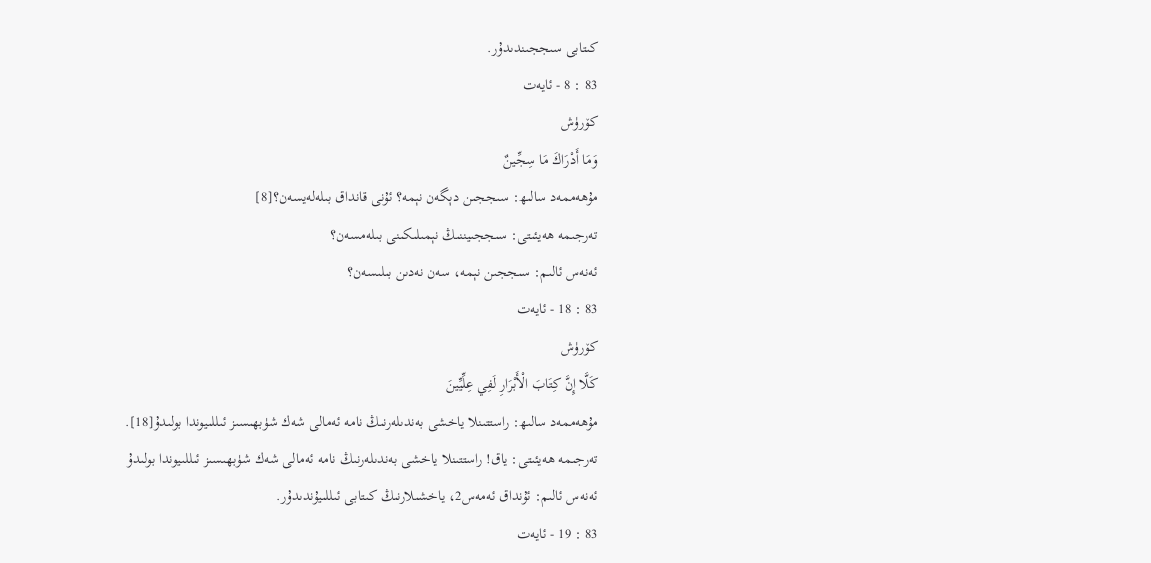كىتابى سىججىندىدۇر.
83 : 8 - ئايەت
كۆرۈش
وَمَا أَدْرَاكَ مَا سِجِّينٌ
مۇھەممەد سالىھ: سىججىن دېگەن نېمە؟ ئۇنى قانداق بىلەلەيسەن؟[8]
تەرجىمە ھەيئىتى: سىججىيننىڭ نېمىلىكىنى بىلەمسەن؟
ئەنەس ئالىم: سىججىن نېمە، سەن نەدىن بىلىسەن؟
83 : 18 - ئايەت
كۆرۈش
كَلَّا إِنَّ كِتَابَ الْأَبْرَارِ لَفِي عِلِّيِّينَ
مۇھەممەد سالىھ: راستتىنلا ياخشى بەندىلەرنىڭ نامە ئەمالى شەك شۈبھىسىز ئىللىيوندا بولىدۇ[18].
تەرجىمە ھەيئىتى: ياق! راستتىنلا ياخشى بەندىلەرنىڭ نامە ئەمالى شەك شۈبھىسىز ئىللىيوندا بولىدۇ
ئەنەس ئالىم: ئۇنداق ئەمەس2، ياخشىلارنىڭ كىتابى ئىللىيۇندىدۇر.
83 : 19 - ئايەت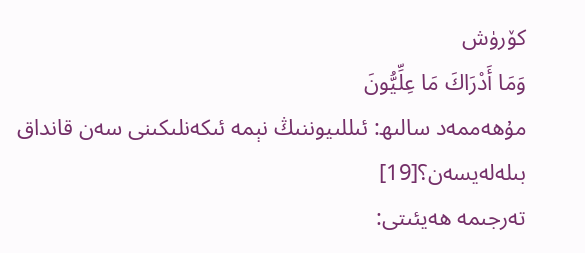كۆرۈش
وَمَا أَدْرَاكَ مَا عِلِّيُّونَ
مۇھەممەد سالىھ: ئىللىيوننىڭ نېمە ئىكەنلىكىنى سەن قانداق بىلەلەيسەن؟[19]
تەرجىمە ھەيئىتى: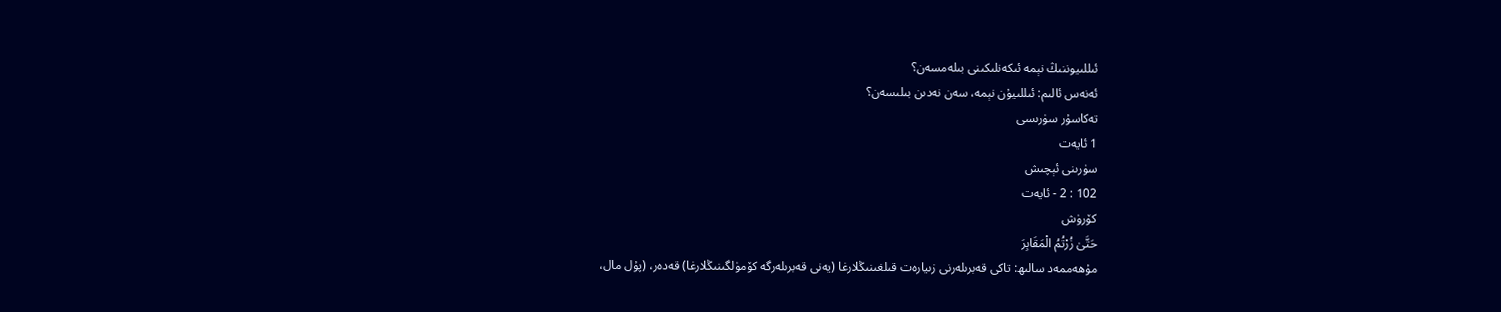ئىللىيوننىڭ نېمە ئىكەنلىكىنى بىلەمسەن؟
ئەنەس ئالىم: ئىللىيۇن نېمە، سەن نەدىن بىلىسەن؟
تەكاسۇر سۈرىسى
1 ئايەت
سۈرىنى ئېچىش
102 : 2 - ئايەت
كۆرۈش
حَتَّىٰ زُرْتُمُ الْمَقَابِرَ
مۇھەممەد سالىھ: تاكى قەبرىلەرنى زىيارەت قىلغىنىڭلارغا (يەنى قەبرىلەرگە كۆمۈلگىنىڭلارغا) قەدەر، (پۇل مال،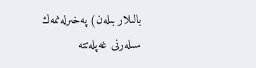بالىلار بىلەن) پەخىرلەنمەك سىلەرنى غەپلەتتە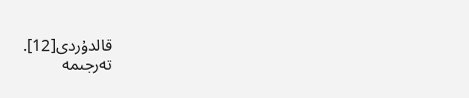قالدۇردى[12].
تەرجىمە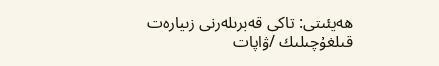ھەيئىتى: تاكى قەبرىلەرنى زىيارەت قىلغۇچىلىك /ۋاپات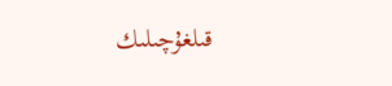قىلغۇچىلىك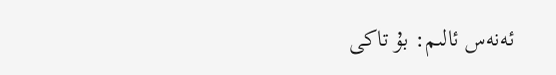ئەنەس ئالىم: بۇ تاكى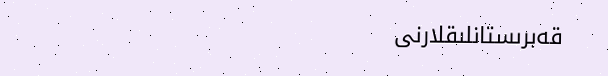قەبرىستانلىقلارنى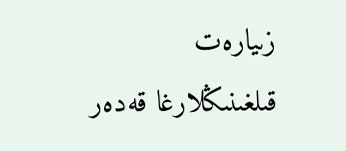زىيارەت قىلغىنىڭلارغا قەدەر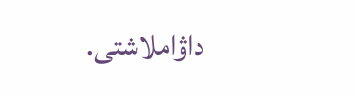داۋاملاشتى.